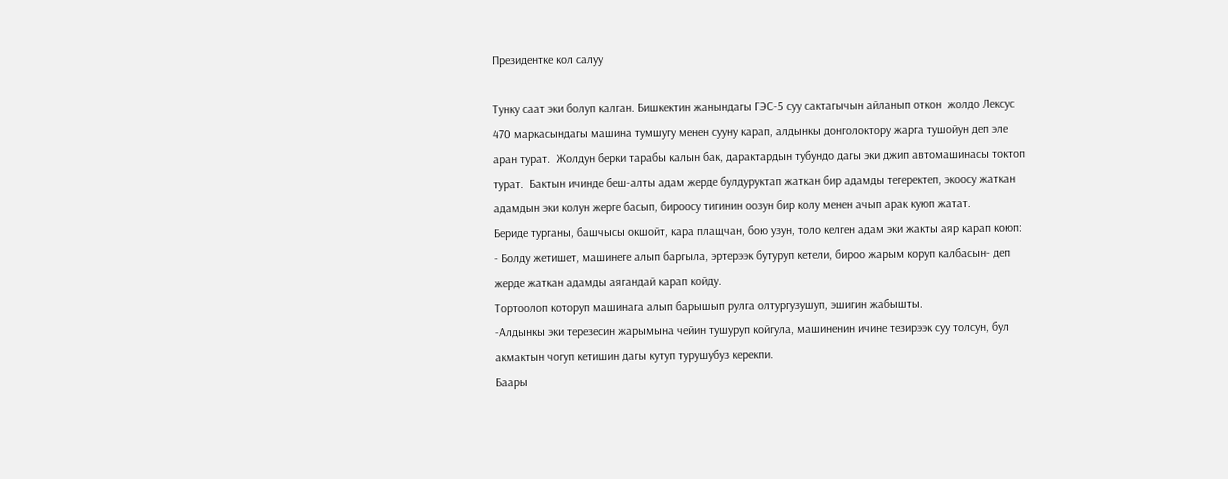Президентке кол салуу

Тунку саат эки болуп калган. Бишкектин жанындагы ГЭС-5 суу сактагычын айланып откон  жолдо Лексус 470 маркасындагы машина тумшугу менен сууну карап, алдынкы донголоктору жарга тушойун деп эле аран турат.  Жолдун берки тарабы калын бак, дарактардын тубундо дагы эки джип автомашинасы токтоп турат.  Бактын ичинде беш-алты адам жерде булдуруктап жаткан бир адамды тегеректеп, экоосу жаткан адамдын эки колун жерге басып, бироосу тигинин оозун бир колу менен ачып арак куюп жатат.
Бериде турганы, башчысы окшойт, кара плащчан, бою узун, толо келген адам эки жакты аяр карап коюп:
- Болду жетишет, машинеге алып баргыла, эртерээк бутуруп кетели, бироо жарым коруп калбасын- деп жерде жаткан адамды аягандай карап койду.
Тортоолоп которуп машинага алып барышып рулга олтургузушуп, эшигин жабышты.
-Алдынкы эки терезесин жарымына чейин тушуруп койгула, машиненин ичине тезирээк суу толсун, бул акмактын чогуп кетишин дагы кутуп турушубуз керекпи.
Баары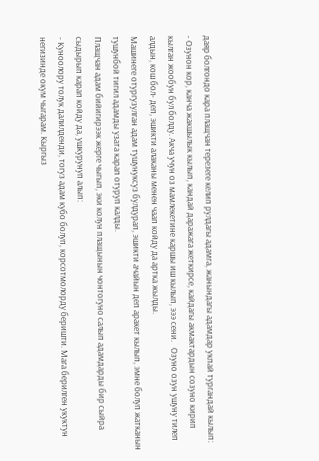даяр болгондо кара плащчан терезеге келип рулдагы адамга, жанындагы адамдар укпай тургандай кылып:
- Озунон кор, канча жакшылык кылып, кандай даражага жеткирсе, кайдагы акмактардын созуно кирип кылган жообун бул болду. Акча учун оз мамлекетине каршы иш кылып, эээ сени.   Озуно озун ушуну тилеп алдын, кош бол- деп, эшикти алаканы менен чаап койду да артка жылды.
Машинеге отургузулган адам тушунуксуз булдурап, эшикти ачайын деп аракет кылып, эмне болуп жатканын тушунбой тигил адамды узата карап отуруп калды.
Плащчан адам бийигирээк жерге чыгып, эки колун плащынын чонтогуно салып адамдарды бир сыйра сыдырып карап койду да, ушкурунуп алып:
- Куноолору толук далилденди, тогуз адам кубо болуп, корсотмолорду беришти. Мага берилген укуктун негизинде окум чыгарам. Кыргыз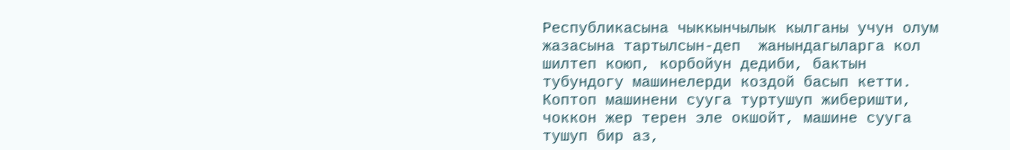Республикасына чыккынчылык кылганы учун олум жазасына тартылсын-деп  жанындагыларга кол шилтеп коюп, корбойун дедиби, бактын тубундогу машинелерди коздой басып кетти. Коптоп машинени сууга туртушуп жиберишти, чоккон жер терен эле окшойт, машине сууга тушуп бир аз,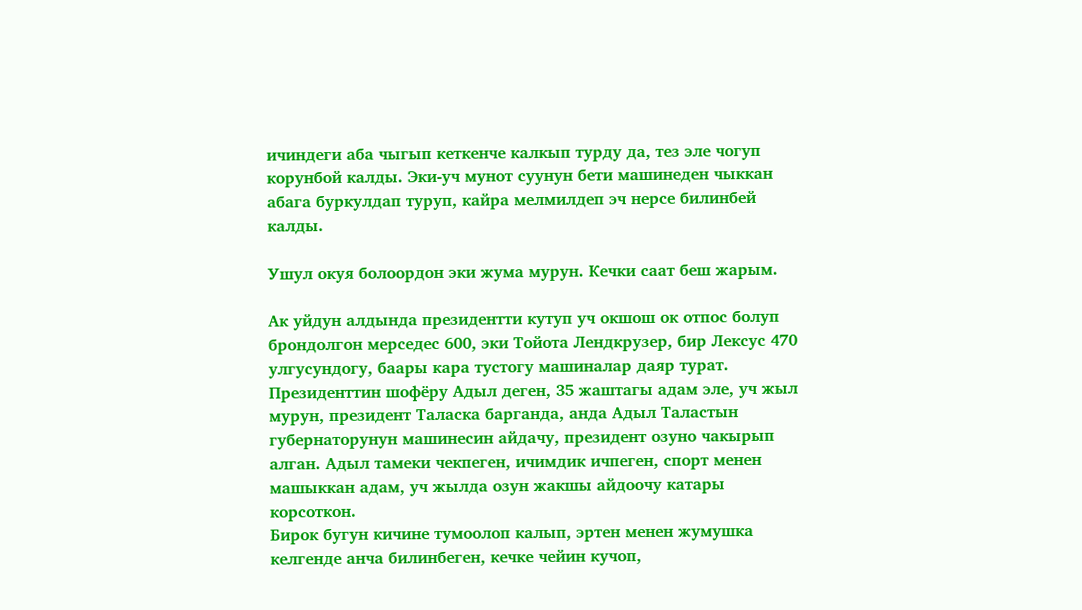ичиндеги аба чыгып кеткенче калкып турду да, тез эле чогуп корунбой калды. Эки-уч мунот суунун бети машинеден чыккан абага буркулдап туруп, кайра мелмилдеп эч нерсе билинбей калды.

Ушул окуя болоордон эки жума мурун. Кечки саат беш жарым.

Ак уйдун алдында президентти кутуп уч окшош ок отпос болуп брондолгон мерседес 600, эки Тойота Лендкрузер, бир Лексус 470 улгусундогу, баары кара тустогу машиналар даяр турат.  Президенттин шофёру Адыл деген, 35 жаштагы адам эле, уч жыл мурун, президент Таласка барганда, анда Адыл Таластын губернаторунун машинесин айдачу, президент озуно чакырып алган. Адыл тамеки чекпеген, ичимдик ичпеген, спорт менен машыккан адам, уч жылда озун жакшы айдоочу катары корсоткон.
Бирок бугун кичине тумоолоп калып, эртен менен жумушка келгенде анча билинбеген, кечке чейин кучоп,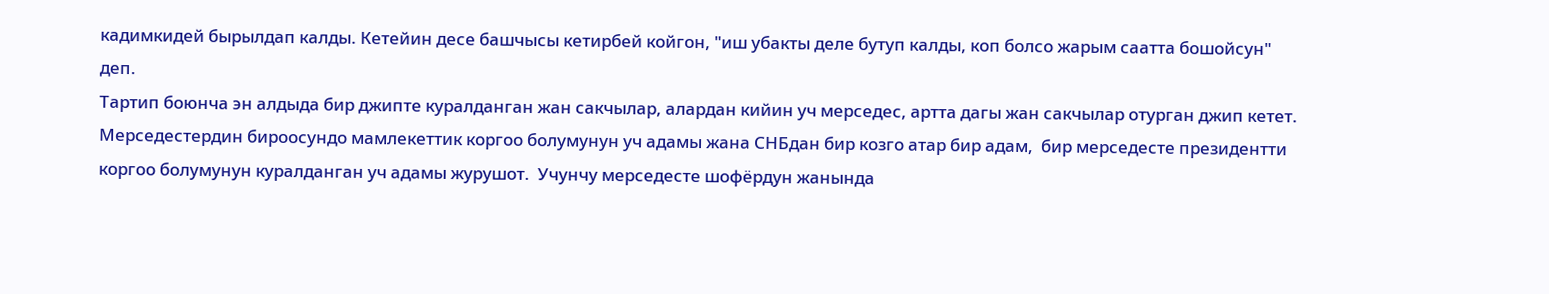кадимкидей бырылдап калды. Кетейин десе башчысы кетирбей койгон, "иш убакты деле бутуп калды, коп болсо жарым саатта бошойсун" деп.
Тартип боюнча эн алдыда бир джипте куралданган жан сакчылар, алардан кийин уч мерседес, артта дагы жан сакчылар отурган джип кетет. Мерседестердин бироосундо мамлекеттик коргоо болумунун уч адамы жана СНБдан бир козго атар бир адам,  бир мерседесте президентти коргоо болумунун куралданган уч адамы журушот.  Учунчу мерседесте шофёрдун жанында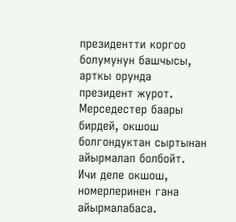президентти коргоо болумунун башчысы, арткы орунда президент журот. Мерседестер баары бирдей, окшош болгондуктан сыртынан айырмалап болбойт. Ичи деле окшош, номерлеринен гана айырмалабаса.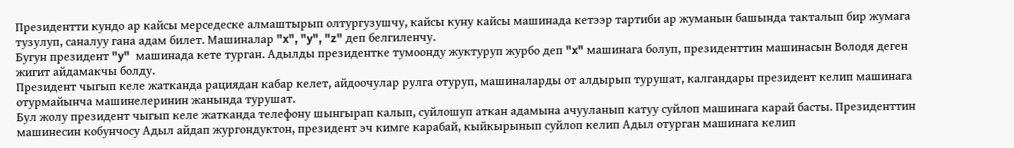Президентти кундо ар кайсы мерседеске алмаштырып олтургузушчу, кайсы куну кайсы машинада кетээр тартиби ар жуманын башында такталып бир жумага тузулуп, саналуу гана адам билет. Машиналар "x", "y", "z" деп белгиленчу.
Бугун президент "y"  машинада кете турган. Адылды президентке тумоонду жуктуруп журбо деп "x" машинага болуп, президенттин машинасын Володя деген жигит айдамакчы болду.
Президент чыгып келе жатканда рациядан кабар келет, айдоочулар рулга отуруп, машиналарды от алдырып турушат, калгандары президент келип машинага отурмайынча машинелеринин жанында турушат.
Бул жолу президент чыгып келе жатканда телефону шынгырап калып, суйлошуп аткан адамына ачууланып катуу суйлоп машинага карай басты. Президенттин машинесин кобунчосу Адыл айдап жургондуктон, президент эч кимге карабай, кыйкырынып суйлоп келип Адыл отурган машинага келип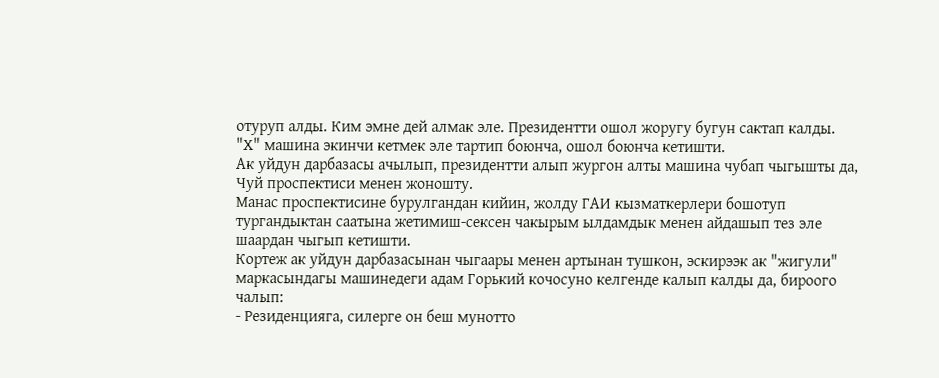отуруп алды. Ким эмне дей алмак эле. Президентти ошол жоругу бугун сактап калды.
"Х" машина экинчи кетмек эле тартип боюнча, ошол боюнча кетишти.
Ак уйдун дарбазасы ачылып, президентти алып жургон алты машина чубап чыгышты да, Чуй проспектиси менен жоношту.
Манас проспектисине бурулгандан кийин, жолду ГАИ кызматкерлери бошотуп тургандыктан саатына жетимиш-сексен чакырым ылдамдык менен айдашып тез эле шаардан чыгып кетишти.
Кортеж ак уйдун дарбазасынан чыгаары менен артынан тушкон, эскирээк ак "жигули" маркасындагы машинедеги адам Горький кочосуно келгенде калып калды да, бироого чалып:
- Резиденцияга, силерге он беш мунотто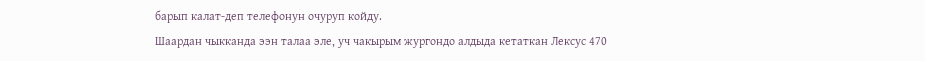барып калат-деп телефонун очуруп койду.
Шаардан чыкканда ээн талаа эле, уч чакырым жургондо алдыда кетаткан Лексус 470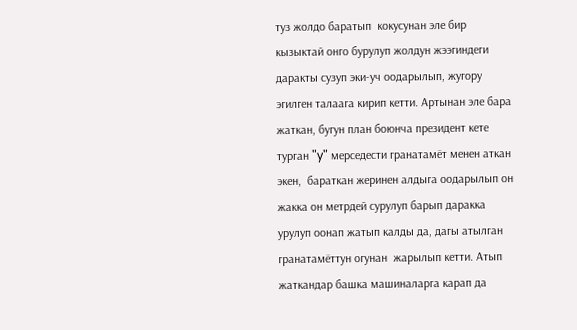туз жолдо баратып  кокусунан эле бир кызыктай онго бурулуп жолдун жээгиндеги даракты сузуп эки-уч оодарылып, жугору эгилген талаага кирип кетти. Артынан эле бара жаткан, бугун план боюнча президент кете турган "y" мерседести гранатамёт менен аткан экен,  бараткан жеринен алдыга оодарылып он жакка он метрдей сурулуп барып даракка урулуп оонап жатып калды да, дагы атылган гранатамёттун огунан  жарылып кетти. Атып жаткандар башка машиналарга карап да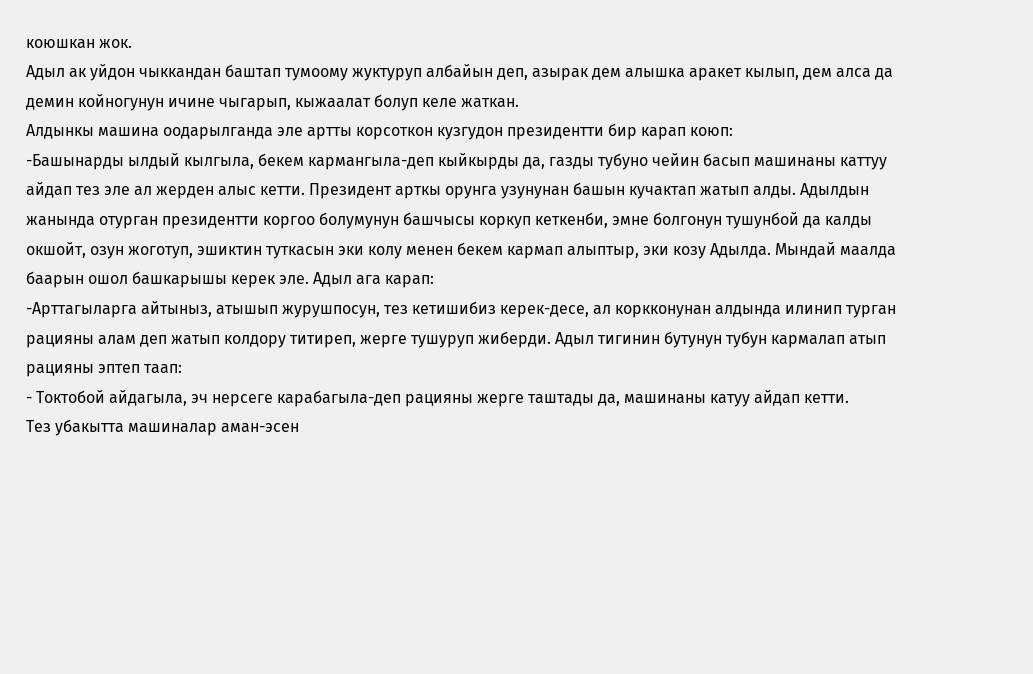коюшкан жок.
Адыл ак уйдон чыккандан баштап тумоому жуктуруп албайын деп, азырак дем алышка аракет кылып, дем алса да демин койногунун ичине чыгарып, кыжаалат болуп келе жаткан.
Алдынкы машина оодарылганда эле артты корсоткон кузгудон президентти бир карап коюп:
-Башынарды ылдый кылгыла, бекем кармангыла-деп кыйкырды да, газды тубуно чейин басып машинаны каттуу айдап тез эле ал жерден алыс кетти. Президент арткы орунга узунунан башын кучактап жатып алды. Адылдын жанында отурган президентти коргоо болумунун башчысы коркуп кеткенби, эмне болгонун тушунбой да калды окшойт, озун жоготуп, эшиктин туткасын эки колу менен бекем кармап алыптыр, эки козу Адылда. Мындай маалда баарын ошол башкарышы керек эле. Адыл ага карап:
-Арттагыларга айтыныз, атышып журушпосун, тез кетишибиз керек-десе, ал коркконунан алдында илинип турган рацияны алам деп жатып колдору титиреп, жерге тушуруп жиберди. Адыл тигинин бутунун тубун кармалап атып рацияны эптеп таап:
- Токтобой айдагыла, эч нерсеге карабагыла-деп рацияны жерге таштады да, машинаны катуу айдап кетти.
Тез убакытта машиналар аман-эсен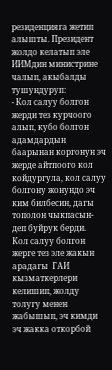резиденцияга жетип алышты. Президент жолдо келатып эле ИИМдин министрине чалып, акыбалды тушундуруп:
- Кол салуу болгон жерди тез курчоого алып, кубо болгон адамдардын баарынан коргонун эч жерде айтпоого кол койдургула, кол салуу болгону жонундо эч ким билбесин, дагы тополон чыкпасын- деп буйрук берди.
Кол салуу болгон жерге тез эле жакын арадагы  ГАИ кызматкерлери келишип, жолду толугу менен жабышып, эч кимди эч жакка откорбой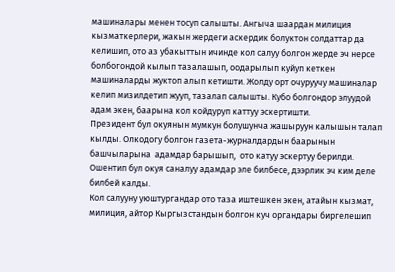машиналары менен тосуп салышты. Ангыча шаардан милиция кызматкерлери, жакын жердеги аскердик болуктон солдаттар да келишип, ото аз убакыттын ичинде кол салуу болгон жерде эч нерсе болбогондой кылып тазалашып, оодарылып куйуп кеткен машиналарды жуктоп алып кетишти. Жолду орт очуруучу машиналар келип мизилдетип жууп, тазалап салышты. Кубо болгондор элуудой адам экен, баарына кол койдуруп каттуу эскертишти.
Президент бул окуянын мумкун болушунча жашыруун калышын талап кылды. Олкодогу болгон газета-журналдардын баарынын башчыларына  адамдар барышып,  ото катуу эскертуу берилди.
Ошентип бул окуя саналуу адамдар эле билбесе, дээрлик эч ким деле билбей калды.
Кол салууну уюштургандар ото таза иштешкен экен, атайын кызмат, милиция, айтор Кыргызстандын болгон куч органдары биргелешип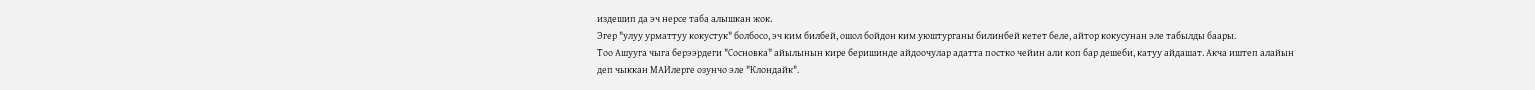издешип да эч нерсе таба алышкан жок.
Эгер "улуу урматтуу кокустук" болбосо, эч ким билбей, ошол бойдон ким уюштурганы билинбей кетет беле, айтор кокусунан эле табылды баары.
Тоо Ашууга чыга берээрдеги "Сосновка" айылынын кире беришинде айдоочулар адатта постко чейин али коп бар дешеби, катуу айдашат. Акча иштеп алайын деп чыккан МАИлерге озунчо эле "Клондайк".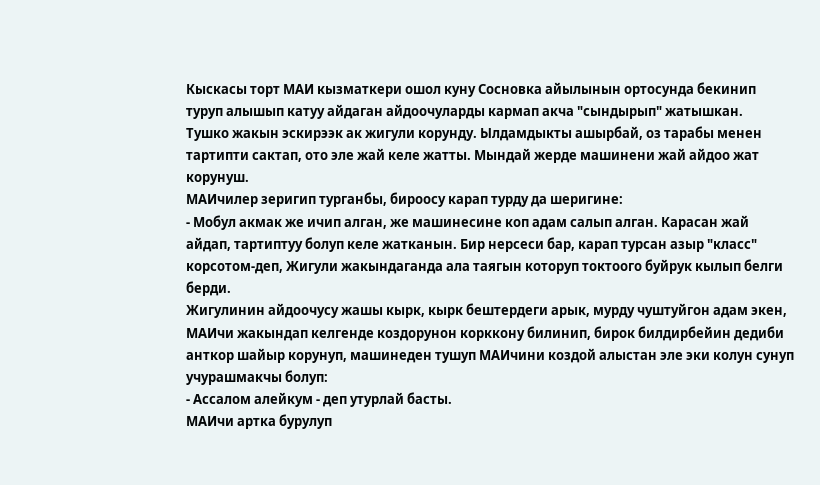Кыскасы торт МАИ кызматкери ошол куну Сосновка айылынын ортосунда бекинип туруп алышып катуу айдаган айдоочуларды кармап акча "сындырып" жатышкан.
Тушко жакын эскирээк ак жигули корунду. Ылдамдыкты ашырбай, оз тарабы менен тартипти сактап, ото эле жай келе жатты. Мындай жерде машинени жай айдоо жат корунуш.
МАИчилер зеригип турганбы, бироосу карап турду да шеригине:
- Мобул акмак же ичип алган, же машинесине коп адам салып алган. Карасан жай айдап, тартиптуу болуп келе жатканын. Бир нерсеси бар, карап турсан азыр "класс" корсотом-деп, Жигули жакындаганда ала таягын которуп токтоого буйрук кылып белги берди.
Жигулинин айдоочусу жашы кырк, кырк бештердеги арык, мурду чуштуйгон адам экен, МАИчи жакындап келгенде коздорунон корккону билинип, бирок билдирбейин дедиби анткор шайыр корунуп, машинеден тушуп МАИчини коздой алыстан эле эки колун сунуп учурашмакчы болуп:
- Ассалом алейкум - деп утурлай басты.
МАИчи артка бурулуп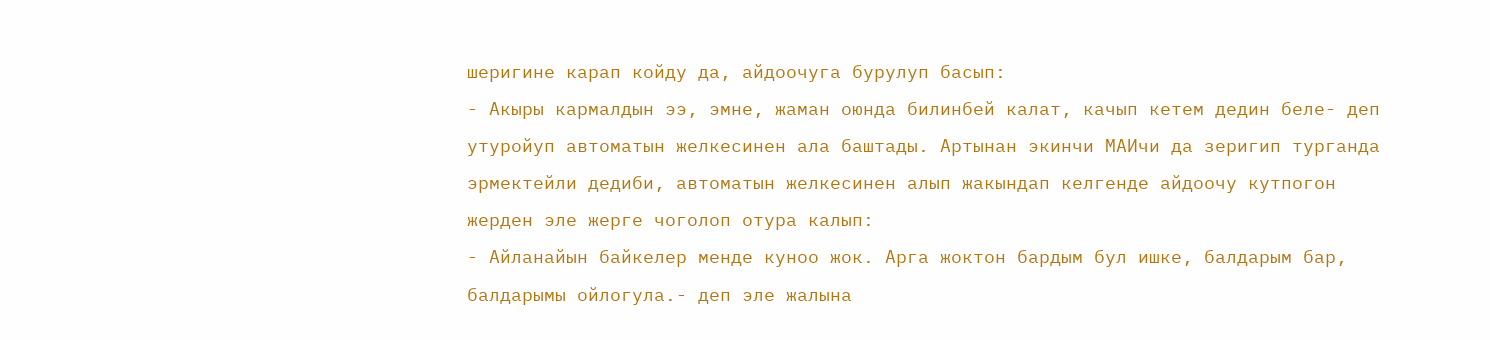шеригине карап койду да, айдоочуга бурулуп басып:
- Акыры кармалдын ээ, эмне, жаман оюнда билинбей калат, качып кетем дедин беле- деп утуройуп автоматын желкесинен ала баштады. Артынан экинчи МАИчи да зеригип турганда эрмектейли дедиби, автоматын желкесинен алып жакындап келгенде айдоочу кутпогон жерден эле жерге чоголоп отура калып:
- Айланайын байкелер менде куноо жок. Арга жоктон бардым бул ишке, балдарым бар, балдарымы ойлогула.- деп эле жалына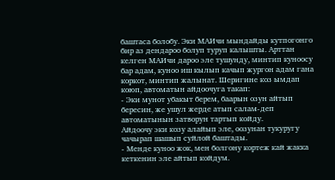баштаса болобу. Эки МАИчи мындайды кутпогонго бир аз дендароо болуп туруп калышты. Арттан келген МАИчи дароо эле тушунду, минтип куноосу бар адам, куноо иш кылып качып жургон адам гана  коркот, минтип жалынат. Шеригине коз ымдап коюп, автоматын айдоочуга такап:
- Эки мунот убакыт берем, баарын озун айтып бересин, же ушул жерде атып салам-деп автоматынын затворун тартып койду.
Айдоочу эки козу алайып эле, оозунан тукуругу чачырап шашып суйлой баштады.
- Менде куноо жок, мен болгону кортеж кай жакка кеткенин эле айтып койдум.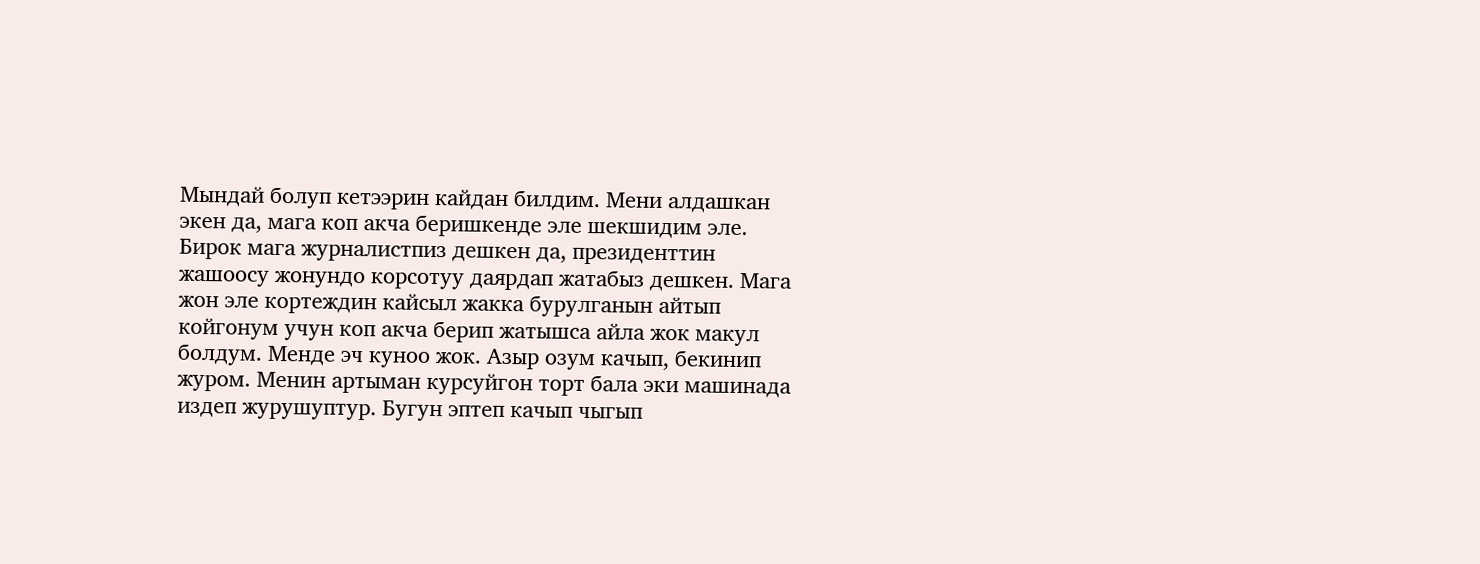Мындай болуп кетээрин кайдан билдим. Мени алдашкан экен да, мага коп акча беришкенде эле шекшидим эле. Бирок мага журналистпиз дешкен да, президенттин жашоосу жонундо корсотуу даярдап жатабыз дешкен. Мага жон эле кортеждин кайсыл жакка бурулганын айтып койгонум учун коп акча берип жатышса айла жок макул болдум. Менде эч куноо жок. Азыр озум качып, бекинип журом. Менин артыман курсуйгон торт бала эки машинада издеп журушуптур. Бугун эптеп качып чыгып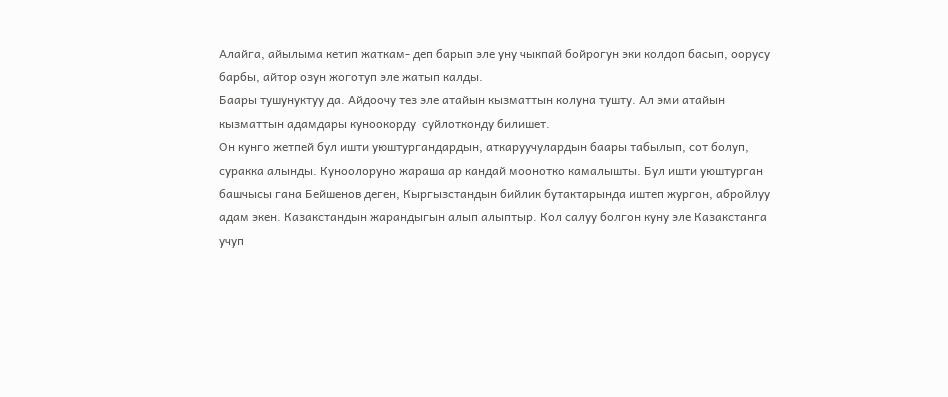Алайга, айылыма кетип жаткам- деп барып эле уну чыкпай бойрогун эки колдоп басып, оорусу барбы, айтор озун жоготуп эле жатып калды.
Баары тушунуктуу да. Айдоочу тез эле атайын кызматтын колуна тушту. Ал эми атайын кызматтын адамдары куноокорду  суйлотконду билишет.
Он кунго жетпей бул ишти уюштургандардын, аткаруучулардын баары табылып, сот болуп, суракка алынды. Куноолоруно жараша ар кандай моонотко камалышты. Бул ишти уюштурган башчысы гана Бейшенов деген, Кыргызстандын бийлик бутактарында иштеп жургон, абройлуу адам экен. Казакстандын жарандыгын алып алыптыр. Кол салуу болгон куну эле Казакстанга учуп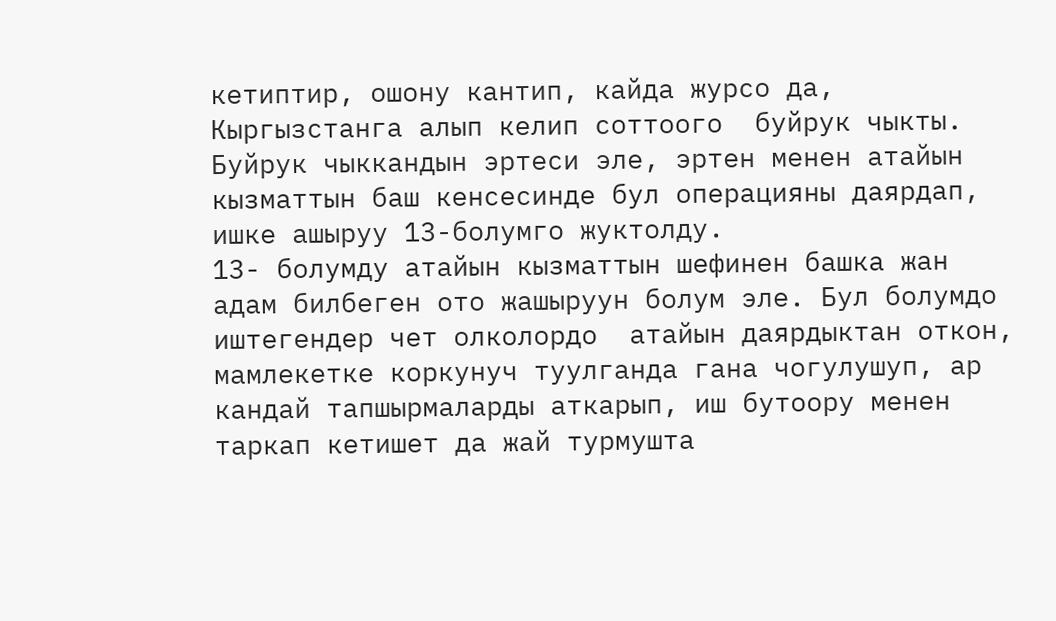кетиптир, ошону кантип, кайда журсо да, Кыргызстанга алып келип соттоого  буйрук чыкты.
Буйрук чыккандын эртеси эле, эртен менен атайын кызматтын баш кенсесинде бул операцияны даярдап, ишке ашыруу 13-болумго жуктолду.
13- болумду атайын кызматтын шефинен башка жан адам билбеген ото жашыруун болум эле. Бул болумдо иштегендер чет олколордо  атайын даярдыктан откон, мамлекетке коркунуч туулганда гана чогулушуп, ар кандай тапшырмаларды аткарып, иш бутоору менен таркап кетишет да жай турмушта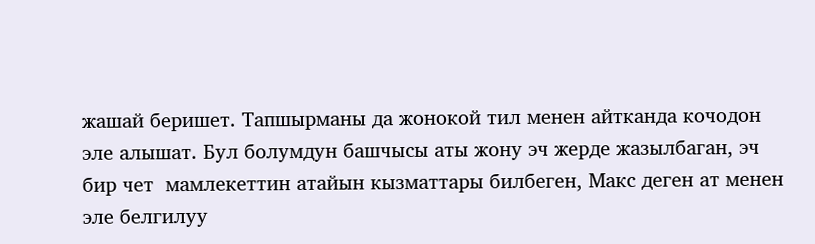жашай беришет. Тапшырманы да жонокой тил менен айтканда кочодон эле алышат. Бул болумдун башчысы аты жону эч жерде жазылбаган, эч бир чет  мамлекеттин атайын кызматтары билбеген, Макс деген ат менен эле белгилуу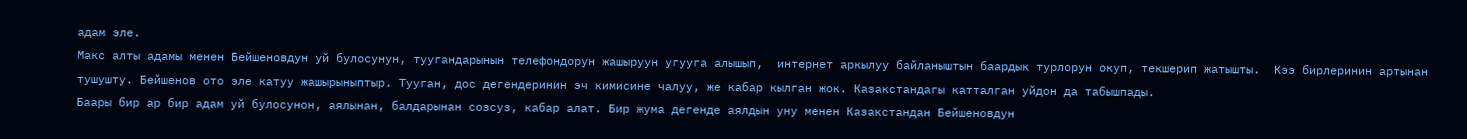адам эле.
Макс алты адамы менен Бейшеновдун уй булосунун, туугандарынын телефондорун жашыруун угууга алышып,  интернет аркылуу байланыштын баардык турлорун окуп, текшерип жатышты.  Кээ бирлеринин артынан тушушту. Бейшенов ото эле катуу жашырыныптыр. Тууган, дос дегендеринин эч кимисине чалуу, же кабар кылган жок. Казакстандагы катталган уйдон да табышпады.
Баары бир ар бир адам уй булосунон, аялынан, балдарынан созсуз, кабар алат. Бир жума дегенде аялдын уну менен Казакстандан Бейшеновдун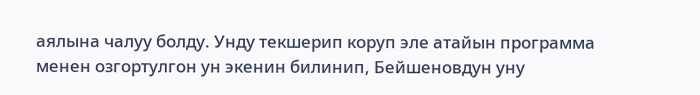аялына чалуу болду. Унду текшерип коруп эле атайын программа менен озгортулгон ун экенин билинип, Бейшеновдун уну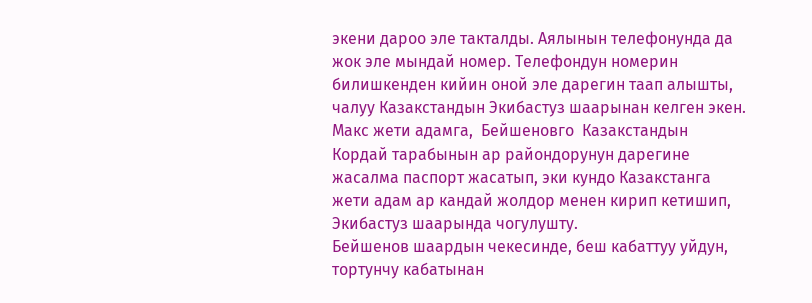экени дароо эле такталды. Аялынын телефонунда да жок эле мындай номер. Телефондун номерин билишкенден кийин оной эле дарегин таап алышты, чалуу Казакстандын Экибастуз шаарынан келген экен.  Макс жети адамга,  Бейшеновго  Казакстандын Кордай тарабынын ар райондорунун дарегине жасалма паспорт жасатып, эки кундо Казакстанга жети адам ар кандай жолдор менен кирип кетишип, Экибастуз шаарында чогулушту.
Бейшенов шаардын чекесинде, беш кабаттуу уйдун, тортунчу кабатынан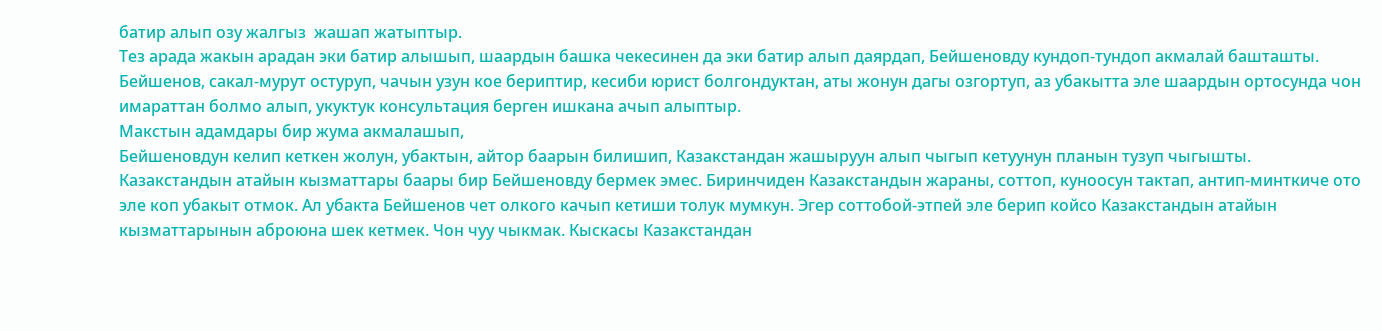батир алып озу жалгыз  жашап жатыптыр.
Тез арада жакын арадан эки батир алышып, шаардын башка чекесинен да эки батир алып даярдап, Бейшеновду кундоп-тундоп акмалай башташты.
Бейшенов, сакал-мурут остуруп, чачын узун кое бериптир, кесиби юрист болгондуктан, аты жонун дагы озгортуп, аз убакытта эле шаардын ортосунда чон имараттан болмо алып, укуктук консультация берген ишкана ачып алыптыр.
Макстын адамдары бир жума акмалашып,
Бейшеновдун келип кеткен жолун, убактын, айтор баарын билишип, Казакстандан жашыруун алып чыгып кетуунун планын тузуп чыгышты.
Казакстандын атайын кызматтары баары бир Бейшеновду бермек эмес. Биринчиден Казакстандын жараны, соттоп, куноосун тактап, антип-минткиче ото эле коп убакыт отмок. Ал убакта Бейшенов чет олкого качып кетиши толук мумкун. Эгер соттобой-этпей эле берип койсо Казакстандын атайын кызматтарынын аброюна шек кетмек. Чон чуу чыкмак. Кыскасы Казакстандан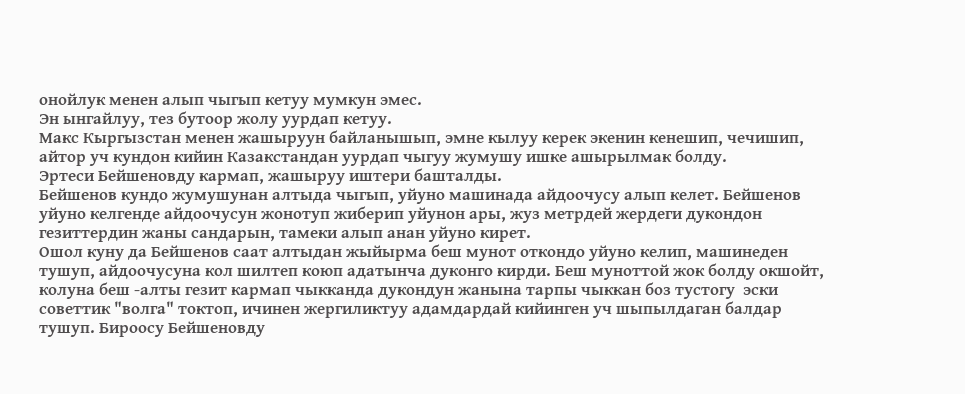онойлук менен алып чыгып кетуу мумкун эмес.
Эн ынгайлуу, тез бутоор жолу уурдап кетуу.
Макс Кыргызстан менен жашыруун байланышып, эмне кылуу керек экенин кенешип, чечишип, айтор уч кундон кийин Казакстандан уурдап чыгуу жумушу ишке ашырылмак болду.
Эртеси Бейшеновду кармап, жашыруу иштери башталды.
Бейшенов кундо жумушунан алтыда чыгып, уйуно машинада айдоочусу алып келет. Бейшенов уйуно келгенде айдоочусун жонотуп жиберип уйунон ары, жуз метрдей жердеги дукондон гезиттердин жаны сандарын, тамеки алып анан уйуно кирет.
Ошол куну да Бейшенов саат алтыдан жыйырма беш мунот откондо уйуно келип, машинеден тушуп, айдоочусуна кол шилтеп коюп адатынча дуконго кирди. Беш муноттой жок болду окшойт, колуна беш -алты гезит кармап чыкканда дукондун жанына тарпы чыккан боз тустогу  эски советтик "волга" токтоп, ичинен жергиликтуу адамдардай кийинген уч шыпылдаган балдар тушуп. Бироосу Бейшеновду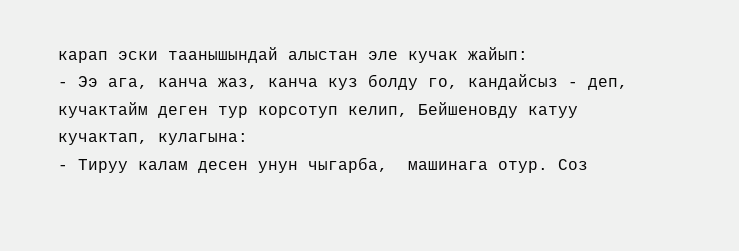карап эски таанышындай алыстан эле кучак жайып:
- Ээ ага, канча жаз, канча куз болду го, кандайсыз - деп, кучактайм деген тур корсотуп келип, Бейшеновду катуу кучактап, кулагына:
- Тируу калам десен унун чыгарба,  машинага отур. Соз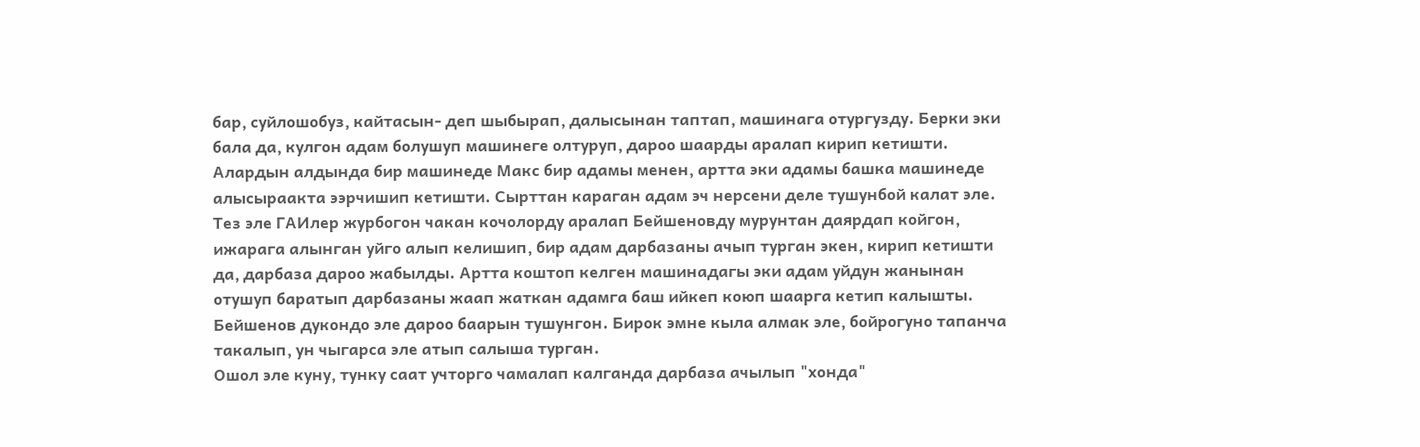бар, суйлошобуз, кайтасын- деп шыбырап, далысынан таптап, машинага отургузду. Берки эки бала да, кулгон адам болушуп машинеге олтуруп, дароо шаарды аралап кирип кетишти. Алардын алдында бир машинеде Макс бир адамы менен, артта эки адамы башка машинеде алысыраакта ээрчишип кетишти. Сырттан караган адам эч нерсени деле тушунбой калат эле.
Тез эле ГАИлер журбогон чакан кочолорду аралап Бейшеновду мурунтан даярдап койгон, ижарага алынган уйго алып келишип, бир адам дарбазаны ачып турган экен, кирип кетишти да, дарбаза дароо жабылды. Артта коштоп келген машинадагы эки адам уйдун жанынан отушуп баратып дарбазаны жаап жаткан адамга баш ийкеп коюп шаарга кетип калышты.
Бейшенов дукондо эле дароо баарын тушунгон. Бирок эмне кыла алмак эле, бойрогуно тапанча такалып, ун чыгарса эле атып салыша турган.
Ошол эле куну, тунку саат учторго чамалап калганда дарбаза ачылып "хонда"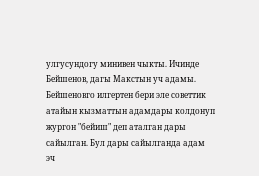улгусундогу минивен чыкты. Ичинде Бейшенов, дагы Макстын уч адамы. Бейшеновго илгертен бери эле советтик атайын кызматтын адамдары колдонуп жургон "бейиш" деп аталган дары сайылган. Бул дары сайылганда адам эч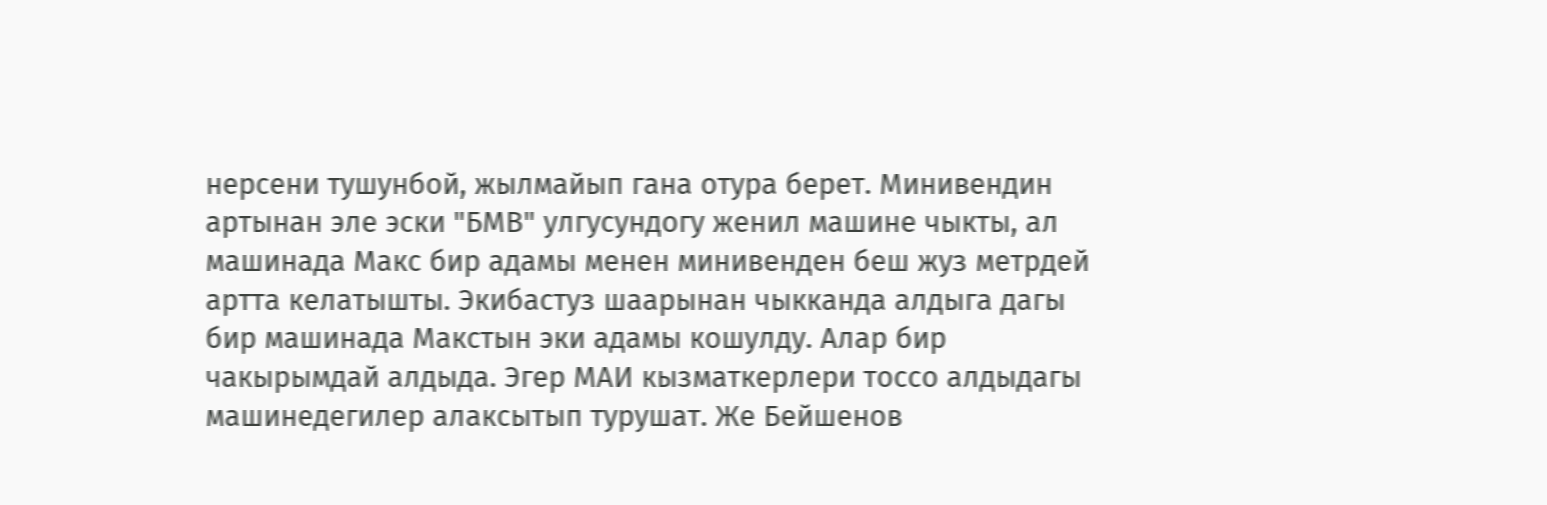нерсени тушунбой, жылмайып гана отура берет. Минивендин артынан эле эски "БМВ" улгусундогу женил машине чыкты, ал машинада Макс бир адамы менен минивенден беш жуз метрдей артта келатышты. Экибастуз шаарынан чыкканда алдыга дагы бир машинада Макстын эки адамы кошулду. Алар бир чакырымдай алдыда. Эгер МАИ кызматкерлери тоссо алдыдагы машинедегилер алаксытып турушат. Же Бейшенов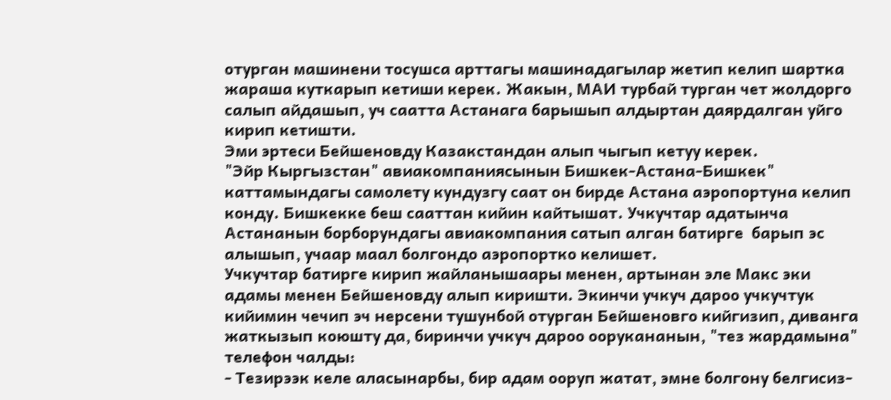отурган машинени тосушса арттагы машинадагылар жетип келип шартка жараша куткарып кетиши керек. Жакын, МАИ турбай турган чет жолдорго салып айдашып, уч саатта Астанага барышып алдыртан даярдалган уйго кирип кетишти.
Эми эртеси Бейшеновду Казакстандан алып чыгып кетуу керек.
"Эйр Кыргызстан" авиакомпаниясынын Бишкек-Астана-Бишкек" каттамындагы самолету кундузгу саат он бирде Астана аэропортуна келип конду. Бишкекке беш сааттан кийин кайтышат. Учкучтар адатынча Астананын борборундагы авиакомпания сатып алган батирге  барып эс алышып, учаар маал болгондо аэропортко келишет.
Учкучтар батирге кирип жайланышаары менен, артынан эле Макс эки адамы менен Бейшеновду алып киришти. Экинчи учкуч дароо учкучтук кийимин чечип эч нерсени тушунбой отурган Бейшеновго кийгизип, диванга жаткызып коюшту да, биринчи учкуч дароо оорукананын, "тез жардамына" телефон чалды:
- Тезирээк келе аласынарбы, бир адам ооруп жатат, эмне болгону белгисиз-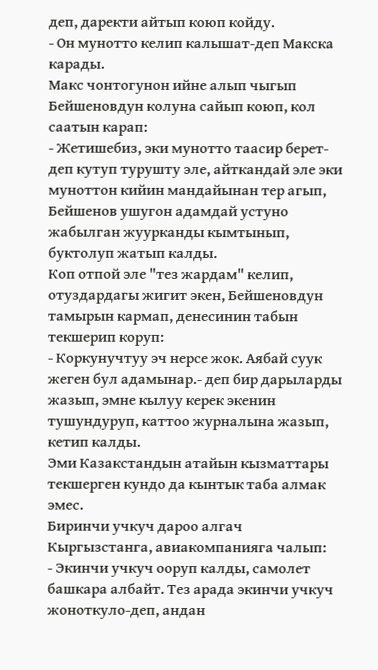деп, даректи айтып коюп койду.
- Он мунотто келип калышат-деп Макска карады.
Макс чонтогунон ийне алып чыгып Бейшеновдун колуна сайып коюп, кол саатын карап:
- Жетишебиз, эки мунотто таасир берет-деп кутуп турушту эле, айткандай эле эки муноттон кийин мандайынан тер агып, Бейшенов ушугон адамдай устуно жабылган жуурканды кымтынып, буктолуп жатып калды.
Коп отпой эле "тез жардам" келип, отуздардагы жигит экен, Бейшеновдун тамырын кармап, денесинин табын текшерип коруп:
- Коркунучтуу эч нерсе жок. Аябай суук жеген бул адамынар.- деп бир дарыларды жазып, эмне кылуу керек экенин тушундуруп, каттоо журналына жазып, кетип калды.
Эми Казакстандын атайын кызматтары текшерген кундо да кынтык таба алмак эмес.
Биринчи учкуч дароо алгач Кыргызстанга, авиакомпанияга чалып:
- Экинчи учкуч ооруп калды, самолет башкара албайт. Тез арада экинчи учкуч жоноткуло-деп, андан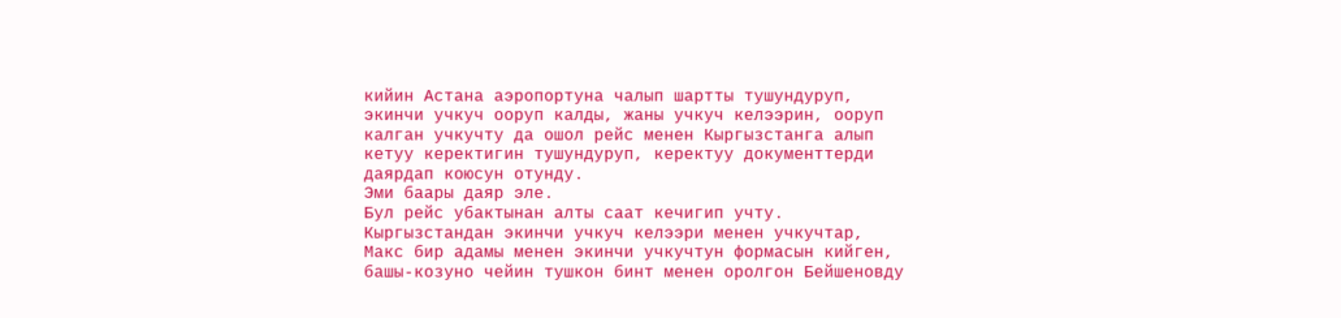кийин Астана аэропортуна чалып шартты тушундуруп, экинчи учкуч ооруп калды, жаны учкуч келээрин, ооруп калган учкучту да ошол рейс менен Кыргызстанга алып кетуу керектигин тушундуруп, керектуу документтерди даярдап коюсун отунду.
Эми баары даяр эле.
Бул рейс убактынан алты саат кечигип учту. Кыргызстандан экинчи учкуч келээри менен учкучтар,  Макс бир адамы менен экинчи учкучтун формасын кийген, башы-козуно чейин тушкон бинт менен оролгон Бейшеновду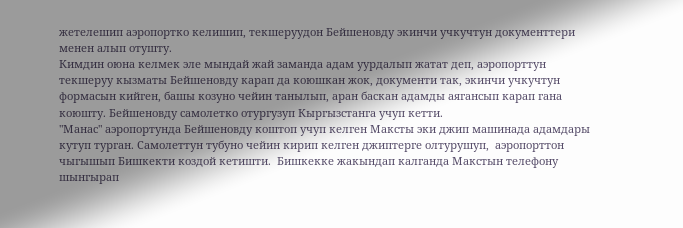жетелешип аэропортко келишип, текшеруудон Бейшеновду экинчи учкучтун документтери менен алып отушту.
Кимдин оюна келмек эле мындай жай заманда адам уурдалып жатат деп, аэропорттун текшеруу кызматы Бейшеновду карап да коюшкан жок, документи так, экинчи учкучтун формасын кийген, башы козуно чейин танылып, аран баскан адамды аягансып карап гана коюшту. Бейшеновду самолетко отургузуп Кыргызстанга учуп кетти.
"Манас" аэропортунда Бейшеновду коштоп учуп келген Максты эки джип машинада адамдары кутуп турган. Самолеттун тубуно чейин кирип келген джиптерге олтурушуп,  аэропорттон чыгышып Бишкекти коздой кетишти.  Бишкекке жакындап калганда Макстын телефону шынгырап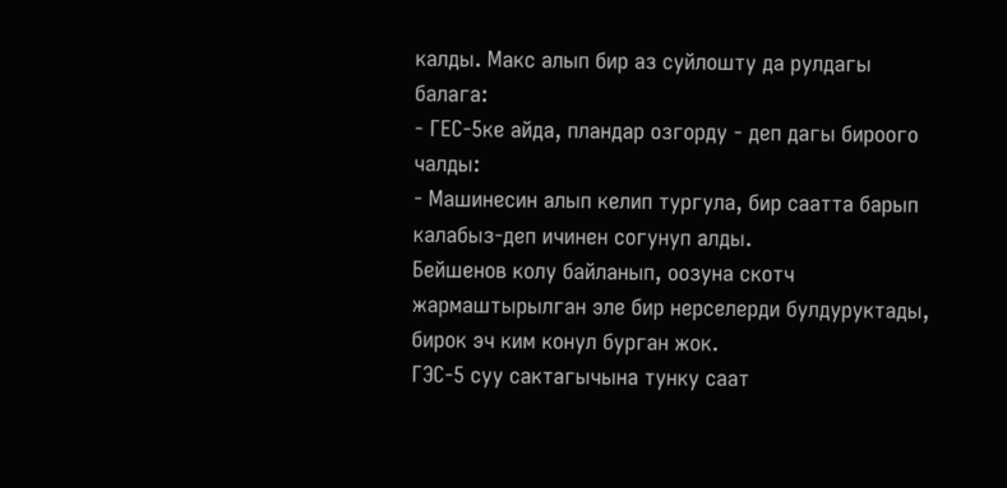калды. Макс алып бир аз суйлошту да рулдагы балага:
- ГЕС-5ке айда, пландар озгорду - деп дагы бироого чалды:
- Машинесин алып келип тургула, бир саатта барып калабыз-деп ичинен согунуп алды.
Бейшенов колу байланып, оозуна скотч  жармаштырылган эле бир нерселерди булдуруктады, бирок эч ким конул бурган жок.
ГЭС-5 суу сактагычына тунку саат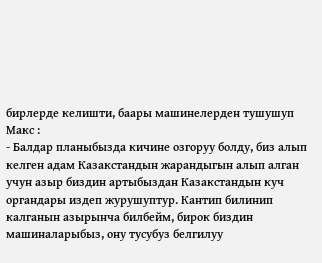бирлерде келишти, баары машинелерден тушушуп Макс :
- Балдар планыбызда кичине озгоруу болду, биз алып келген адам Казакстандын жарандыгын алып алган учун азыр биздин артыбыздан Казакстандын куч органдары издеп журушуптур. Кантип билинип калганын азырынча билбейм, бирок биздин машиналарыбыз, ону тусубуз белгилуу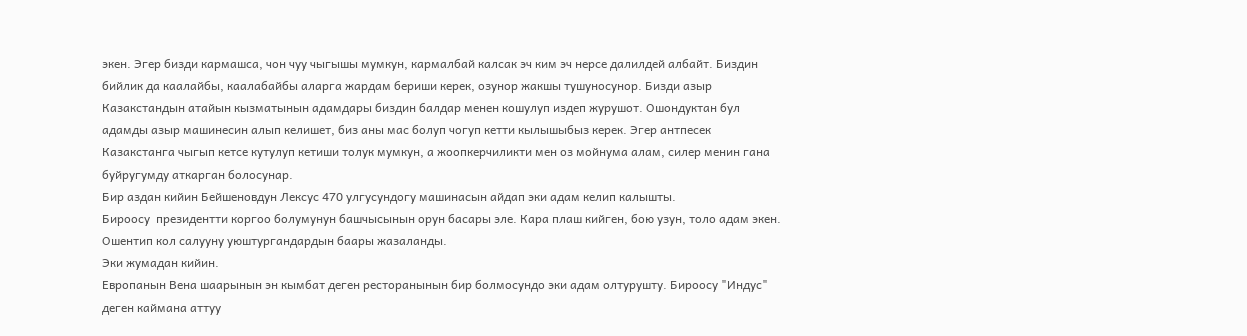экен. Эгер бизди кармашса, чон чуу чыгышы мумкун, кармалбай калсак эч ким эч нерсе далилдей албайт. Биздин бийлик да каалайбы, каалабайбы аларга жардам бериши керек, озунор жакшы тушуносунор. Бизди азыр Казакстандын атайын кызматынын адамдары биздин балдар менен кошулуп издеп журушот. Ошондуктан бул адамды азыр машинесин алып келишет, биз аны мас болуп чогуп кетти кылышыбыз керек. Эгер антпесек Казакстанга чыгып кетсе кутулуп кетиши толук мумкун, а жоопкерчиликти мен оз мойнума алам, силер менин гана буйругумду аткарган болосунар.
Бир аздан кийин Бейшеновдун Лексус 470 улгусундогу машинасын айдап эки адам келип калышты.
Бироосу  президентти коргоо болумунун башчысынын орун басары эле. Кара плаш кийген, бою узун, толо адам экен.
Ошентип кол салууну уюштургандардын баары жазаланды.
Эки жумадан кийин.
Европанын Вена шаарынын эн кымбат деген ресторанынын бир болмосундо эки адам олтурушту. Бироосу "Индус" деген каймана аттуу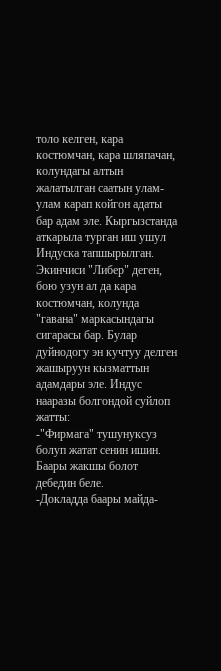толо келген, кара костюмчан, кара шляпачан, колундагы алтын жалатылган саатын улам-улам карап койгон адаты бар адам эле. Кыргызстанда аткарыла турган иш ушул Индуска тапшырылган. Экинчиси "Либер" деген,  бою узун ал да кара костюмчан, колунда "гавана" маркасындагы сигарасы бар. Булар дуйнодогу эн кучтуу делген жашыруун кызматтын адамдары эле. Индус нааразы болгондой суйлоп жатты:
-"Фирмага" тушунуксуз болуп жатат сенин ишин. Баары жакшы болот дебедин беле.
-Докладда баары майда-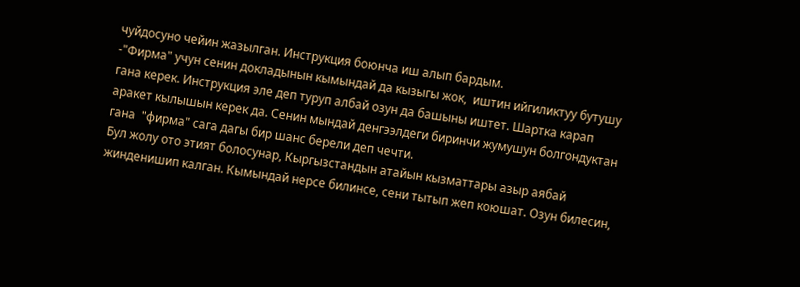чуйдосуно чейин жазылган. Инструкция боюнча иш алып бардым.
-"Фирма" учун сенин докладынын кымындай да кызыгы жок,  иштин ийгиликтуу бутушу гана керек. Инструкция эле деп туруп албай озун да башыны иштет. Шартка карап аракет кылышын керек да. Сенин мындай денгээлдеги биринчи жумушун болгондуктан гана  "фирма" сага дагы бир шанс берели деп чечти.
Бул жолу ото этият болосунар, Кыргызстандын атайын кызматтары азыр аябай жинденишип калган. Кымындай нерсе билинсе, сени тытып жеп коюшат. Озун билесин,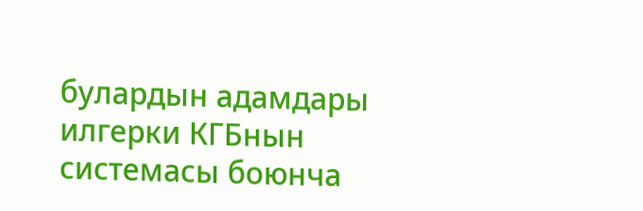булардын адамдары илгерки КГБнын системасы боюнча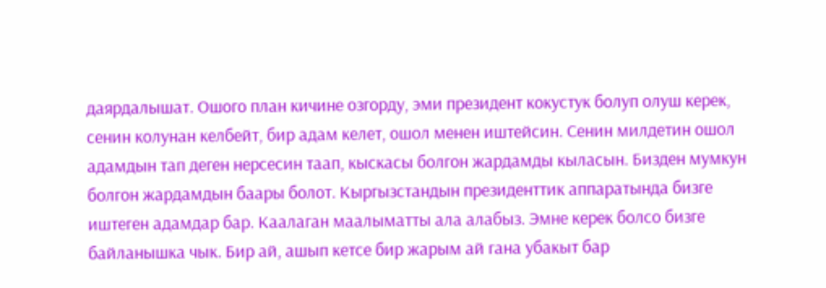даярдалышат. Ошого план кичине озгорду, эми президент кокустук болуп олуш керек, сенин колунан келбейт, бир адам келет, ошол менен иштейсин. Сенин милдетин ошол адамдын тап деген нерсесин таап, кыскасы болгон жардамды кыласын. Бизден мумкун болгон жардамдын баары болот. Кыргызстандын президенттик аппаратында бизге иштеген адамдар бар. Каалаган маалыматты ала алабыз. Эмне керек болсо бизге байланышка чык. Бир ай, ашып кетсе бир жарым ай гана убакыт бар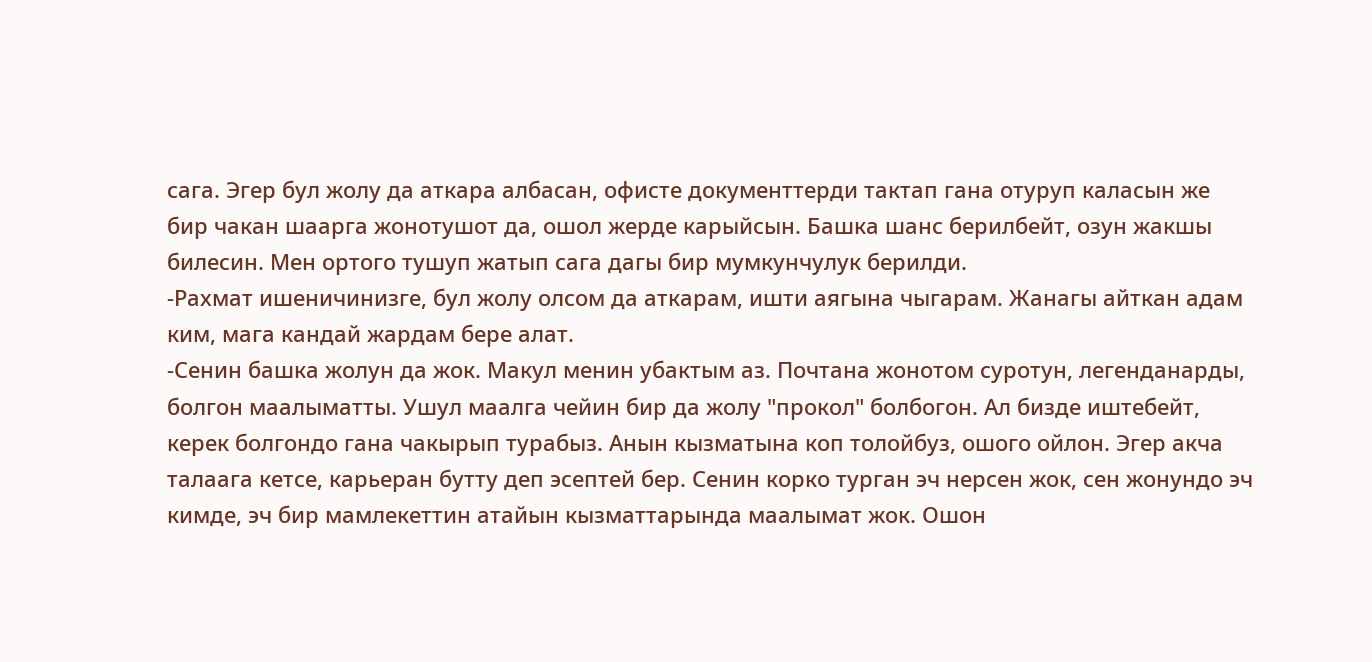сага. Эгер бул жолу да аткара албасан, офисте документтерди тактап гана отуруп каласын же бир чакан шаарга жонотушот да, ошол жерде карыйсын. Башка шанс берилбейт, озун жакшы билесин. Мен ортого тушуп жатып сага дагы бир мумкунчулук берилди.
-Рахмат ишеничинизге, бул жолу олсом да аткарам, ишти аягына чыгарам. Жанагы айткан адам ким, мага кандай жардам бере алат.
-Сенин башка жолун да жок. Макул менин убактым аз. Почтана жонотом суротун, легенданарды, болгон маалыматты. Ушул маалга чейин бир да жолу "прокол" болбогон. Ал бизде иштебейт, керек болгондо гана чакырып турабыз. Анын кызматына коп толойбуз, ошого ойлон. Эгер акча талаага кетсе, карьеран бутту деп эсептей бер. Сенин корко турган эч нерсен жок, сен жонундо эч кимде, эч бир мамлекеттин атайын кызматтарында маалымат жок. Ошон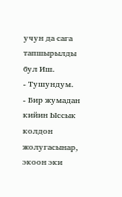учун да сага тапшырылды бул Иш.
- Тушундум.
- Бир жумадан кийин Ыссык колдон жолугасынар, экоон эки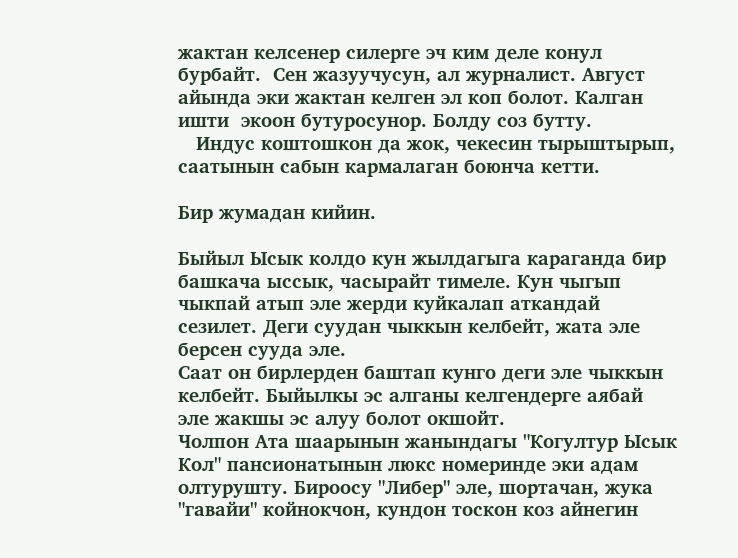жактан келсенер силерге эч ким деле конул бурбайт.  Сен жазуучусун, ал журналист. Август айында эки жактан келген эл коп болот. Калган ишти  экоон бутуросунор. Болду соз бутту.
   Индус коштошкон да жок, чекесин тырыштырып,  саатынын сабын кармалаган боюнча кетти.

Бир жумадан кийин.

Быйыл Ысык колдо кун жылдагыга караганда бир башкача ыссык, часырайт тимеле. Кун чыгып чыкпай атып эле жерди куйкалап аткандай сезилет. Деги суудан чыккын келбейт, жата эле берсен сууда эле.
Саат он бирлерден баштап кунго деги эле чыккын келбейт. Быйылкы эс алганы келгендерге аябай эле жакшы эс алуу болот окшойт.
Чолпон Ата шаарынын жанындагы "Когултур Ысык Кол" пансионатынын люкс номеринде эки адам олтурушту. Бироосу "Либер" эле, шортачан, жука "гавайи" койнокчон, кундон тоскон коз айнегин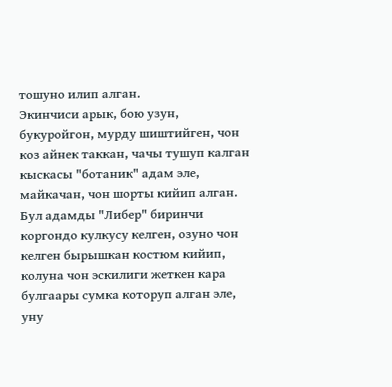тошуно илип алган.
Экинчиси арык, бою узун, букуройгон, мурду шиштийген, чон коз айнек таккан, чачы тушуп калган кыскасы "ботаник" адам эле, майкачан, чон шорты кийип алган. Бул адамды "Либер" биринчи коргондо кулкусу келген, озуно чон келген бырышкан костюм кийип, колуна чон эскилиги жеткен кара булгаары сумка которуп алган эле, уну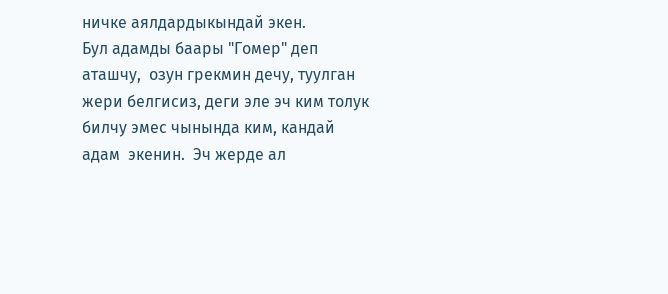ничке аялдардыкындай экен.
Бул адамды баары "Гомер" деп аташчу,  озун грекмин дечу, туулган жери белгисиз, деги эле эч ким толук билчу эмес чынында ким, кандай адам  экенин.  Эч жерде ал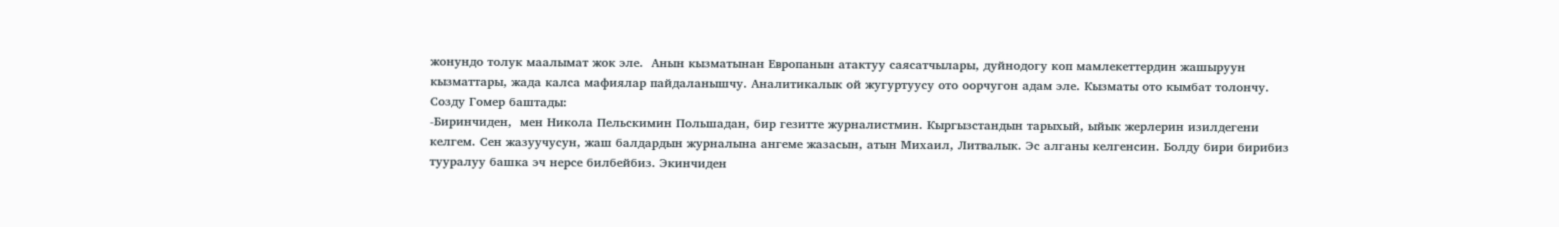жонундо толук маалымат жок эле.  Анын кызматынан Европанын атактуу саясатчылары, дуйнодогу коп мамлекеттердин жашыруун кызматтары, жада калса мафиялар пайдаланышчу. Аналитикалык ой жугуртуусу ото оорчугон адам эле. Кызматы ото кымбат толончу.
Созду Гомер баштады:
-Биринчиден,  мен Никола Пельскимин Польшадан, бир гезитте журналистмин. Кыргызстандын тарыхый, ыйык жерлерин изилдегени келгем. Сен жазуучусун, жаш балдардын журналына ангеме жазасын, атын Михаил, Литвалык. Эс алганы келгенсин. Болду бири бирибиз тууралуу башка эч нерсе билбейбиз. Экинчиден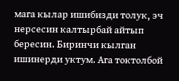мага кылар ишибизди толук, эч нерсесин калтырбай айтып бересин. Биринчи кылган ишинерди уктум. Ага токтолбой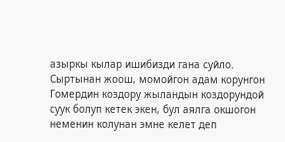азыркы кылар ишибизди гана суйло.
Сыртынан жоош, момойгон адам корунгон Гомердин коздору жыландын коздорундой суук болуп кетек экен, бул аялга окшогон неменин колунан эмне келет деп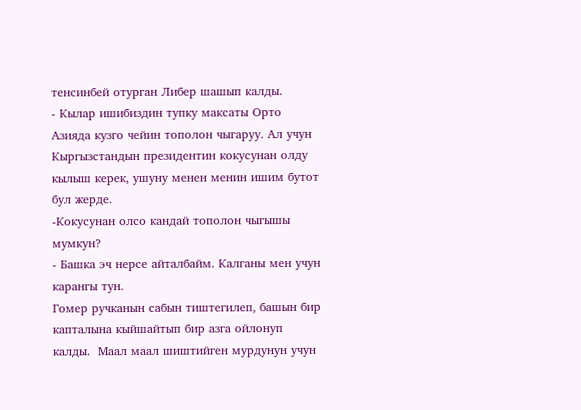тенсинбей отурган Либер шашып калды.
- Кылар ишибиздин тупку максаты Орто Азияда кузго чейин тополон чыгаруу. Ал учун Кыргызстандын президентин кокусунан олду кылыш керек, ушуну менен менин ишим бутот бул жерде.
-Кокусунан олсо кандай тополон чыгышы мумкун?
- Башка эч нерсе айталбайм. Калганы мен учун карангы тун.
Гомер ручканын сабын тиштегилеп, башын бир капталына кыйшайтып бир азга ойлонуп калды.  Маал маал шиштийген мурдунун учун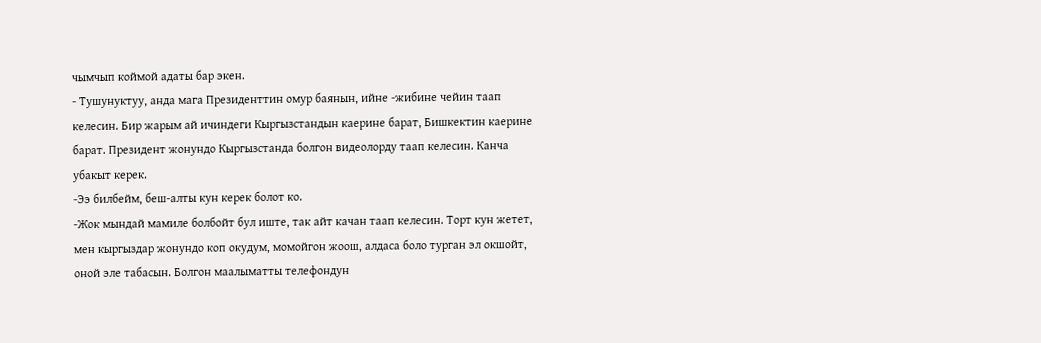чымчып коймой адаты бар экен.
- Тушунуктуу, анда мага Президенттин омур баянын, ийне -жибине чейин таап келесин. Бир жарым ай ичиндеги Кыргызстандын каерине барат, Бишкектин каерине барат. Президент жонундо Кыргызстанда болгон видеолорду таап келесин. Канча убакыт керек.
-Ээ билбейм, беш-алты кун керек болот ко.
-Жок мындай мамиле болбойт бул иште, так айт качан таап келесин. Торт кун жетет, мен кыргыздар жонундо коп окудум, момойгон жоош, алдаса боло турган эл окшойт, оной эле табасын. Болгон маалыматты телефондун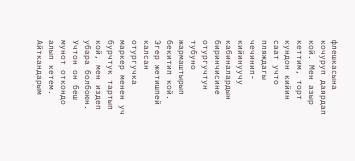флешкасына кочуруп даярдап кой. Мен азыр кеттим, торт кундон кийин саат учто пляждагы чечинип-кийинуучу кабиналардын биринчисине  отургучтун тубуно жармаштырып бекитип кой. Эгер жетишпей калсан отургучка маркер менен уч бурчтук тартып кой, мен издеп убара болбоюн. Учтон он беш мунот откондо алып кетем. Айткандарым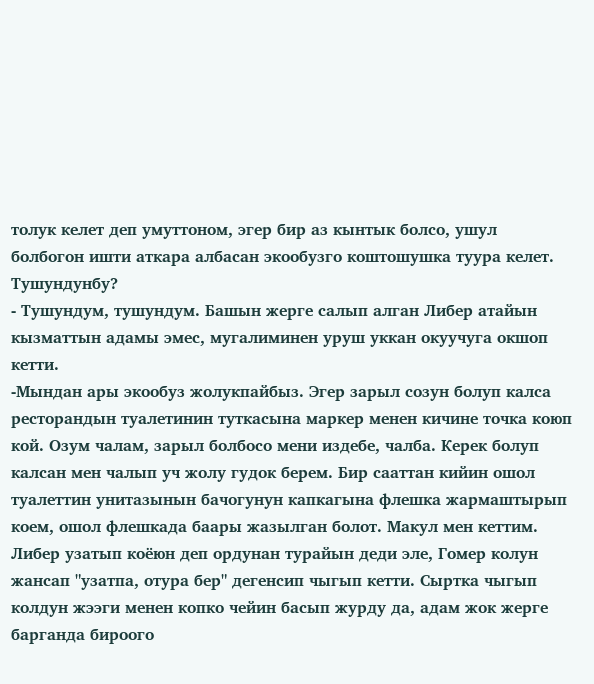толук келет деп умуттоном, эгер бир аз кынтык болсо, ушул болбогон ишти аткара албасан экообузго коштошушка туура келет. Тушундунбу?
- Тушундум, тушундум. Башын жерге салып алган Либер атайын кызматтын адамы эмес, мугалиминен уруш уккан окуучуга окшоп кетти.
-Мындан ары экообуз жолукпайбыз. Эгер зарыл созун болуп калса ресторандын туалетинин туткасына маркер менен кичине точка коюп кой. Озум чалам, зарыл болбосо мени издебе, чалба. Керек болуп калсан мен чалып уч жолу гудок берем. Бир сааттан кийин ошол туалеттин унитазынын бачогунун капкагына флешка жармаштырып коем, ошол флешкада баары жазылган болот. Макул мен кеттим.
Либер узатып коёюн деп ордунан турайын деди эле, Гомер колун жансап "узатпа, отура бер" дегенсип чыгып кетти. Сыртка чыгып колдун жээги менен копко чейин басып журду да, адам жок жерге барганда бироого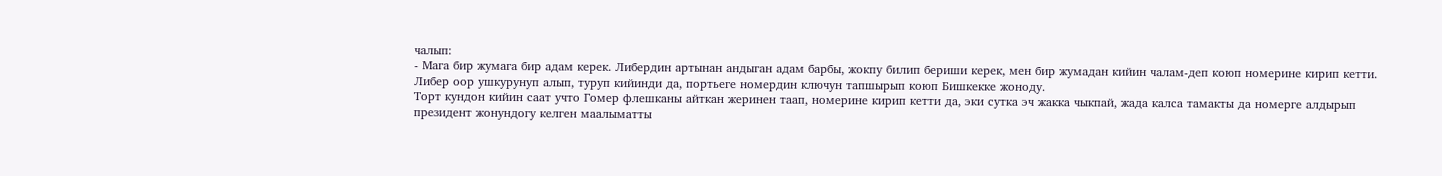чалып:
- Мага бир жумага бир адам керек. Либердин артынан андыган адам барбы, жокпу билип бериши керек, мен бир жумадан кийин чалам-деп коюп номерине кирип кетти.
Либер оор ушкурунуп алып, туруп кийинди да, портьеге номердин ключун тапшырып коюп Бишкекке жоноду.
Торт кундон кийин саат учто Гомер флешканы айткан жеринен таап, номерине кирип кетти да, эки сутка эч жакка чыкпай, жада калса тамакты да номерге алдырып президент жонундогу келген маалыматты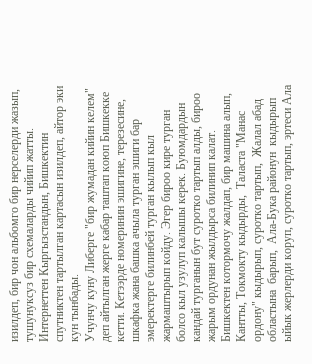изилдеп, бир чон альбомго бир нерселерди жазып, тушунуксуз бир схемаларды чийип жатты. Интернеттен Кыргызстандын, Бишкектин спутниктен тартылган картасын изилдеп, айтор эки кун тынбады.
Учунчу куну Либерге "бир жумадан кийин келем" деп айтылган жерге кабар таштап коюп Бишкекке кетти. Кетээрде номеринин эшигине, терезесине, шкафка жана башка ачыла турган эшиги бар эмеректерге билинбей турган кылып кыл жармаштырып койду. Эгер бироо кире турган болсо кыл узулуп калышы керек. Буюмдардын кандай турганын бут суротко тартып алды, бироо жарым ордунан жылдырса билинип калат.
Бишкектен котормочу жалдап, бир машина алып, Кантты, Токмокту кыдырды,  Таласта "Манас ордону" кыдырып, суротко тартып,  Жалал абад областына  барып,  Ала-Бука районун  кыдырып ыйык жерлерди коруп, суротко тартып, эртеси Ала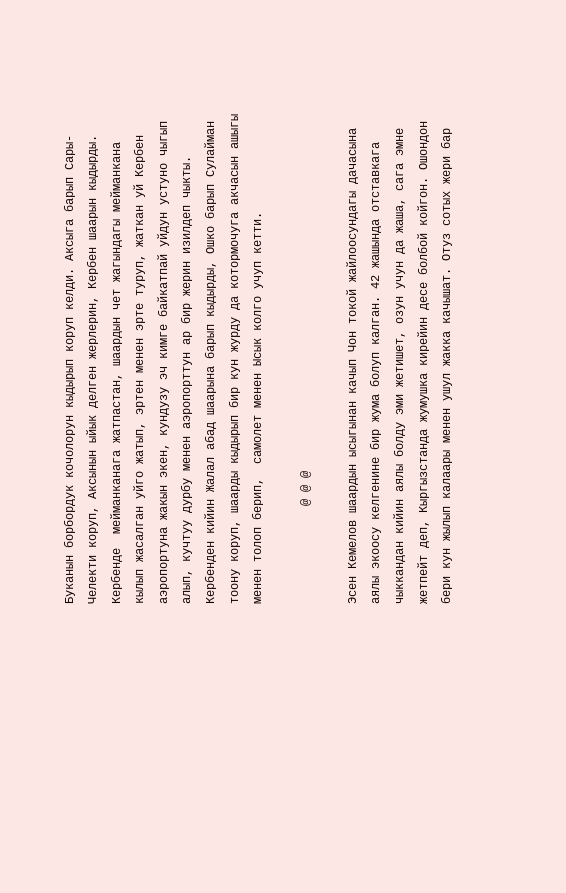Буканын борбордук кочолорун кыдырып коруп келди. Аксыга барып Сары-Челекти коруп, Аксынын ыйык делген жерлерин, Кербен шаарын кыдырды. Кербенде  мейманканага жатпастан, шаардын чет жагындагы мейманкана кылып жасалган уйго жатып, эртен менен эрте туруп, жаткан уй Кербен аэропортуна жакын экен, кундузу эч кимге байкатпай уйдун устуно чыгып алып, кучтуу дурбу менен аэропорттун ар бир жерин изилдеп чыкты. Кербенден кийин Жалал абад шаарына барып кыдырды, Ошко барып Сулайман тоону коруп, шаарды кыдырып бир кун журду да котормочуга акчасын ашыгы менен толоп берип,  самолет менен Ысык колго учуп кетти.

              @ @ @

Эсен Кемелов шаардын ысыгынан качып Чон токой жайлоосундагы дачасына аялы экоосу келгенине бир жума болуп калган. 42 жашында отставкага чыккандан кийин аялы болду эми жетишет, озун учун да жаша, сага эмне жетпейт деп, Кыргызстанда жумушка кирейин десе болбой койгон. Ошондон бери кун жылып калаары менен ушул жакка качышат. Отуз сотых жери бар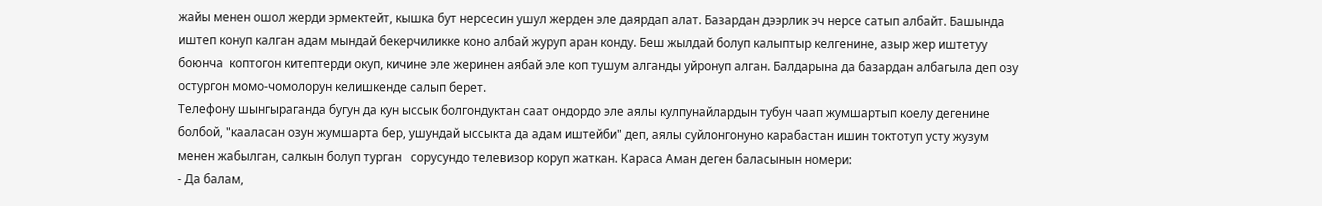жайы менен ошол жерди эрмектейт, кышка бут нерсесин ушул жерден эле даярдап алат. Базардан дээрлик эч нерсе сатып албайт. Башында иштеп конуп калган адам мындай бекерчиликке коно албай журуп аран конду. Беш жылдай болуп калыптыр келгенине, азыр жер иштетуу боюнча  коптогон китептерди окуп, кичине эле жеринен аябай эле коп тушум алганды уйронуп алган. Балдарына да базардан албагыла деп озу остургон момо-чомолорун келишкенде салып берет.
Телефону шынгыраганда бугун да кун ыссык болгондуктан саат ондордо эле аялы кулпунайлардын тубун чаап жумшартып коелу дегенине болбой, "кааласан озун жумшарта бер, ушундай ыссыкта да адам иштейби" деп, аялы суйлонгонуно карабастан ишин токтотуп усту жузум менен жабылган, салкын болуп турган   сорусундо телевизор коруп жаткан. Караса Аман деген баласынын номери:
- Да балам,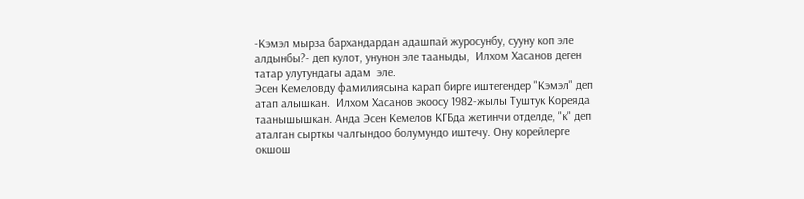-Кэмэл мырза бархандардан адашпай журосунбу, сууну коп эле алдынбы?- деп кулот, унунон эле тааныды,  Илхом Хасанов деген татар улутундагы адам  эле.
Эсен Кемеловду фамилиясына карап бирге иштегендер "Кэмэл" деп атап алышкан.  Илхом Хасанов экоосу 1982-жылы Туштук Кореяда таанышышкан. Анда Эсен Кемелов КГБда жетинчи отделде, "к" деп аталган сырткы чалгындоо болумундо иштечу. Ону корейлерге окшош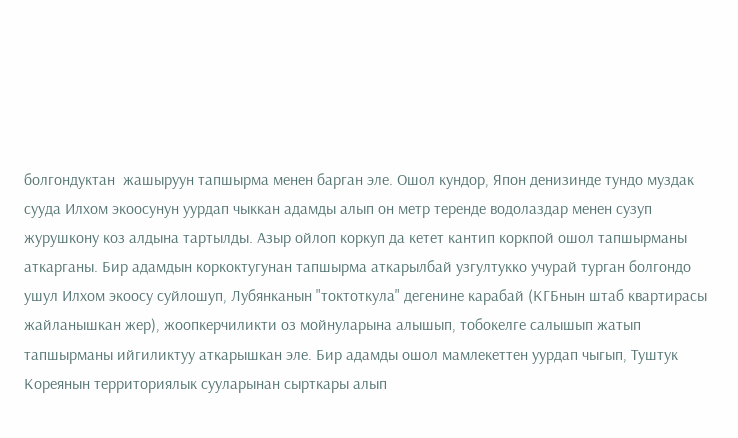болгондуктан  жашыруун тапшырма менен барган эле. Ошол кундор, Япон денизинде тундо муздак сууда Илхом экоосунун уурдап чыккан адамды алып он метр теренде водолаздар менен сузуп журушкону коз алдына тартылды. Азыр ойлоп коркуп да кетет кантип коркпой ошол тапшырманы аткарганы. Бир адамдын коркоктугунан тапшырма аткарылбай узгултукко учурай турган болгондо ушул Илхом экоосу суйлошуп, Лубянканын "токтоткула" дегенине карабай (КГБнын штаб квартирасы жайланышкан жер), жоопкерчиликти оз мойнуларына алышып, тобокелге салышып жатып тапшырманы ийгиликтуу аткарышкан эле. Бир адамды ошол мамлекеттен уурдап чыгып, Туштук Кореянын территориялык сууларынан сырткары алып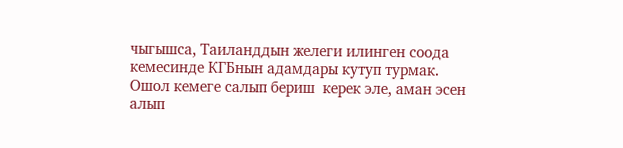чыгышса, Таиланддын желеги илинген соода кемесинде КГБнын адамдары кутуп турмак. Ошол кемеге салып бериш  керек эле, аман эсен алып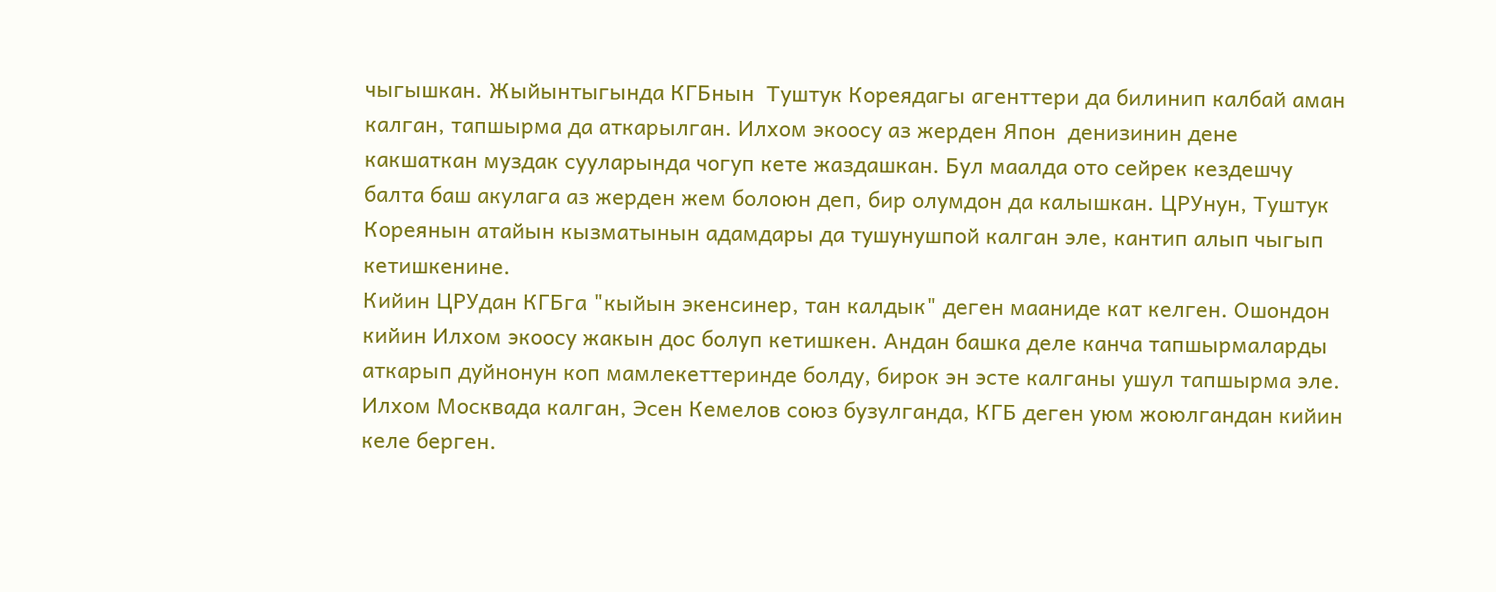чыгышкан. Жыйынтыгында КГБнын  Туштук Кореядагы агенттери да билинип калбай аман калган, тапшырма да аткарылган. Илхом экоосу аз жерден Япон  денизинин дене какшаткан муздак сууларында чогуп кете жаздашкан. Бул маалда ото сейрек кездешчу балта баш акулага аз жерден жем болоюн деп, бир олумдон да калышкан. ЦРУнун, Туштук Кореянын атайын кызматынын адамдары да тушунушпой калган эле, кантип алып чыгып кетишкенине.
Кийин ЦРУдан КГБга "кыйын экенсинер, тан калдык" деген мааниде кат келген. Ошондон кийин Илхом экоосу жакын дос болуп кетишкен. Андан башка деле канча тапшырмаларды аткарып дуйнонун коп мамлекеттеринде болду, бирок эн эсте калганы ушул тапшырма эле.
Илхом Москвада калган, Эсен Кемелов союз бузулганда, КГБ деген уюм жоюлгандан кийин келе берген.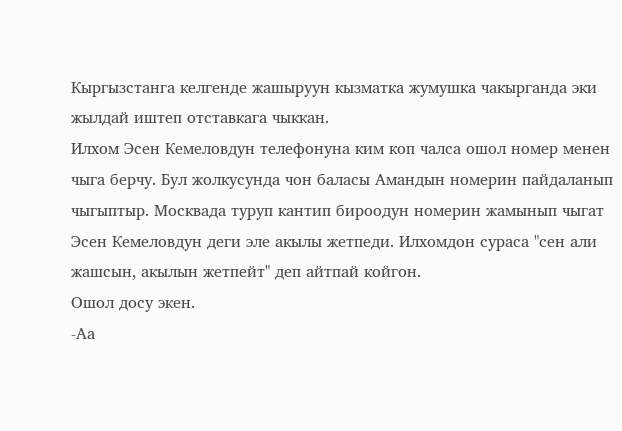Кыргызстанга келгенде жашыруун кызматка жумушка чакырганда эки жылдай иштеп отставкага чыккан.
Илхом Эсен Кемеловдун телефонуна ким коп чалса ошол номер менен чыга берчу. Бул жолкусунда чон баласы Амандын номерин пайдаланып чыгыптыр. Москвада туруп кантип бироодун номерин жамынып чыгат Эсен Кемеловдун деги эле акылы жетпеди. Илхомдон сураса "сен али жашсын, акылын жетпейт" деп айтпай койгон.
Ошол досу экен.
-Аа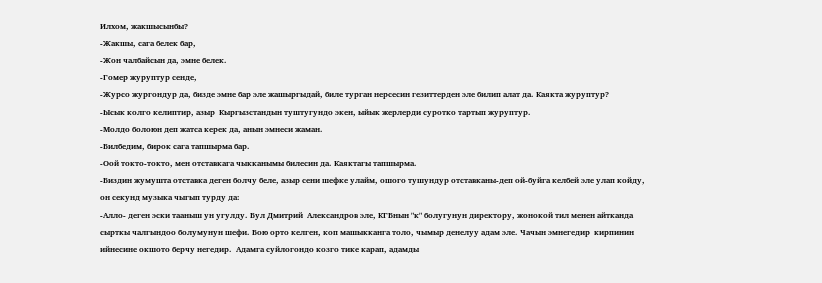Илхом, жакшысынбы?
-Жакшы, сага белек бар,
-Жон чалбайсын да, эмне белек.
-Гомер журуптур сенде,
-Журсо жургондур да, бизде эмне бар эле жашыргыдай, биле турган нерсесин гезиттерден эле билип алат да. Каякта журуптур?
-Ысык колго келиптир, азыр  Кыргызстандын туштугундо экен, ыйык жерлерди суротко тартып журуптур.
-Молдо болоюн деп жатса керек да, анын эмнеси жаман.
-Билбедим, бирок сага тапшырма бар.
-Оой токто-токто, мен отставкага чыкканымы билесин да. Каяктагы тапшырма.
-Биздин жумушта отставка деген болчу беле, азыр сени шефке улайм, ошого тушундур отставканы-деп ой-буйга келбей эле улап койду, он секунд музыка чыгып турду да:
-Алло- деген эски тааныш ун угулду. Бул Дмитрий  Александров эле, КГБнын "к" болугунун директору, жонокой тил менен айтканда сырткы чалгындоо болумунун шефи. Бою орто келген, коп машыкканга толо, чымыр денелуу адам эле. Чачын эмнегедир  кирпинин ийнесине окшото берчу негедир.  Адамга суйлогондо козго тике карап, адамды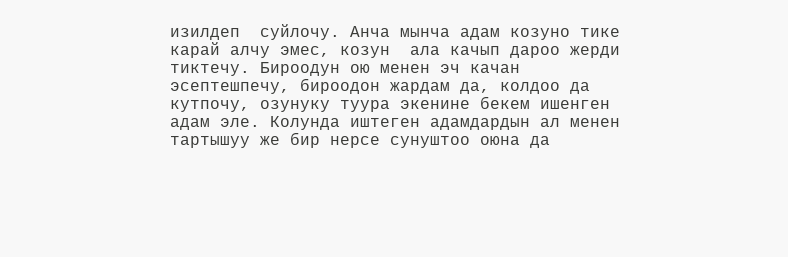изилдеп  суйлочу. Анча мынча адам козуно тике карай алчу эмес, козун  ала качып дароо жерди тиктечу. Бироодун ою менен эч качан эсептешпечу, бироодон жардам да, колдоо да кутпочу, озунуку туура экенине бекем ишенген адам эле. Колунда иштеген адамдардын ал менен тартышуу же бир нерсе сунуштоо оюна да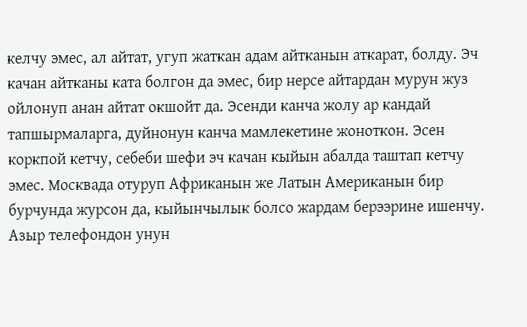келчу эмес, ал айтат, угуп жаткан адам айтканын аткарат, болду. Эч качан айтканы ката болгон да эмес, бир нерсе айтардан мурун жуз ойлонуп анан айтат окшойт да. Эсенди канча жолу ар кандай тапшырмаларга, дуйнонун канча мамлекетине жоноткон. Эсен коркпой кетчу, себеби шефи эч качан кыйын абалда таштап кетчу эмес. Москвада отуруп Африканын же Латын Американын бир бурчунда журсон да, кыйынчылык болсо жардам берээрине ишенчу. Азыр телефондон унун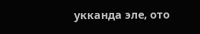укканда эле, ото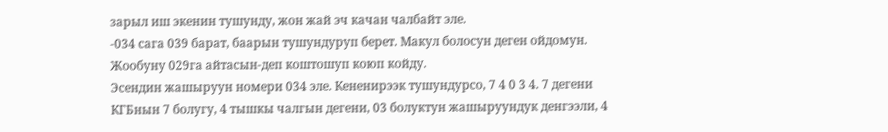зарыл иш экенин тушунду, жон жай эч качан чалбайт эле.
-034 сага 039 барат, баарын тушундуруп берет. Макул болосун деген ойдомун. Жообуну 029га айтасын-деп коштошуп коюп койду.
Эсендин жашыруун номери 034 эле. Кененирээк тушундурсо, 7 4 0 3 4. 7 дегени КГБнын 7 болугу, 4 тышкы чалгын дегени, 03 болуктун жашыруундук денгээли, 4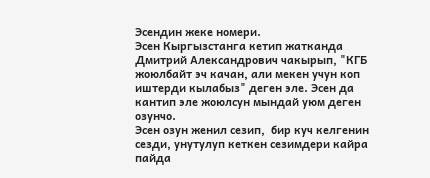Эсендин жеке номери.
Эсен Кыргызстанга кетип жатканда Дмитрий Александрович чакырып, "КГБ жоюлбайт эч качан, али мекен учун коп иштерди кылабыз" деген эле. Эсен да кантип эле жоюлсун мындай уюм деген озунчо.
Эсен озун женил сезип,  бир куч келгенин сезди, унутулуп кеткен сезимдери кайра пайда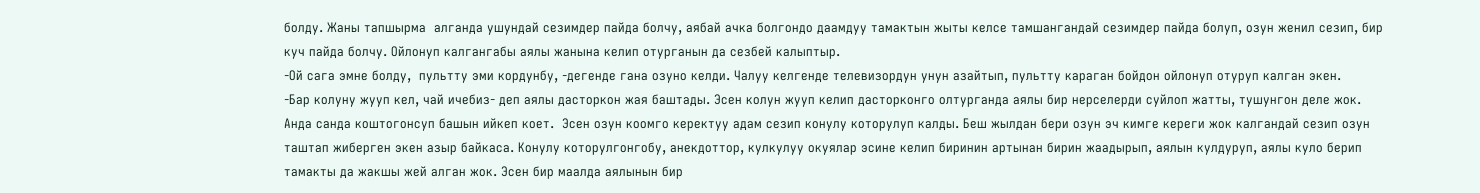болду. Жаны тапшырма  алганда ушундай сезимдер пайда болчу, аябай ачка болгондо даамдуу тамактын жыты келсе тамшангандай сезимдер пайда болуп, озун женил сезип, бир куч пайда болчу. Ойлонуп калгангабы аялы жанына келип отурганын да сезбей калыптыр.
-Ой сага эмне болду,  пультту эми кордунбу, -дегенде гана озуно келди. Чалуу келгенде телевизордун унун азайтып, пультту караган бойдон ойлонуп отуруп калган экен.
-Бар колуну жууп кел, чай ичебиз- деп аялы дасторкон жая баштады. Эсен колун жууп келип дасторконго олтурганда аялы бир нерселерди суйлоп жатты, тушунгон деле жок. Анда санда коштогонсуп башын ийкеп коет.  Эсен озун коомго керектуу адам сезип конулу которулуп калды. Беш жылдан бери озун эч кимге кереги жок калгандай сезип озун таштап жиберген экен азыр байкаса. Конулу которулгонгобу, анекдоттор, кулкулуу окуялар эсине келип биринин артынан бирин жаадырып, аялын кулдуруп, аялы куло берип тамакты да жакшы жей алган жок. Эсен бир маалда аялынын бир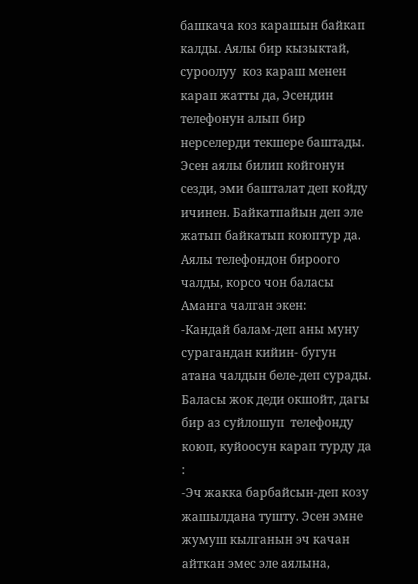башкача коз карашын байкап калды. Аялы бир кызыктай, суроолуу  коз караш менен карап жатты да, Эсендин телефонун алып бир нерселерди текшере баштады. Эсен аялы билип койгонун сезди, эми башталат деп койду ичинен. Байкатпайын деп эле жатып байкатып коюптур да. Аялы телефондон бироого чалды, корсо чон баласы Аманга чалган экен:
-Кандай балам-деп аны муну сурагандан кийин- бугун атана чалдын беле-деп сурады. Баласы жок деди окшойт, дагы бир аз суйлошуп  телефонду коюп, куйоосун карап турду да :
-Эч жакка барбайсын-деп козу жашылдана тушту. Эсен эмне жумуш кылганын эч качан айткан эмес эле аялына,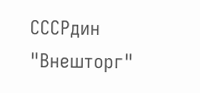СССРдин "Внешторг"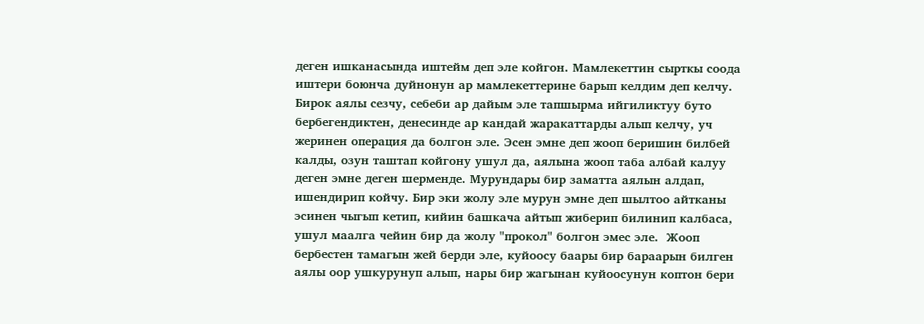деген ишканасында иштейм деп эле койгон. Мамлекеттин сырткы соода иштери боюнча дуйнонун ар мамлекеттерине барып келдим деп келчу. Бирок аялы сезчу, себеби ар дайым эле тапшырма ийгиликтуу буто бербегендиктен, денесинде ар кандай жаракаттарды алып келчу, уч жеринен операция да болгон эле. Эсен эмне деп жооп беришин билбей калды, озун таштап койгону ушул да, аялына жооп таба албай калуу деген эмне деген шерменде. Мурундары бир заматта аялын алдап, ишендирип койчу. Бир эки жолу эле мурун эмне деп шылтоо айтканы эсинен чыгып кетип, кийин башкача айтып жиберип билинип калбаса, ушул маалга чейин бир да жолу "прокол" болгон эмес эле.  Жооп бербестен тамагын жей берди эле, куйоосу баары бир бараарын билген аялы оор ушкурунуп алып, нары бир жагынан куйоосунун коптон бери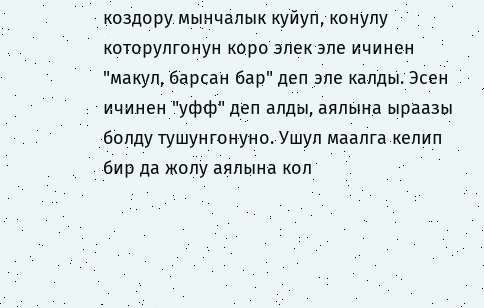коздору мынчалык куйуп, конулу которулгонун коро элек эле ичинен "макул, барсан бар" деп эле калды. Эсен ичинен "уфф" деп алды, аялына ыраазы болду тушунгонуно. Ушул маалга келип бир да жолу аялына кол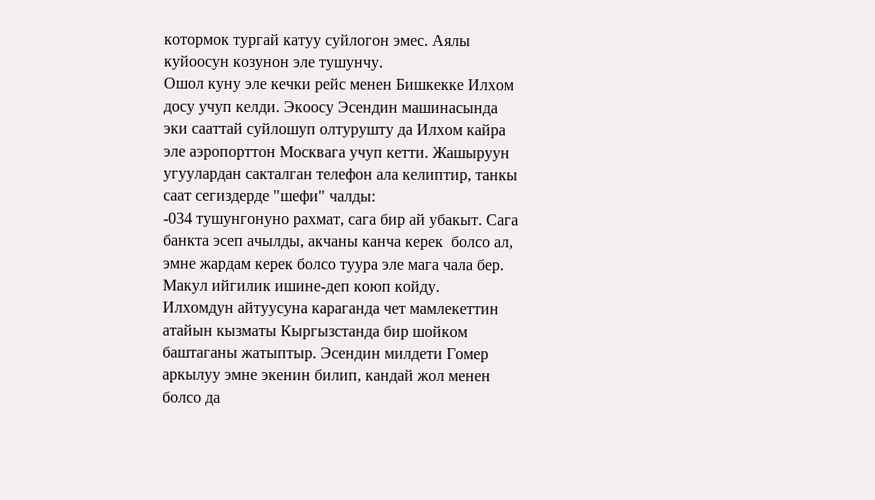котормок тургай катуу суйлогон эмес. Аялы куйоосун козунон эле тушунчу.
Ошол куну эле кечки рейс менен Бишкекке Илхом досу учуп келди. Экоосу Эсендин машинасында эки сааттай суйлошуп олтурушту да Илхом кайра эле аэропорттон Москвага учуп кетти. Жашыруун угуулардан сакталган телефон ала келиптир, танкы саат сегиздерде "шефи" чалды:
-034 тушунгонуно рахмат, сага бир ай убакыт. Сага банкта эсеп ачылды, акчаны канча керек  болсо ал, эмне жардам керек болсо туура эле мага чала бер. Макул ийгилик ишине-деп коюп койду.
Илхомдун айтуусуна караганда чет мамлекеттин атайын кызматы Кыргызстанда бир шойком баштаганы жатыптыр. Эсендин милдети Гомер аркылуу эмне экенин билип, кандай жол менен болсо да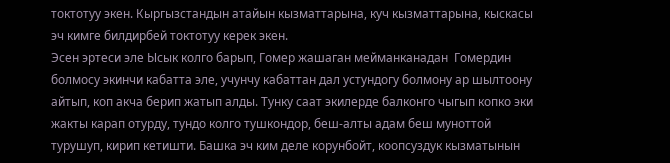токтотуу экен. Кыргызстандын атайын кызматтарына, куч кызматтарына, кыскасы эч кимге билдирбей токтотуу керек экен.
Эсен эртеси эле Ысык колго барып, Гомер жашаган мейманканадан  Гомердин болмосу экинчи кабатта эле, учунчу кабаттан дал устундогу болмону ар шылтоону айтып, коп акча берип жатып алды. Тунку саат экилерде балконго чыгып копко эки жакты карап отурду, тундо колго тушкондор, беш-алты адам беш муноттой турушуп, кирип кетишти. Башка эч ким деле корунбойт, коопсуздук кызматынын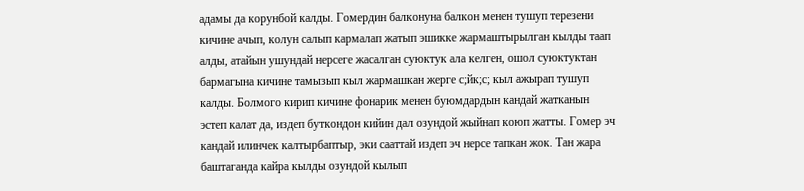адамы да корунбой калды. Гомердин балконуна балкон менен тушуп терезени кичине ачып, колун салып кармалап жатып эшикке жармаштырылган кылды таап алды, атайын ушундай нерсеге жасалган суюктук ала келген, ошол суюктуктан бармагына кичине тамызып кыл жармашкан жерге с;йк;с; кыл ажырап тушуп калды. Болмого кирип кичине фонарик менен буюмдардын кандай жатканын эстеп калат да, издеп буткондон кийин дал озундой жыйнап коюп жатты. Гомер эч кандай илинчек калтырбаптыр, эки сааттай издеп эч нерсе тапкан жок. Тан жара баштаганда кайра кылды озундой кылып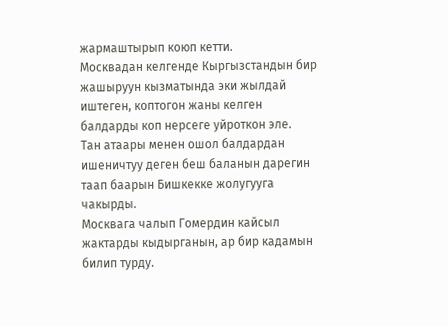жармаштырып коюп кетти.
Москвадан келгенде Кыргызстандын бир жашыруун кызматында эки жылдай иштеген, коптогон жаны келген балдарды коп нерсеге уйроткон эле.
Тан атаары менен ошол балдардан ишеничтуу деген беш баланын дарегин таап баарын Бишкекке жолугууга чакырды.
Москвага чалып Гомердин кайсыл жактарды кыдырганын, ар бир кадамын билип турду.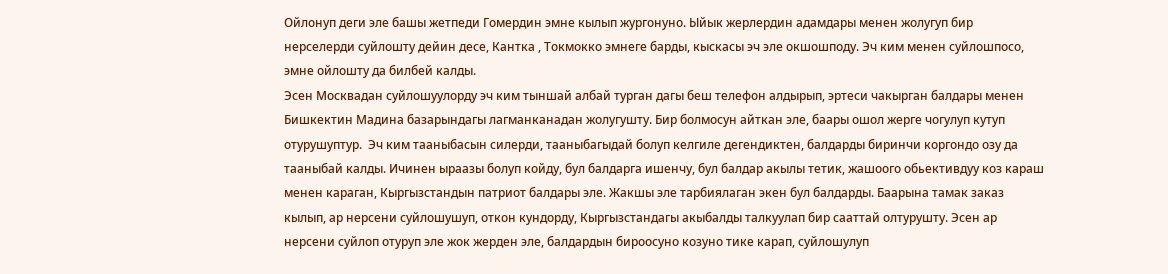Ойлонуп деги эле башы жетпеди Гомердин эмне кылып жургонуно. Ыйык жерлердин адамдары менен жолугуп бир нерселерди суйлошту дейин десе, Кантка , Токмокко эмнеге барды, кыскасы эч эле окшошподу. Эч ким менен суйлошпосо, эмне ойлошту да билбей калды.
Эсен Москвадан суйлошуулорду эч ким тыншай албай турган дагы беш телефон алдырып, эртеси чакырган балдары менен Бишкектин Мадина базарындагы лагманканадан жолугушту. Бир болмосун айткан эле, баары ошол жерге чогулуп кутуп отурушуптур.  Эч ким тааныбасын силерди, тааныбагыдай болуп келгиле дегендиктен, балдарды биринчи коргондо озу да тааныбай калды. Ичинен ыраазы болуп койду, бул балдарга ишенчу, бул балдар акылы тетик, жашоого обьективдуу коз караш менен караган, Кыргызстандын патриот балдары эле. Жакшы эле тарбиялаган экен бул балдарды. Баарына тамак заказ кылып, ар нерсени суйлошушуп, откон кундорду, Кыргызстандагы акыбалды талкуулап бир сааттай олтурушту. Эсен ар нерсени суйлоп отуруп эле жок жерден эле, балдардын бироосуно козуно тике карап, суйлошулуп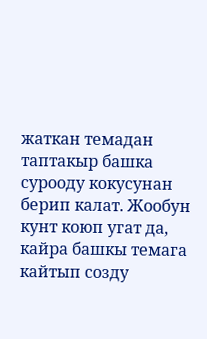жаткан темадан таптакыр башка сурооду кокусунан берип калат. Жообун кунт коюп угат да, кайра башкы темага кайтып созду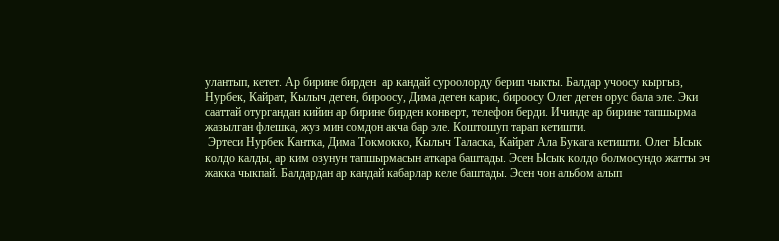улантып, кетет. Ар бирине бирден  ар кандай суроолорду берип чыкты. Балдар учоосу кыргыз, Нурбек, Кайрат, Кылыч деген, бироосу, Дима деген карис, бироосу Олег деген орус бала эле. Эки сааттай отургандан кийин ар бирине бирден конверт, телефон берди. Ичинде ар бирине тапшырма жазылган флешка, жуз мин сомдон акча бар эле. Коштошуп тарап кетишти.
 Эртеси Нурбек Кантка, Дима Токмокко, Кылыч Таласка, Кайрат Ала Букага кетишти. Олег Ысык колдо калды, ар ким озунун тапшырмасын аткара баштады. Эсен Ысык колдо болмосундо жатты эч жакка чыкпай. Балдардан ар кандай кабарлар келе баштады. Эсен чон альбом алып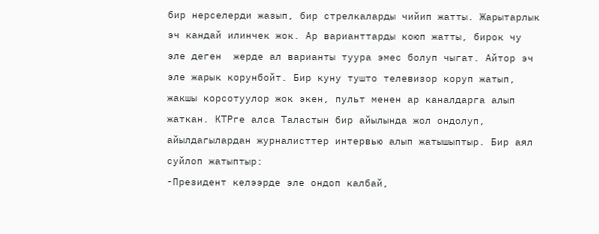бир нерселерди жазып, бир стрелкаларды чийип жатты. Жарытарлык эч кандай илинчек жок. Ар варианттарды коюп жатты, бирок чу эле деген  жерде ал варианты туура эмес болуп чыгат. Айтор эч эле жарык корунбойт. Бир куну тушто телевизор коруп жатып, жакшы корсотуулор жок экен, пульт менен ар каналдарга алып жаткан. КТРге алса Таластын бир айылында жол ондолуп, айылдагылардан журналисттер интервью алып жатышыптыр. Бир аял суйлоп жатыптыр:
-Президент келээрде эле ондоп калбай,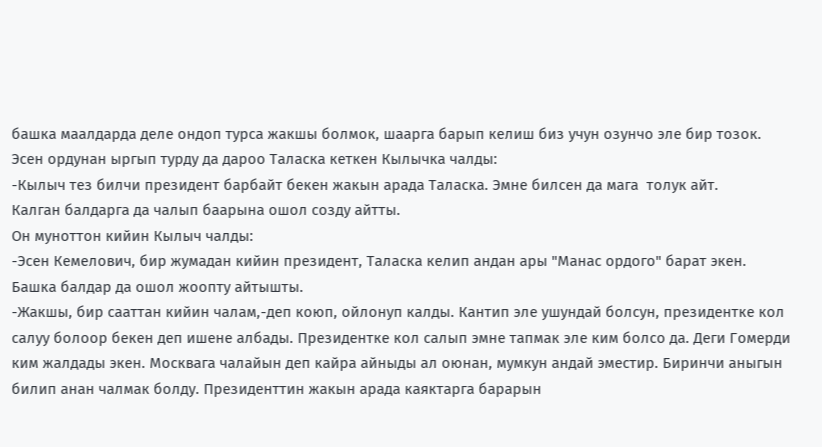башка маалдарда деле ондоп турса жакшы болмок, шаарга барып келиш биз учун озунчо эле бир тозок.
Эсен ордунан ыргып турду да дароо Таласка кеткен Кылычка чалды:
-Кылыч тез билчи президент барбайт бекен жакын арада Таласка. Эмне билсен да мага  толук айт.
Калган балдарга да чалып баарына ошол созду айтты.
Он муноттон кийин Кылыч чалды:
-Эсен Кемелович, бир жумадан кийин президент, Таласка келип андан ары "Манас ордого" барат экен.
Башка балдар да ошол жоопту айтышты.
-Жакшы, бир сааттан кийин чалам,-деп коюп, ойлонуп калды. Кантип эле ушундай болсун, президентке кол салуу болоор бекен деп ишене албады. Президентке кол салып эмне тапмак эле ким болсо да. Деги Гомерди ким жалдады экен. Москвага чалайын деп кайра айныды ал оюнан, мумкун андай эместир. Биринчи аныгын билип анан чалмак болду. Президенттин жакын арада каяктарга барарын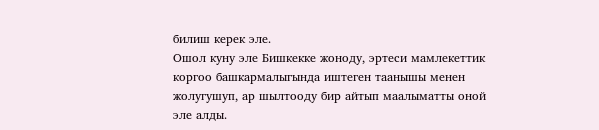билиш керек эле.
Ошол куну эле Бишкекке жоноду, эртеси мамлекеттик коргоо башкармалыгында иштеген таанышы менен жолугушуп, ар шылтооду бир айтып маалыматты оной эле алды.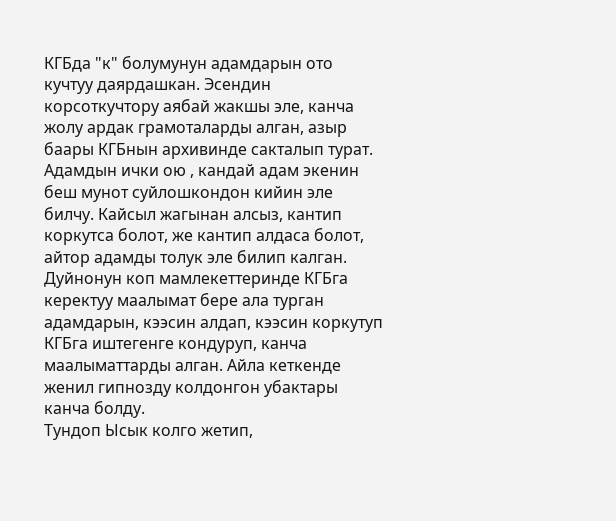КГБда "к" болумунун адамдарын ото кучтуу даярдашкан. Эсендин корсоткучтору аябай жакшы эле, канча жолу ардак грамоталарды алган, азыр баары КГБнын архивинде сакталып турат. Адамдын ички ою , кандай адам экенин беш мунот суйлошкондон кийин эле билчу. Кайсыл жагынан алсыз, кантип коркутса болот, же кантип алдаса болот, айтор адамды толук эле билип калган. Дуйнонун коп мамлекеттеринде КГБга керектуу маалымат бере ала турган адамдарын, кээсин алдап, кээсин коркутуп КГБга иштегенге кондуруп, канча маалыматтарды алган. Айла кеткенде женил гипнозду колдонгон убактары канча болду.
Тундоп Ысык колго жетип,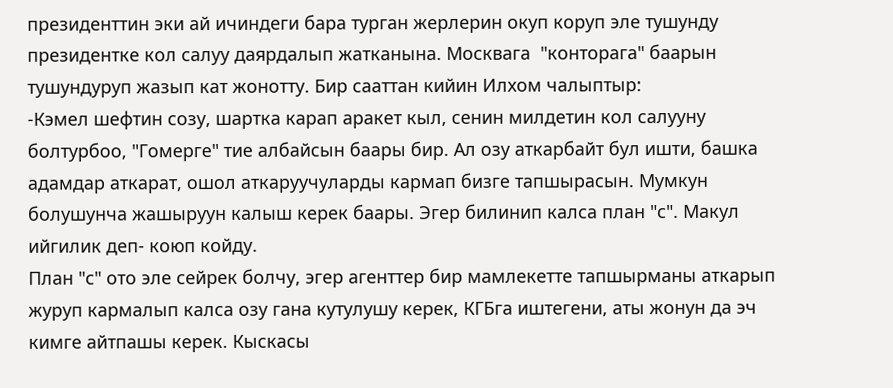президенттин эки ай ичиндеги бара турган жерлерин окуп коруп эле тушунду президентке кол салуу даярдалып жатканына. Москвага  "конторага" баарын тушундуруп жазып кат жонотту. Бир сааттан кийин Илхом чалыптыр:
-Кэмел шефтин созу, шартка карап аракет кыл, сенин милдетин кол салууну болтурбоо, "Гомерге" тие албайсын баары бир. Ал озу аткарбайт бул ишти, башка адамдар аткарат, ошол аткаруучуларды кармап бизге тапшырасын. Мумкун болушунча жашыруун калыш керек баары. Эгер билинип калса план "с". Макул ийгилик деп- коюп койду.
План "с" ото эле сейрек болчу, эгер агенттер бир мамлекетте тапшырманы аткарып журуп кармалып калса озу гана кутулушу керек, КГБга иштегени, аты жонун да эч кимге айтпашы керек. Кыскасы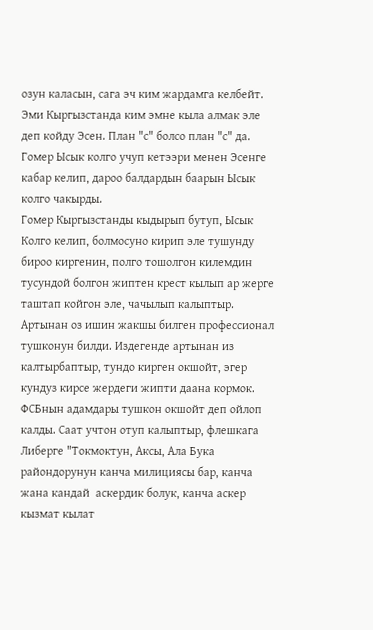озун каласын, сага эч ким жардамга келбейт. Эми Кыргызстанда ким эмне кыла алмак эле деп койду Эсен. План "с" болсо план "с" да.
Гомер Ысык колго учуп кетээри менен Эсенге кабар келип, дароо балдардын баарын Ысык колго чакырды.
Гомер Кыргызстанды кыдырып бутуп, Ысык Колго келип, болмосуно кирип эле тушунду бироо киргенин, полго тошолгон килемдин тусундой болгон жиптен крест кылып ар жерге таштап койгон эле, чачылып калыптыр. Артынан оз ишин жакшы билген профессионал тушконун билди. Издегенде артынан из калтырбаптыр, тундо кирген окшойт, эгер кундуз кирсе жердеги жипти даана кормок. ФСБнын адамдары тушкон окшойт деп ойлоп калды. Саат учтон отуп калыптыр, флешкага Либерге "Токмоктун, Аксы, Ала Бука райондорунун канча милициясы бар, канча жана кандай  аскердик болук, канча аскер кызмат кылат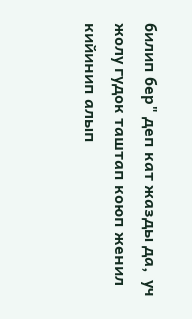билип бер" деп кат жазды да,  уч жолу гудок таштап коюп женил кийинип алып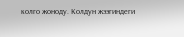колго жоноду. Колдун жээгиндеги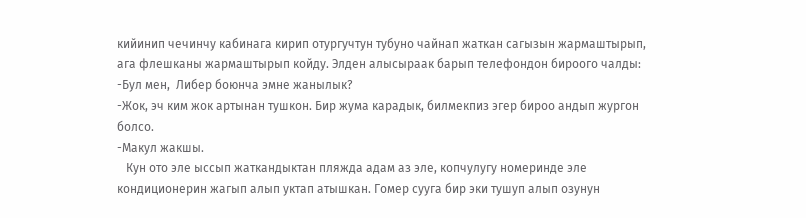кийинип чечинчу кабинага кирип отургучтун тубуно чайнап жаткан сагызын жармаштырып, ага флешканы жармаштырып койду. Элден алысыраак барып телефондон бироого чалды:
-Бул мен,  Либер боюнча эмне жанылык?
-Жок, эч ким жок артынан тушкон. Бир жума карадык, билмекпиз эгер бироо андып жургон болсо.
-Макул жакшы.
   Кун ото эле ыссып жаткандыктан пляжда адам аз эле, копчулугу номеринде эле кондиционерин жагып алып уктап атышкан. Гомер сууга бир эки тушуп алып озунун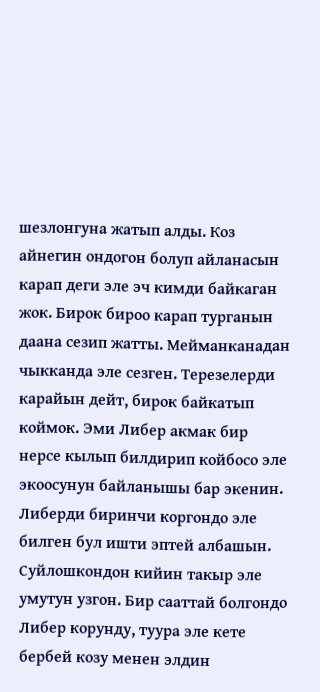шезлонгуна жатып алды. Коз айнегин ондогон болуп айланасын карап деги эле эч кимди байкаган жок. Бирок бироо карап турганын даана сезип жатты. Мейманканадан чыкканда эле сезген. Терезелерди карайын дейт, бирок байкатып коймок. Эми Либер акмак бир нерсе кылып билдирип койбосо эле экоосунун байланышы бар экенин. Либерди биринчи коргондо эле билген бул ишти эптей албашын. Суйлошкондон кийин такыр эле умутун узгон. Бир сааттай болгондо Либер корунду, туура эле кете бербей козу менен элдин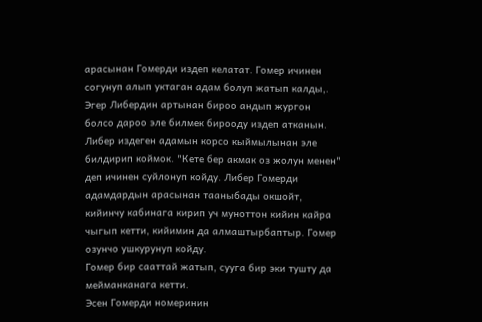арасынан Гомерди издеп келатат. Гомер ичинен согунуп алып уктаган адам болуп жатып калды,. Эгер Либердин артынан бироо андып жургон болсо дароо эле билмек бирооду издеп атканын. Либер издеген адамын корсо кыймылынан эле билдирип коймок. "Кете бер акмак оз жолун менен" деп ичинен суйлонуп койду. Либер Гомерди адамдардын арасынан тааныбады окшойт, кийинчу кабинага кирип уч муноттон кийин кайра чыгып кетти, кийимин да алмаштырбаптыр. Гомер озунчо ушкурунуп койду.
Гомер бир сааттай жатып, сууга бир эки тушту да мейманканага кетти.
Эсен Гомерди номеринин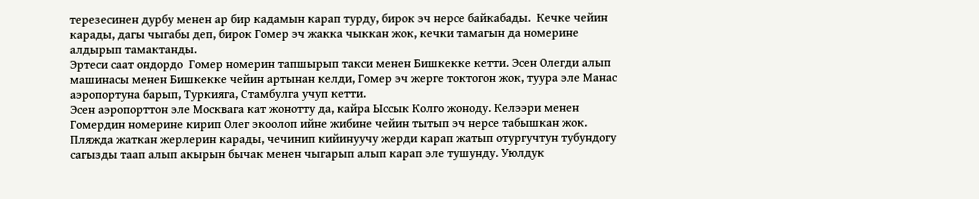терезесинен дурбу менен ар бир кадамын карап турду, бирок эч нерсе байкабады.  Кечке чейин карады, дагы чыгабы деп, бирок Гомер эч жакка чыккан жок, кечки тамагын да номерине алдырып тамактанды.
Эртеси саат ондордо  Гомер номерин тапшырып такси менен Бишкекке кетти. Эсен Олегди алып машинасы менен Бишкекке чейин артынан келди, Гомер эч жерге токтогон жок, туура эле Манас аэропортуна барып, Туркияга, Стамбулга учуп кетти.
Эсен аэропорттон эле Москвага кат жонотту да, кайра Ыссык Колго жоноду. Келээри менен Гомердин номерине кирип Олег экоолоп ийне жибине чейин тытып эч нерсе табышкан жок. Пляжда жаткан жерлерин карады, чечинип кийинуучу жерди карап жатып отургучтун тубундогу сагызды таап алып акырын бычак менен чыгарып алып карап эле тушунду. Уюлдук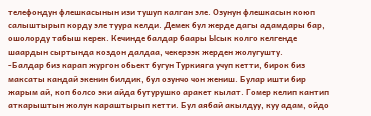телефондун флешкасынын изи тушуп калган эле. Озунун флешкасын коюп салыштырып корду эле туура келди. Демек бул жерде дагы адамдары бар, ошолорду табыш керек. Кечинде балдар баары Ысык колго келгенде шаардын сыртында коздон далдаа, чекерээк жерден жолугушту.
-Балдар биз карап жургон обьект бугун Туркияга учуп кетти, бирок биз максаты кандай экенин билдик, бул озунчо чон жениш. Булар ишти бир жарым ай, коп болсо эки айда бутурушко аракет кылат. Гомер келип кантип аткарыштын жолун караштырып кетти. Бул аябай акылдуу, куу адам, ойдо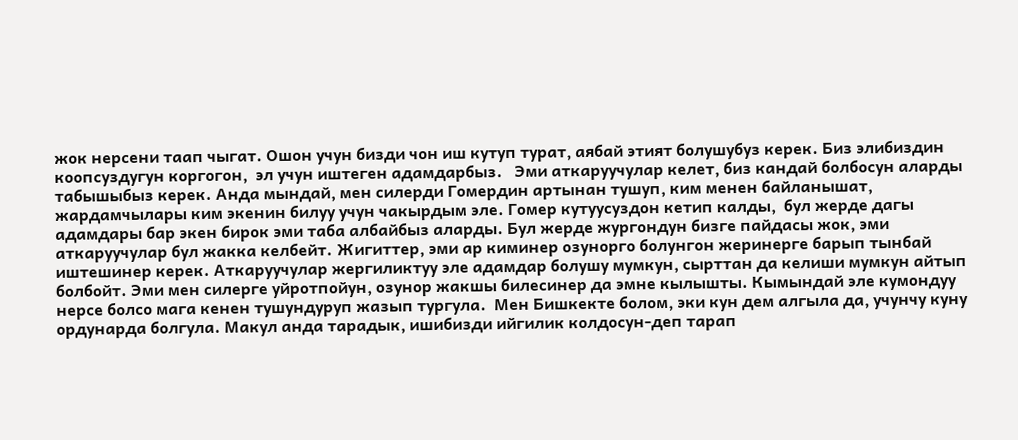жок нерсени таап чыгат. Ошон учун бизди чон иш кутуп турат, аябай этият болушубуз керек. Биз элибиздин коопсуздугун коргогон,  эл учун иштеген адамдарбыз.   Эми аткаруучулар келет, биз кандай болбосун аларды табышыбыз керек. Анда мындай, мен силерди Гомердин артынан тушуп, ким менен байланышат, жардамчылары ким экенин билуу учун чакырдым эле. Гомер кутуусуздон кетип калды,  бул жерде дагы адамдары бар экен бирок эми таба албайбыз аларды. Бул жерде жургондун бизге пайдасы жок, эми аткаруучулар бул жакка келбейт. Жигиттер, эми ар киминер озунорго болунгон жеринерге барып тынбай иштешинер керек. Аткаруучулар жергиликтуу эле адамдар болушу мумкун, сырттан да келиши мумкун айтып болбойт. Эми мен силерге уйротпойун, озунор жакшы билесинер да эмне кылышты. Кымындай эле кумондуу нерсе болсо мага кенен тушундуруп жазып тургула.  Мен Бишкекте болом, эки кун дем алгыла да, учунчу куну ордунарда болгула. Макул анда тарадык, ишибизди ийгилик колдосун-деп тарап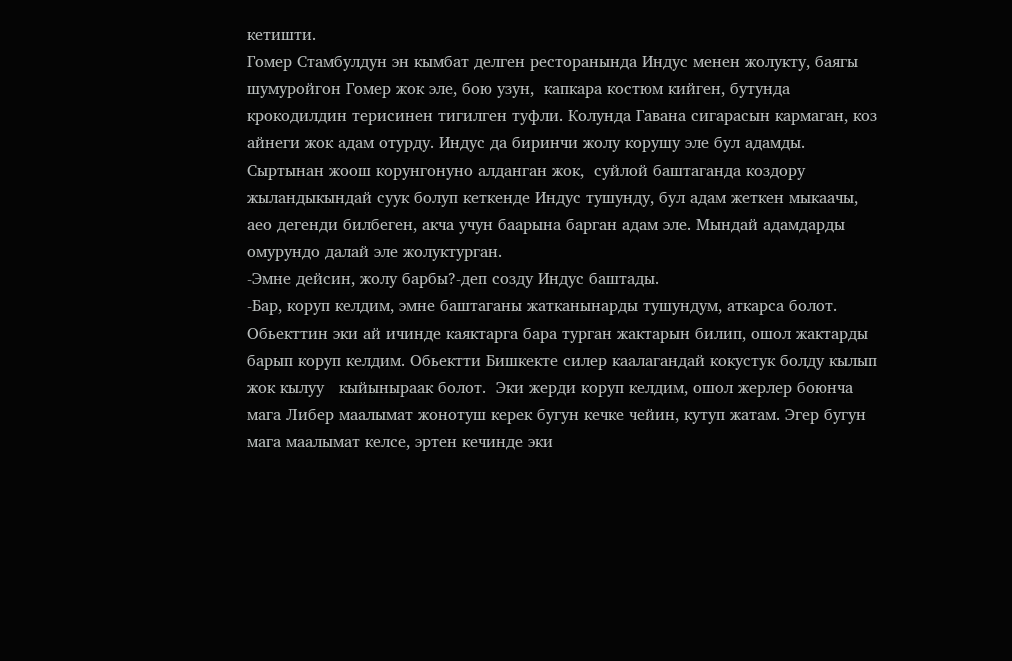кетишти.
Гомер Стамбулдун эн кымбат делген ресторанында Индус менен жолукту, баягы шумуройгон Гомер жок эле, бою узун,  капкара костюм кийген, бутунда крокодилдин терисинен тигилген туфли. Колунда Гавана сигарасын кармаган, коз айнеги жок адам отурду. Индус да биринчи жолу корушу эле бул адамды. Сыртынан жоош корунгонуно алданган жок,  суйлой баштаганда коздору жыландыкындай суук болуп кеткенде Индус тушунду, бул адам жеткен мыкаачы, аео дегенди билбеген, акча учун баарына барган адам эле. Мындай адамдарды омурундо далай эле жолуктурган.
-Эмне дейсин, жолу барбы?-деп созду Индус баштады.
-Бар, коруп келдим, эмне баштаганы жатканынарды тушундум, аткарса болот. Обьекттин эки ай ичинде каяктарга бара турган жактарын билип, ошол жактарды барып коруп келдим. Обьектти Бишкекте силер каалагандай кокустук болду кылып жок кылуу   кыйыныраак болот.  Эки жерди коруп келдим, ошол жерлер боюнча  мага Либер маалымат жонотуш керек бугун кечке чейин, кутуп жатам. Эгер бугун мага маалымат келсе, эртен кечинде эки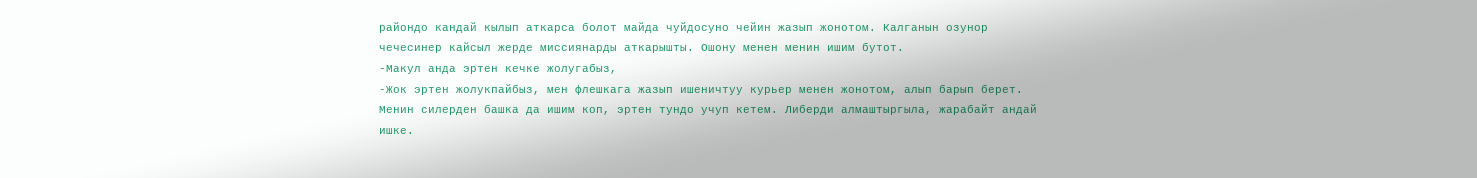райондо кандай кылып аткарса болот майда чуйдосуно чейин жазып жонотом. Калганын озунор чечесинер кайсыл жерде миссиянарды аткарышты. Ошону менен менин ишим бутот.
-Макул анда эртен кечке жолугабыз,
-Жок эртен жолукпайбыз, мен флешкага жазып ишеничтуу курьер менен жонотом, алып барып берет. Менин силерден башка да ишим коп, эртен тундо учуп кетем. Либерди алмаштыргыла, жарабайт андай ишке.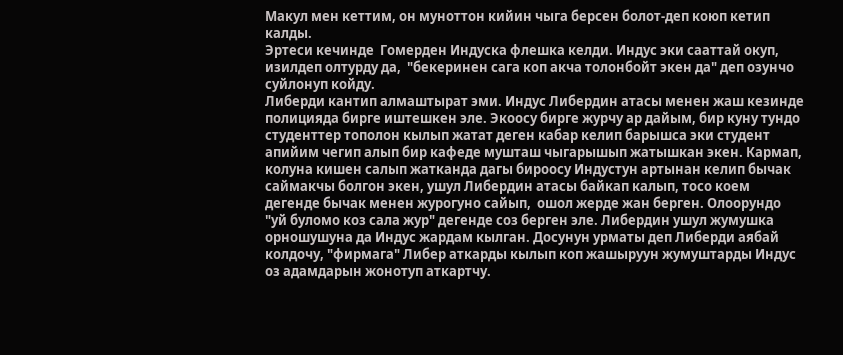Макул мен кеттим, он муноттон кийин чыга берсен болот-деп коюп кетип калды.
Эртеси кечинде  Гомерден Индуска флешка келди. Индус эки сааттай окуп, изилдеп олтурду да,  "бекеринен сага коп акча толонбойт экен да" деп озунчо суйлонуп койду.
Либерди кантип алмаштырат эми. Индус Либердин атасы менен жаш кезинде полицияда бирге иштешкен эле. Экоосу бирге журчу ар дайым, бир куну тундо студенттер тополон кылып жатат деген кабар келип барышса эки студент  апийим чегип алып бир кафеде мушташ чыгарышып жатышкан экен. Кармап, колуна кишен салып жатканда дагы бироосу Индустун артынан келип бычак саймакчы болгон экен, ушул Либердин атасы байкап калып, тосо коем дегенде бычак менен журогуно сайып,  ошол жерде жан берген. Олоорундо "уй буломо коз сала жур" дегенде соз берген эле. Либердин ушул жумушка орношушуна да Индус жардам кылган. Досунун урматы деп Либерди аябай колдочу, "фирмага" Либер аткарды кылып коп жашыруун жумуштарды Индус оз адамдарын жонотуп аткартчу.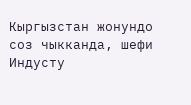Кыргызстан жонундо соз чыкканда, шефи Индусту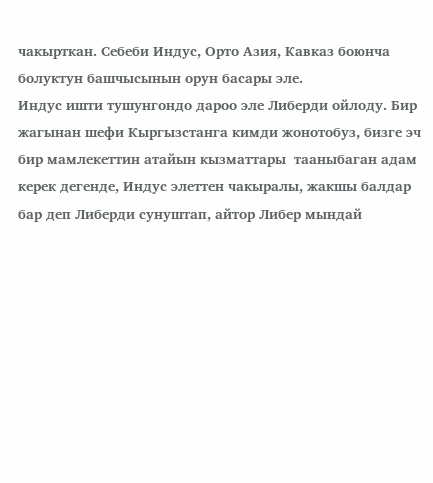чакырткан. Себеби Индус, Орто Азия, Кавказ боюнча болуктун башчысынын орун басары эле.
Индус ишти тушунгондо дароо эле Либерди ойлоду. Бир жагынан шефи Кыргызстанга кимди жонотобуз, бизге эч бир мамлекеттин атайын кызматтары  тааныбаган адам керек дегенде, Индус элеттен чакыралы, жакшы балдар бар деп Либерди сунуштап, айтор Либер мындай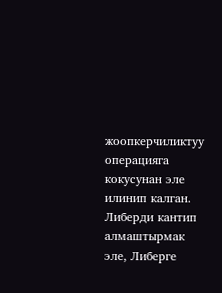жоопкерчиликтуу операцияга кокусунан эле илинип калган.
Либерди кантип алмаштырмак эле, Либерге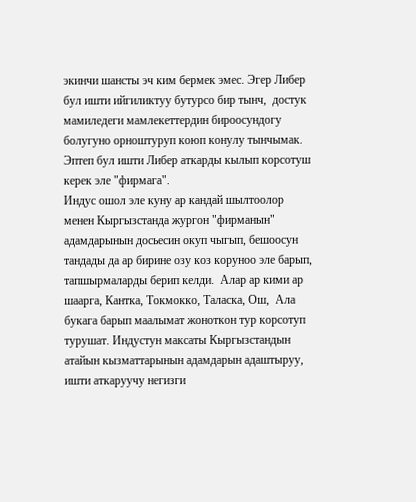экинчи шансты эч ким бермек эмес. Эгер Либер бул ишти ийгиликтуу бутурсо бир тынч,  достук мамиледеги мамлекеттердин бироосундогу болугуно орноштуруп коюп конулу тынчымак. Эптеп бул ишти Либер аткарды кылып корсотуш керек эле "фирмага".
Индус ошол эле куну ар кандай шылтоолор менен Кыргызстанда жургон "фирманын"  адамдарынын досьесин окуп чыгып, бешоосун тандады да ар бирине озу коз коруноо эле барып, тапшырмаларды берип келди.  Алар ар кими ар шаарга, Кантка, Токмокко, Таласка, Ош,  Ала букага барып маалымат жоноткон тур корсотуп турушат. Индустун максаты Кыргызстандын атайын кызматтарынын адамдарын адаштыруу, ишти аткаруучу негизги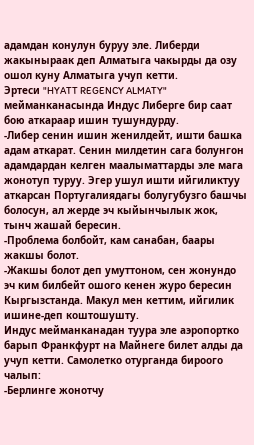адамдан конулун буруу эле. Либерди жакыныраак деп Алматыга чакырды да озу ошол куну Алматыга учуп кетти.
Эртеси "HYATT REGENCY ALMATY" мейманканасында Индус Либерге бир саат бою аткараар ишин тушундурду.
-Либер сенин ишин женилдейт, ишти башка адам аткарат. Сенин милдетин сага болунгон адамдардан келген маалыматтарды эле мага жонотуп туруу. Эгер ушул ишти ийгиликтуу аткарсан Португалиядагы болугубузго башчы болосун, ал жерде эч кыйынчылык жок, тынч жашай бересин.
-Проблема болбойт, кам санабан, баары жакшы болот.
-Жакшы болот деп умуттоном, сен жонундо эч ким билбейт ошого кенен журо бересин Кыргызстанда. Макул мен кеттим, ийгилик ишине-деп коштошушту.
Индус мейманканадан туура эле аэропортко барып Франкфурт на Майнеге билет алды да учуп кетти. Самолетко отурганда бироого чалып:
-Берлинге жонотчу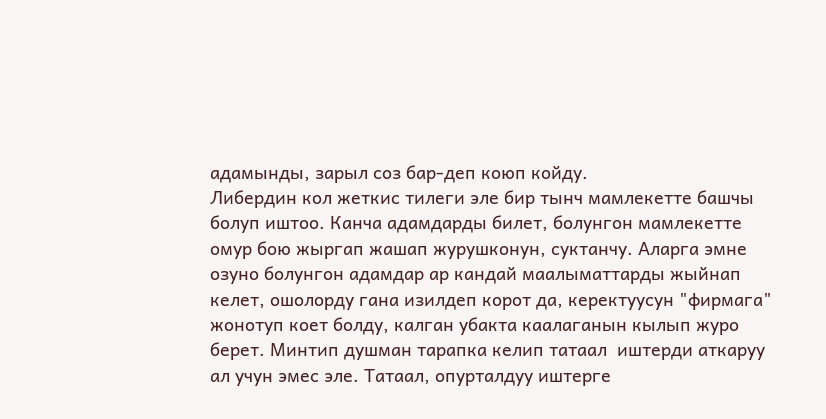адамынды, зарыл соз бар-деп коюп койду.
Либердин кол жеткис тилеги эле бир тынч мамлекетте башчы болуп иштоо. Канча адамдарды билет, болунгон мамлекетте омур бою жыргап жашап журушконун, суктанчу. Аларга эмне озуно болунгон адамдар ар кандай маалыматтарды жыйнап келет, ошолорду гана изилдеп корот да, керектуусун "фирмага" жонотуп коет болду, калган убакта каалаганын кылып журо берет. Минтип душман тарапка келип татаал  иштерди аткаруу ал учун эмес эле. Татаал, опурталдуу иштерге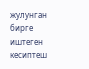жулунган бирге иштеген кесиптеш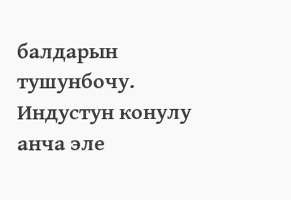балдарын тушунбочу.
Индустун конулу анча эле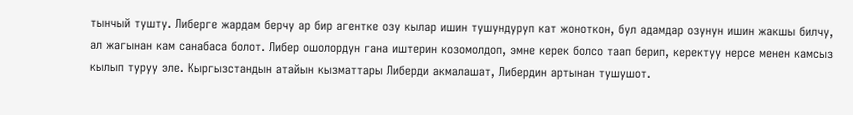тынчый тушту. Либерге жардам берчу ар бир агентке озу кылар ишин тушундуруп кат жоноткон, бул адамдар озунун ишин жакшы билчу, ал жагынан кам санабаса болот. Либер ошолордун гана иштерин козомолдоп, эмне керек болсо таап берип, керектуу нерсе менен камсыз кылып туруу эле. Кыргызстандын атайын кызматтары Либерди акмалашат, Либердин артынан тушушот.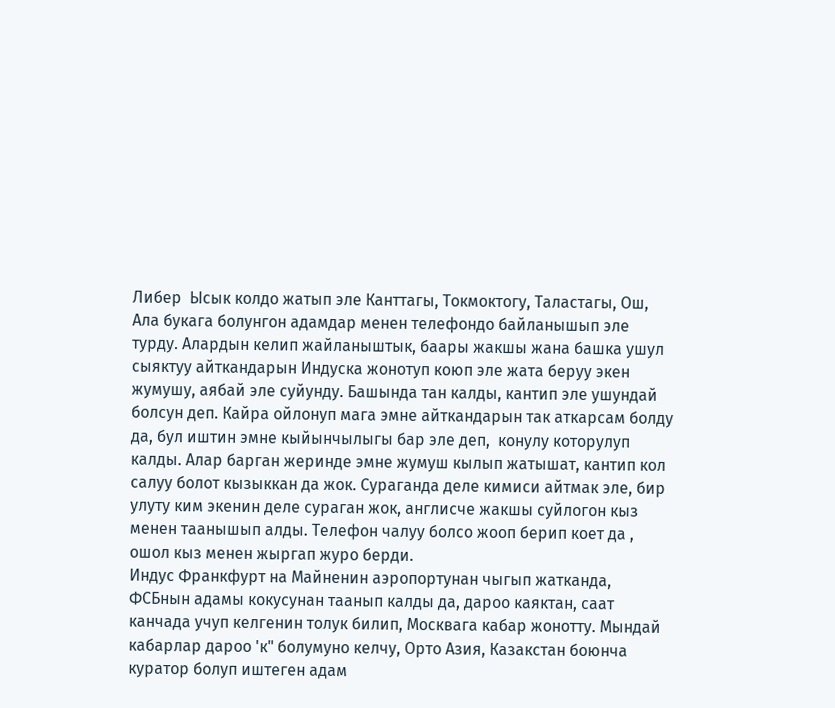Либер  Ысык колдо жатып эле Канттагы, Токмоктогу, Таластагы, Ош,  Ала букага болунгон адамдар менен телефондо байланышып эле турду. Алардын келип жайланыштык, баары жакшы жана башка ушул сыяктуу айткандарын Индуска жонотуп коюп эле жата беруу экен жумушу, аябай эле суйунду. Башында тан калды, кантип эле ушундай болсун деп. Кайра ойлонуп мага эмне айткандарын так аткарсам болду да, бул иштин эмне кыйынчылыгы бар эле деп,  конулу которулуп калды. Алар барган жеринде эмне жумуш кылып жатышат, кантип кол салуу болот кызыккан да жок. Сураганда деле кимиси айтмак эле, бир улуту ким экенин деле сураган жок, англисче жакшы суйлогон кыз менен таанышып алды. Телефон чалуу болсо жооп берип коет да , ошол кыз менен жыргап журо берди.
Индус Франкфурт на Майненин аэропортунан чыгып жатканда, ФСБнын адамы кокусунан таанып калды да, дароо каяктан, саат канчада учуп келгенин толук билип, Москвага кабар жонотту. Мындай кабарлар дароо 'к" болумуно келчу, Орто Азия, Казакстан боюнча куратор болуп иштеген адам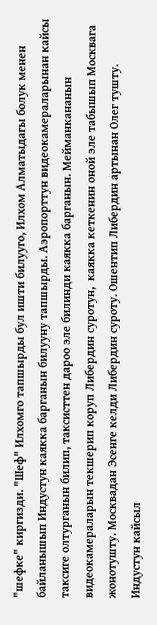"шефке" киргизди. "Шеф" Илхомго тапшырды бул ишти билууго, Илхом Алматыдагы болук менен байланышып Индустун каякка барганын билууну тапшырды. Аэропорттун видеокамераларынан кайсы таксиге олтурганын билип, таксисттен дароо эле билинди каякка барганын. Мейманкананын видеокамераларын текшерип коруп Либердин суротун,  каякка кеткенин оной эле табышып Москвага жонотушту. Москвадан Эсенге келди Либердин суроту. Ошентип Либердин артынан Олег тушту.
Индустун кайсыл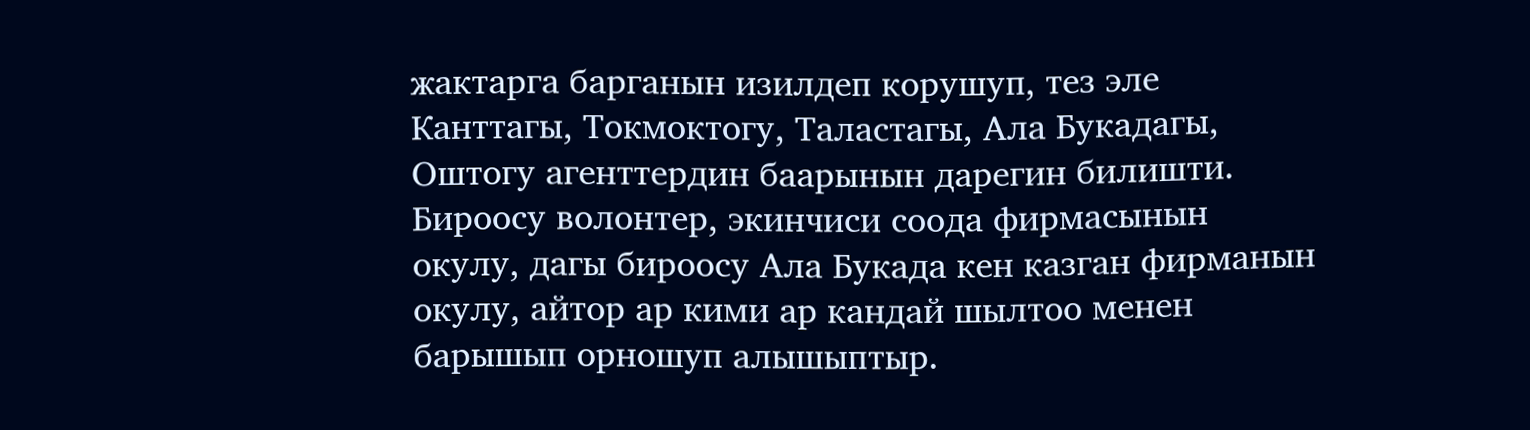жактарга барганын изилдеп корушуп, тез эле Канттагы, Токмоктогу, Таластагы, Ала Букадагы,  Оштогу агенттердин баарынын дарегин билишти. Бироосу волонтер, экинчиси соода фирмасынын окулу, дагы бироосу Ала Букада кен казган фирманын окулу, айтор ар кими ар кандай шылтоо менен барышып орношуп алышыптыр.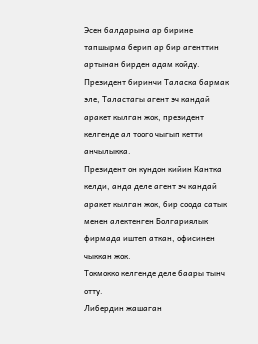Эсен балдарына ар бирине тапшырма берип ар бир агенттин артынан бирден адам койду.
Президент биринчи Таласка бармак эле, Таластагы агент эч кандай аракет кылган жок, президент келгенде ал тоого чыгып кетти анчылыкка.
Президент он кундон кийин Кантка келди, анда деле агент эч кандай аракет кылган жок, бир соода сатык менен алектенген Болгариялык фирмада иштеп аткан, офисинен чыккан жок.
Токмокко келгенде деле баары тынч отту.
Либердин жашаган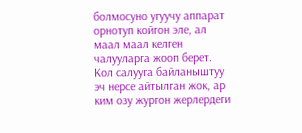болмосуно угуучу аппарат орнотуп койгон эле, ал маал маал келген чалууларга жооп берет. Кол салууга байланыштуу эч нерсе айтылган жок, ар ким озу жургон жерлердеги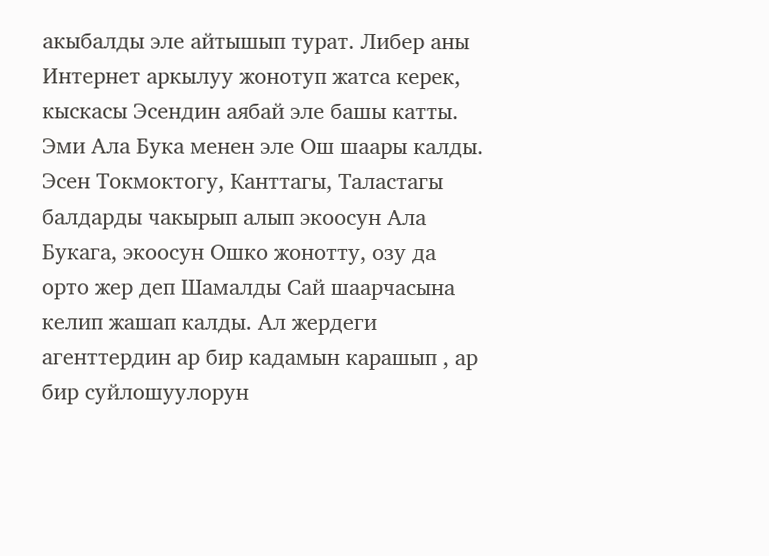акыбалды эле айтышып турат. Либер аны Интернет аркылуу жонотуп жатса керек, кыскасы Эсендин аябай эле башы катты. Эми Ала Бука менен эле Ош шаары калды. Эсен Токмоктогу, Канттагы, Таластагы балдарды чакырып алып экоосун Ала Букага, экоосун Ошко жонотту, озу да орто жер деп Шамалды Сай шаарчасына келип жашап калды. Ал жердеги агенттердин ар бир кадамын карашып , ар бир суйлошуулорун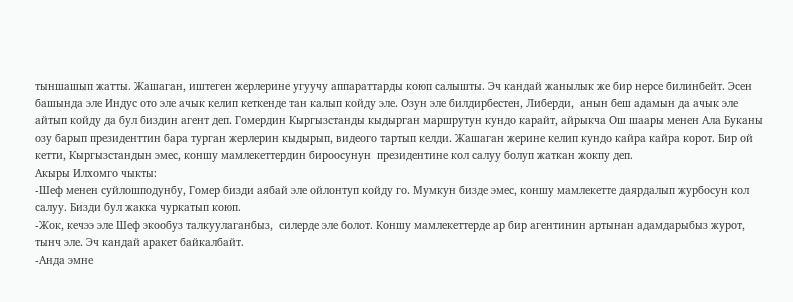тыншашып жатты. Жашаган, иштеген жерлерине угуучу аппараттарды коюп салышты. Эч кандай жанылык же бир нерсе билинбейт. Эсен башында эле Индус ото эле ачык келип кеткенде тан калып койду эле. Озун эле билдирбестен, Либерди,  анын беш адамын да ачык эле айтып койду да бул биздин агент деп. Гомердин Кыргызстанды кыдырган маршрутун кундо карайт, айрыкча Ош шаары менен Ала Буканы озу барып президенттин бара турган жерлерин кыдырып, видеого тартып келди. Жашаган жерине келип кундо кайра кайра корот. Бир ой кетти, Кыргызстандын эмес, коншу мамлекеттердин бироосунун  президентине кол салуу болуп жаткан жокпу деп.
Акыры Илхомго чыкты:
-Шеф менен суйлошподунбу, Гомер бизди аябай эле ойлонтуп койду го. Мумкун бизде эмес, коншу мамлекетте даярдалып журбосун кол салуу. Бизди бул жакка чуркатып коюп.
-Жок, кечээ эле Шеф экообуз талкуулаганбыз,  силерде эле болот. Коншу мамлекеттерде ар бир агентинин артынан адамдарыбыз журот, тынч эле. Эч кандай аракет байкалбайт.
-Анда эмне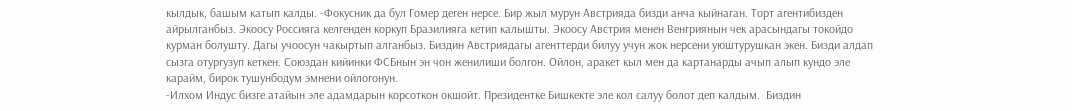кылдык, башым катып калды. -Фокусник да бул Гомер деген нерсе. Бир жыл мурун Австрияда бизди анча кыйнаган. Торт агентибизден айрылганбыз. Экоосу Россияга келгенден коркуп Бразилияга кетип калышты. Экоосу Австрия менен Венгриянын чек арасындагы токойдо курман болушту. Дагы учоосун чакыртып алганбыз. Биздин Австриядагы агенттерди билуу учун жок нерсени уюштурушкан экен. Бизди алдап сызга отургузуп кеткен. Союздан кийинки ФСБнын эн чон женилиши болгон. Ойлон, аракет кыл мен да картанарды ачып алып кундо эле карайм, бирок тушунбодум эмнени ойлогонун.
-Илхом Индус бизге атайын эле адамдарын корсоткон окшойт. Президентке Бишкекте эле кол салуу болот деп калдым.  Биздин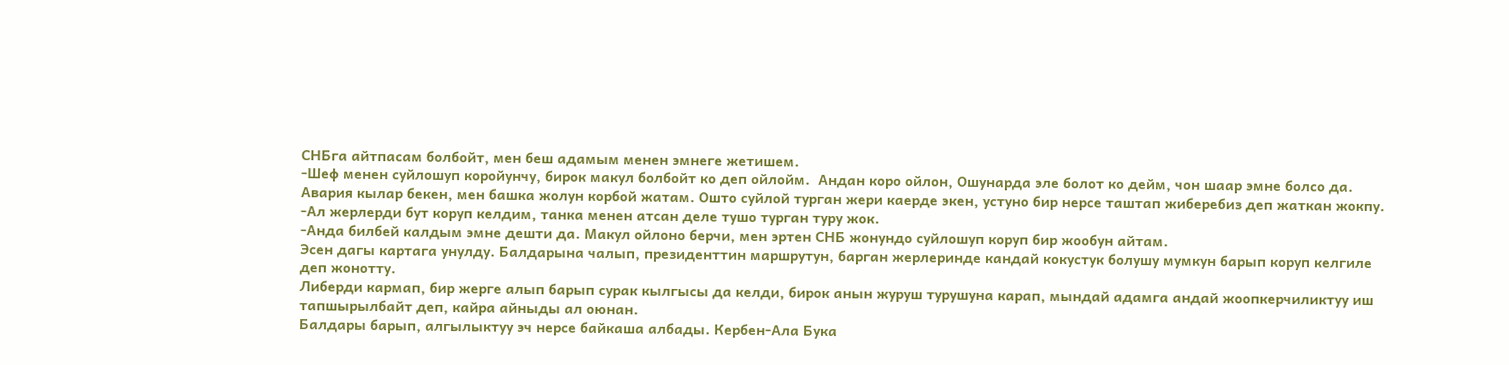СНБга айтпасам болбойт, мен беш адамым менен эмнеге жетишем.
-Шеф менен суйлошуп коройунчу, бирок макул болбойт ко деп ойлойм.  Андан коро ойлон, Ошунарда эле болот ко дейм, чон шаар эмне болсо да. Авария кылар бекен, мен башка жолун корбой жатам. Ошто суйлой турган жери каерде экен, устуно бир нерсе таштап жиберебиз деп жаткан жокпу.
-Ал жерлерди бут коруп келдим, танка менен атсан деле тушо турган туру жок.
-Анда билбей калдым эмне дешти да. Макул ойлоно берчи, мен эртен СНБ жонундо суйлошуп коруп бир жообун айтам.
Эсен дагы картага унулду. Балдарына чалып, президенттин маршрутун, барган жерлеринде кандай кокустук болушу мумкун барып коруп келгиле деп жонотту.
Либерди кармап, бир жерге алып барып сурак кылгысы да келди, бирок анын журуш турушуна карап, мындай адамга андай жоопкерчиликтуу иш тапшырылбайт деп, кайра айныды ал оюнан.
Балдары барып, алгылыктуу эч нерсе байкаша албады. Кербен-Ала Бука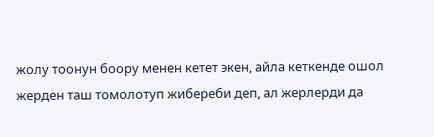жолу тоонун боору менен кетет экен, айла кеткенде ошол жерден таш томолотуп жибереби деп, ал жерлерди да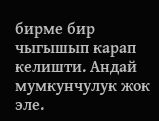бирме бир чыгышып карап келишти. Андай мумкунчулук жок эле.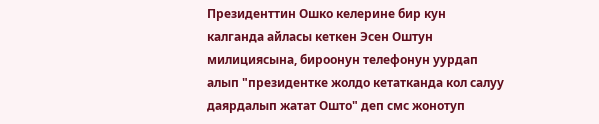Президенттин Ошко келерине бир кун калганда айласы кеткен Эсен Оштун милициясына, бироонун телефонун уурдап алып "президентке жолдо кетатканда кол салуу даярдалып жатат Ошто" деп смс жонотуп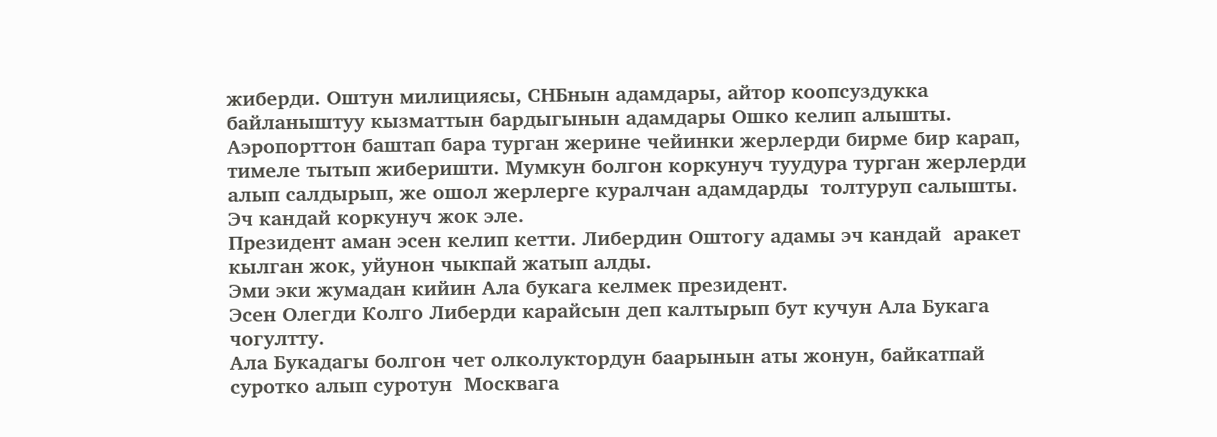жиберди. Оштун милициясы, СНБнын адамдары, айтор коопсуздукка байланыштуу кызматтын бардыгынын адамдары Ошко келип алышты. Аэропорттон баштап бара турган жерине чейинки жерлерди бирме бир карап, тимеле тытып жиберишти. Мумкун болгон коркунуч туудура турган жерлерди алып салдырып, же ошол жерлерге куралчан адамдарды  толтуруп салышты. Эч кандай коркунуч жок эле.
Президент аман эсен келип кетти. Либердин Оштогу адамы эч кандай  аракет кылган жок, уйунон чыкпай жатып алды.
Эми эки жумадан кийин Ала букага келмек президент.
Эсен Олегди Колго Либерди карайсын деп калтырып бут кучун Ала Букага чогултту.
Ала Букадагы болгон чет олколуктордун баарынын аты жонун, байкатпай  суротко алып суротун  Москвага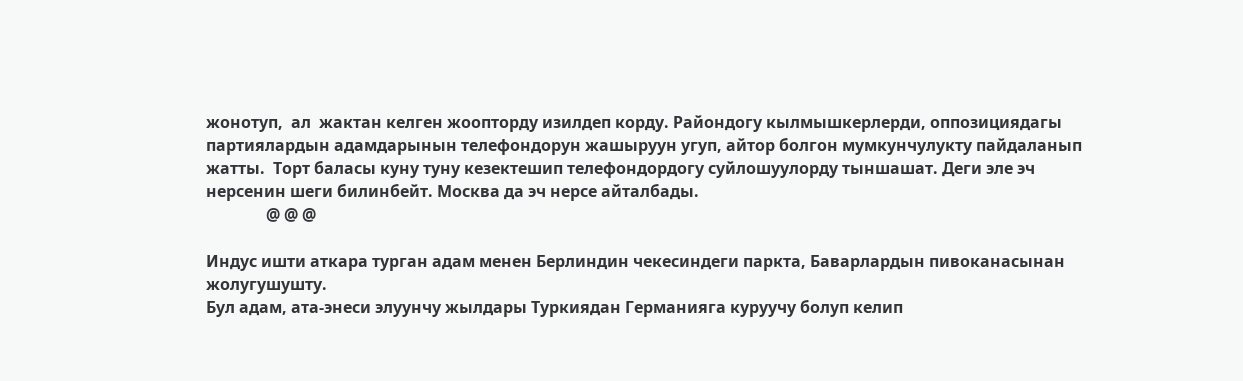жонотуп,  ал  жактан келген жоопторду изилдеп корду. Райондогу кылмышкерлерди, оппозициядагы партиялардын адамдарынын телефондорун жашыруун угуп, айтор болгон мумкунчулукту пайдаланып жатты.  Торт баласы куну туну кезектешип телефондордогу суйлошуулорду тыншашат. Деги эле эч нерсенин шеги билинбейт. Москва да эч нерсе айталбады.
               @ @ @

Индус ишти аткара турган адам менен Берлиндин чекесиндеги паркта, Баварлардын пивоканасынан жолугушушту.
Бул адам, ата-энеси элуунчу жылдары Туркиядан Германияга куруучу болуп келип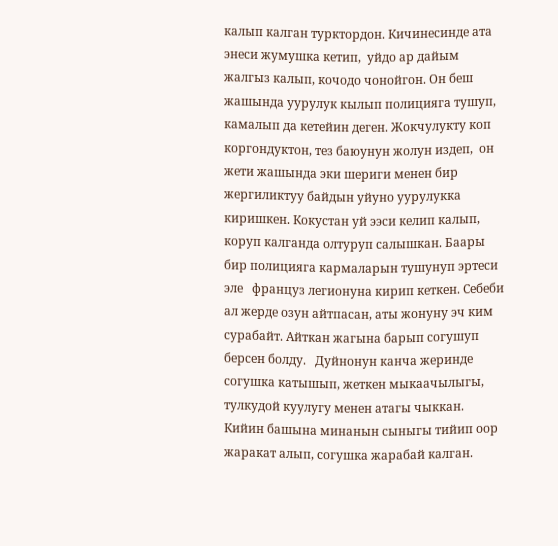калып калган турктордон. Кичинесинде ата энеси жумушка кетип,  уйдо ар дайым жалгыз калып, кочодо чонойгон. Он беш жашында уурулук кылып полицияга тушуп, камалып да кетейин деген. Жокчулукту коп коргондуктон, тез баюунун жолун издеп,  он жети жашында эки шериги менен бир жергиликтуу байдын уйуно уурулукка киришкен. Кокустан уй ээси келип калып, коруп калганда олтуруп салышкан. Баары бир полицияга кармаларын тушунуп эртеси эле   француз легионуна кирип кеткен. Себеби ал жерде озун айтпасан, аты жонуну эч ким сурабайт. Айткан жагына барып согушуп берсен болду.   Дуйнонун канча жеринде согушка катышып, жеткен мыкаачылыгы, тулкудой куулугу менен атагы чыккан. Кийин башына минанын сыныгы тийип оор жаракат алып, согушка жарабай калган.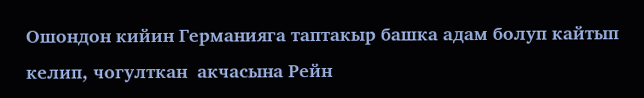Ошондон кийин Германияга таптакыр башка адам болуп кайтып келип, чогулткан  акчасына Рейн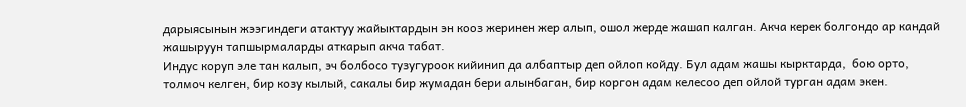дарыясынын жээгиндеги атактуу жайыктардын эн кооз жеринен жер алып, ошол жерде жашап калган. Акча керек болгондо ар кандай жашыруун тапшырмаларды аткарып акча табат.
Индус коруп эле тан калып, эч болбосо тузугуроок кийинип да албаптыр деп ойлоп койду. Бул адам жашы кырктарда,  бою орто, толмоч келген, бир козу кылый, сакалы бир жумадан бери алынбаган, бир коргон адам келесоо деп ойлой турган адам экен.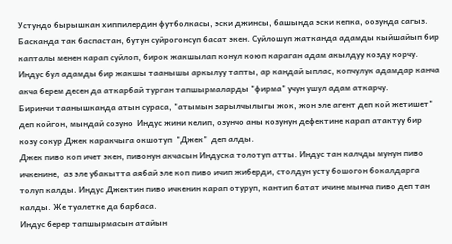Устундо бырышкан хиппилердин футболкасы, эски джинсы, башында эски кепка, оозунда сагыз. Басканда так баспастан, бутун суйрогонсуп басат экен. Суйлошуп жатканда адамды кыйшайып бир капталы менен карап суйлоп, бирок жакшылап конул коюп караган адам акылдуу козду корчу. Индус бул адамды бир жакшы таанышы аркылуу тапты, ар кандай ыплас, копчулук адамдар канча акча берем десен да аткарбай турган тапшырмаларды "фирма" учун ушул адам аткарчу.
Биринчи таанышканда атын сураса, "атымын зарылчылыгы жок, жон эле агент деп кой жетишет" деп койгон, мындай созуно  Индус жини келип, озунчо аны козунун дефектине карап атактуу бир козу сокур Джек каракчыга окшотуп  "Джек"  деп алды.
Джек пиво коп ичет экен, пивонун акчасын Индуска толотуп атты. Индус тан калчды мунун пиво ичкенине,  аз эле убакытта аябай эле коп пиво ичип жиберди, столдун усту бошогон бокалдарга толуп калды. Индус Джектин пиво ичкенин карап отуруп, кантип батат ичине мынча пиво деп тан калды. Же туалетке да барбаса.
Индус берер тапшырмасын атайын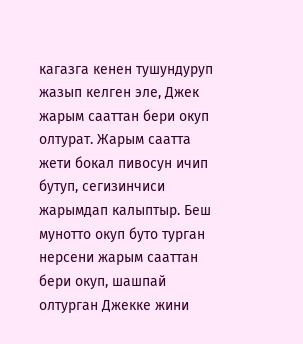кагазга кенен тушундуруп  жазып келген эле, Джек жарым сааттан бери окуп олтурат. Жарым саатта жети бокал пивосун ичип бутуп, сегизинчиси жарымдап калыптыр. Беш мунотто окуп буто турган нерсени жарым сааттан бери окуп, шашпай олтурган Джекке жини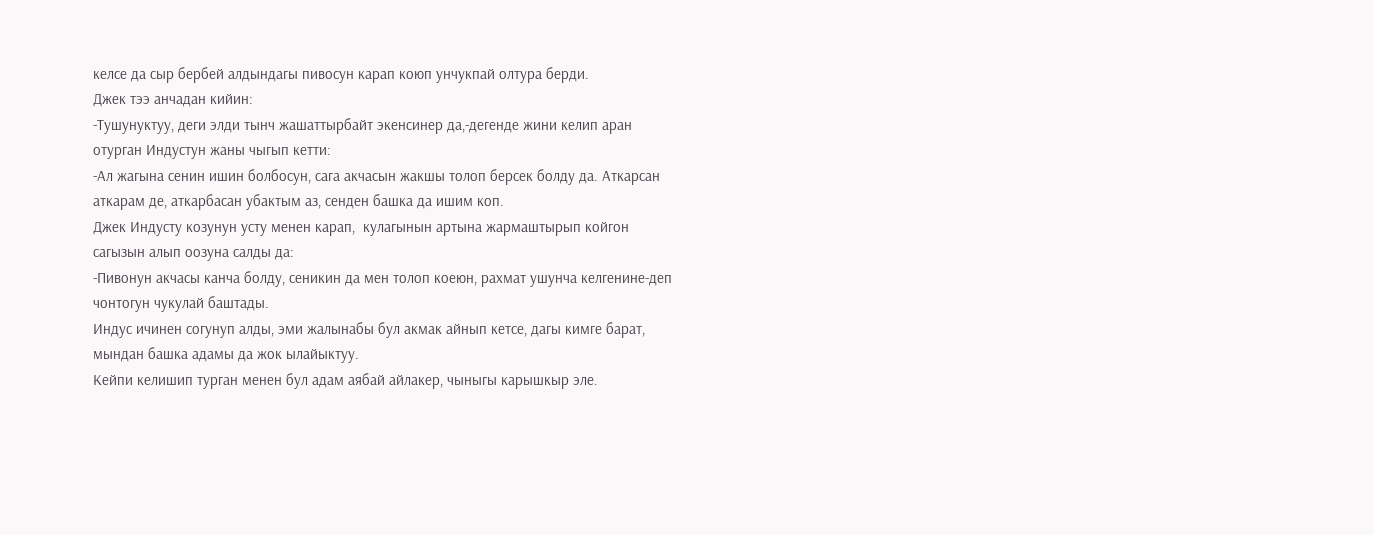келсе да сыр бербей алдындагы пивосун карап коюп унчукпай олтура берди.
Джек тээ анчадан кийин:
-Тушунуктуу, деги элди тынч жашаттырбайт экенсинер да,-дегенде жини келип аран отурган Индустун жаны чыгып кетти:
-Ал жагына сенин ишин болбосун, сага акчасын жакшы толоп берсек болду да. Аткарсан аткарам де, аткарбасан убактым аз, сенден башка да ишим коп.
Джек Индусту козунун усту менен карап,  кулагынын артына жармаштырып койгон сагызын алып оозуна салды да:
-Пивонун акчасы канча болду, сеникин да мен толоп коеюн, рахмат ушунча келгенине-деп чонтогун чукулай баштады.
Индус ичинен согунуп алды, эми жалынабы бул акмак айнып кетсе, дагы кимге барат, мындан башка адамы да жок ылайыктуу.
Кейпи келишип турган менен бул адам аябай айлакер, чыныгы карышкыр эле.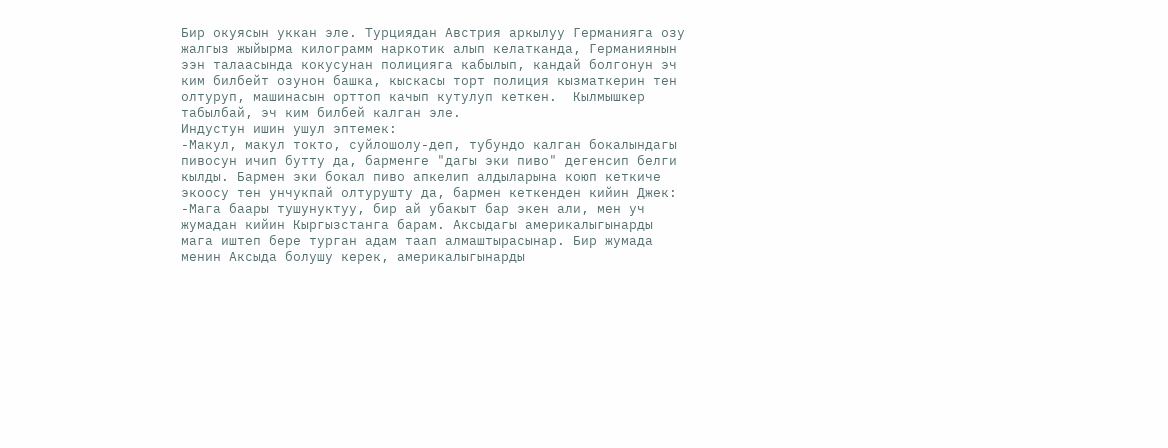Бир окуясын уккан эле. Турциядан Австрия аркылуу Германияга озу жалгыз жыйырма килограмм наркотик алып келатканда, Германиянын ээн талаасында кокусунан полицияга кабылып, кандай болгонун эч ким билбейт озунон башка, кыскасы торт полиция кызматкерин тен олтуруп, машинасын орттоп качып кутулуп кеткен.  Кылмышкер табылбай, эч ким билбей калган эле.
Индустун ишин ушул эптемек:
-Макул, макул токто, суйлошолу-деп, тубундо калган бокалындагы пивосун ичип бутту да, барменге "дагы эки пиво" дегенсип белги кылды. Бармен эки бокал пиво апкелип алдыларына коюп кеткиче экоосу тен унчукпай олтурушту да, бармен кеткенден кийин Джек:
-Мага баары тушунуктуу, бир ай убакыт бар экен али, мен уч жумадан кийин Кыргызстанга барам. Аксыдагы америкалыгынарды мага иштеп бере турган адам таап алмаштырасынар. Бир жумада менин Аксыда болушу керек, америкалыгынарды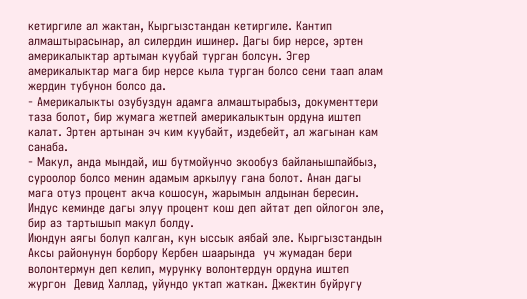кетиргиле ал жактан, Кыргызстандан кетиргиле. Кантип алмаштырасынар, ал силердин ишинер. Дагы бир нерсе, эртен америкалыктар артыман куубай турган болсун. Эгер америкалыктар мага бир нерсе кыла турган болсо сени таап алам жердин тубунон болсо да.
- Америкалыкты озубуздун адамга алмаштырабыз, документтери таза болот, бир жумага жетпей америкалыктын ордуна иштеп калат. Эртен артынан эч ким куубайт, издебейт, ал жагынан кам санаба.
- Макул, анда мындай, иш бутмойунчо экообуз байланышпайбыз,  суроолор болсо менин адамым аркылуу гана болот. Анан дагы мага отуз процент акча кошосун, жарымын алдынан бересин.
Индус кеминде дагы элуу процент кош деп айтат деп ойлогон эле, бир аз тартышып макул болду.
Июндун аягы болуп калган, кун ыссык аябай эле. Кыргызстандын Аксы районунун борбору Кербен шаарында  уч жумадан бери волонтермун деп келип, мурунку волонтердун ордуна иштеп жургон  Девид Халлад, уйундо уктап жаткан. Джектин буйругу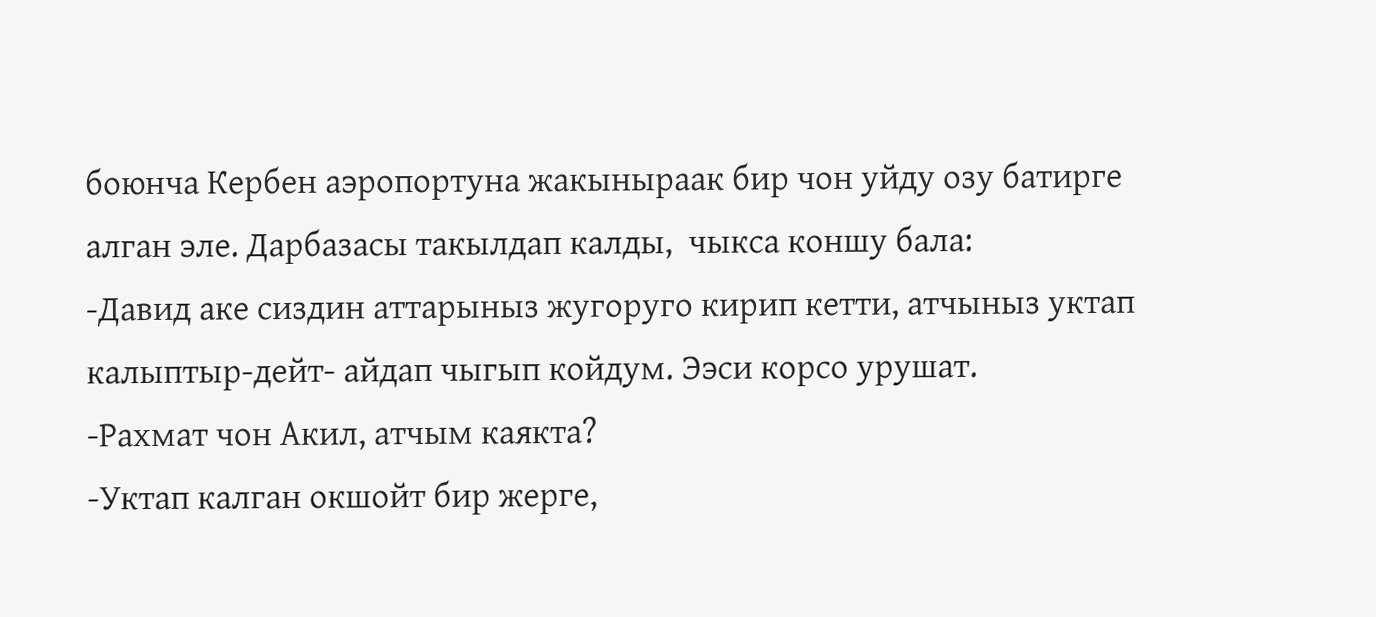боюнча Кербен аэропортуна жакыныраак бир чон уйду озу батирге алган эле. Дарбазасы такылдап калды,  чыкса коншу бала:
-Давид аке сиздин аттарыныз жугоруго кирип кетти, атчыныз уктап калыптыр-дейт- айдап чыгып койдум. Ээси корсо урушат.
-Рахмат чон Акил, атчым каякта?
-Уктап калган окшойт бир жерге,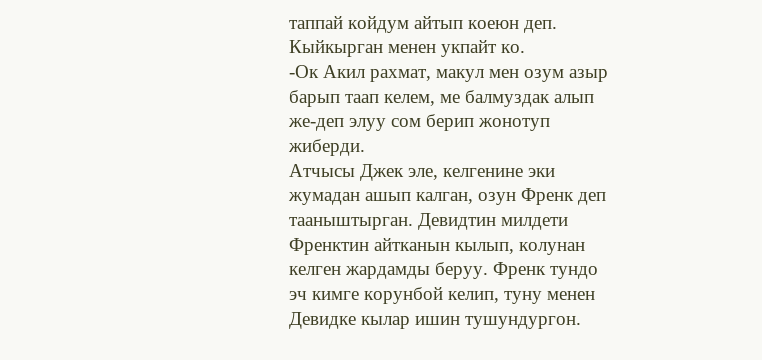таппай койдум айтып коеюн деп. Кыйкырган менен укпайт ко.
-Ок Акил рахмат, макул мен озум азыр барып таап келем, ме балмуздак алып же-деп элуу сом берип жонотуп жиберди.
Атчысы Джек эле, келгенине эки жумадан ашып калган, озун Френк деп тааныштырган. Девидтин милдети Френктин айтканын кылып, колунан келген жардамды беруу. Френк тундо эч кимге корунбой келип, туну менен Девидке кылар ишин тушундургон.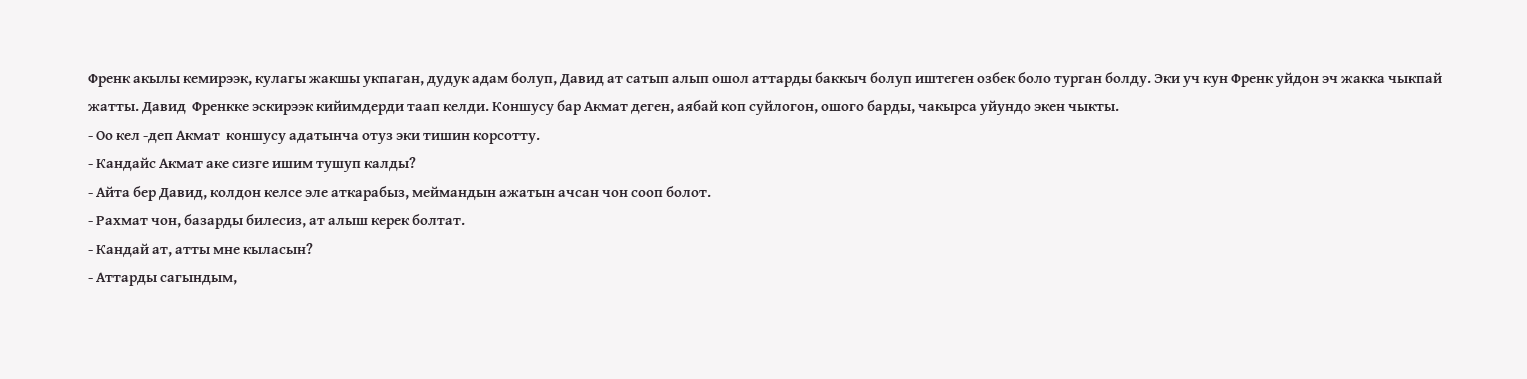Френк акылы кемирээк, кулагы жакшы укпаган, дудук адам болуп, Давид ат сатып алып ошол аттарды баккыч болуп иштеген озбек боло турган болду. Эки уч кун Френк уйдон эч жакка чыкпай жатты. Давид  Френкке эскирээк кийимдерди таап келди. Коншусу бар Акмат деген, аябай коп суйлогон, ошого барды, чакырса уйундо экен чыкты.
- Оо кел -деп Акмат  коншусу адатынча отуз эки тишин корсотту.
- Кандайс Акмат аке сизге ишим тушуп калды?
- Айта бер Давид, колдон келсе эле аткарабыз, меймандын ажатын ачсан чон сооп болот.
- Рахмат чон, базарды билесиз, ат алыш керек болтат.
- Кандай ат, атты мне кыласын?
- Аттарды сагындым,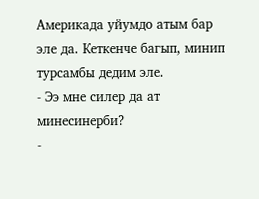Америкада уйумдо атым бар эле да. Кеткенче багып, минип турсамбы дедим эле.
- Ээ мне силер да ат минесинерби?
-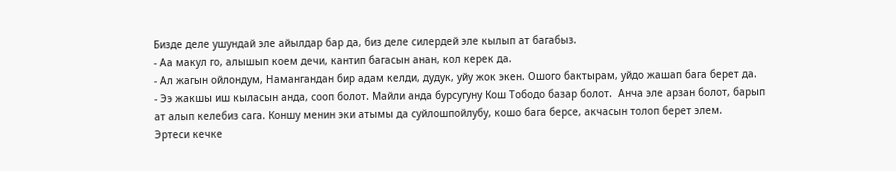Бизде деле ушундай эле айылдар бар да, биз деле силердей эле кылып ат багабыз.
- Аа макул го, алышып коем дечи, кантип багасын анан, кол керек да.
- Ал жагын ойлондум, Намангандан бир адам келди, дудук, уйу жок экен. Ошого бактырам, уйдо жашап бага берет да.
- Ээ жакшы иш кыласын анда, сооп болот. Майли анда бурсугуну Кош Тободо базар болот.  Анча эле арзан болот, барып ат алып келебиз сага. Коншу менин эки атымы да суйлошпойлубу, кошо бага берсе, акчасын толоп берет элем.
Эртеси кечке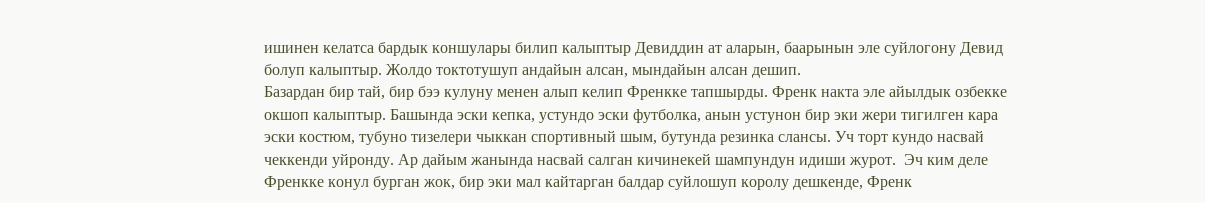ишинен келатса бардык коншулары билип калыптыр Девиддин ат аларын, баарынын эле суйлогону Девид болуп калыптыр. Жолдо токтотушуп андайын алсан, мындайын алсан дешип.
Базардан бир тай, бир бээ кулуну менен алып келип Френкке тапшырды. Френк накта эле айылдык озбекке окшоп калыптыр. Башында эски кепка, устундо эски футболка, анын устунон бир эки жери тигилген кара эски костюм, тубуно тизелери чыккан спортивный шым, бутунда резинка слансы. Уч торт кундо насвай чеккенди уйронду. Ар дайым жанында насвай салган кичинекей шампундун идиши журот.  Эч ким деле Френкке конул бурган жок, бир эки мал кайтарган балдар суйлошуп королу дешкенде, Френк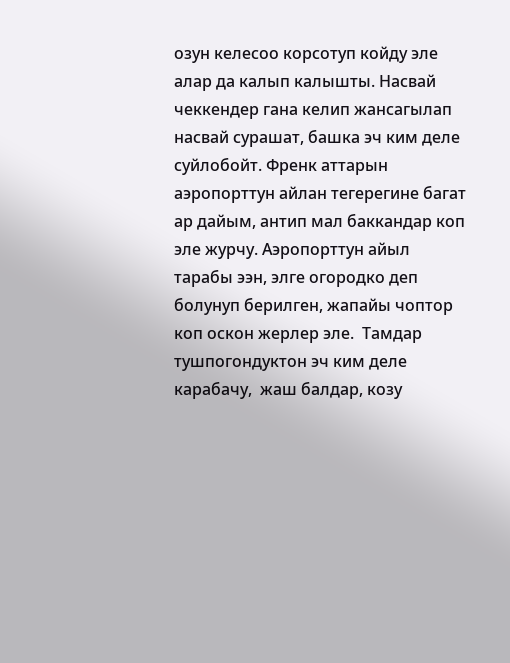озун келесоо корсотуп койду эле алар да калып калышты. Насвай чеккендер гана келип жансагылап насвай сурашат, башка эч ким деле суйлобойт. Френк аттарын аэропорттун айлан тегерегине багат ар дайым, антип мал баккандар коп эле журчу. Аэропорттун айыл тарабы ээн, элге огородко деп болунуп берилген, жапайы чоптор коп оскон жерлер эле.  Тамдар тушпогондуктон эч ким деле карабачу,  жаш балдар, козу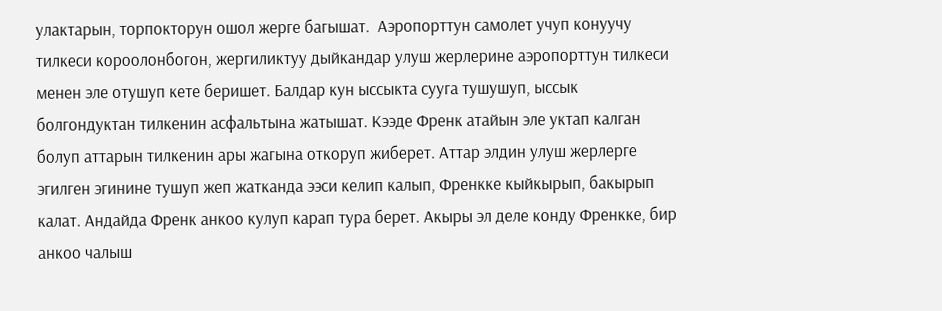улактарын, торпокторун ошол жерге багышат.  Аэропорттун самолет учуп конуучу тилкеси короолонбогон, жергиликтуу дыйкандар улуш жерлерине аэропорттун тилкеси менен эле отушуп кете беришет. Балдар кун ыссыкта сууга тушушуп, ыссык болгондуктан тилкенин асфальтына жатышат. Кээде Френк атайын эле уктап калган болуп аттарын тилкенин ары жагына откоруп жиберет. Аттар элдин улуш жерлерге эгилген эгинине тушуп жеп жатканда ээси келип калып, Френкке кыйкырып, бакырып калат. Андайда Френк анкоо кулуп карап тура берет. Акыры эл деле конду Френкке, бир анкоо чалыш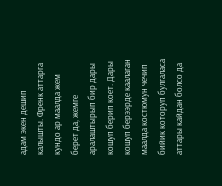адам экен дешип калышты. Френк аттарга кундо ар маалда жем берет да, жемге аралаштырып бир дары кошуп берип коет. Дары кошуп берээрде каалаган маалда костюмун чечип бийик которуп булгаласа аттары кайдан болсо да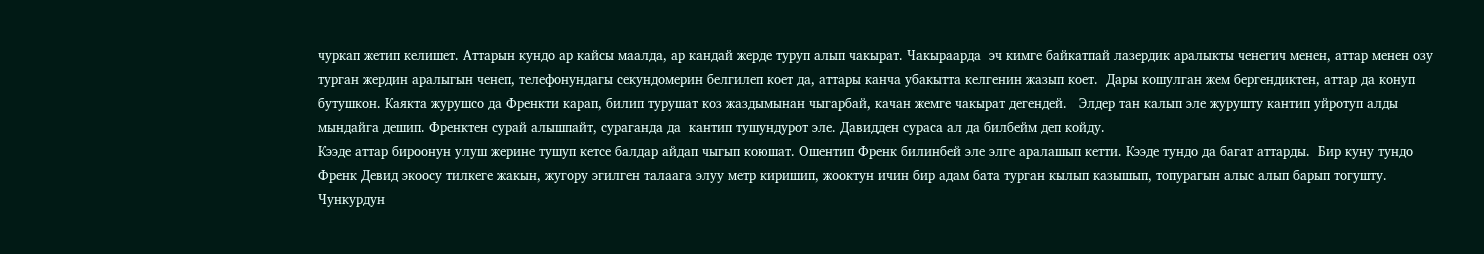чуркап жетип келишет. Аттарын кундо ар кайсы маалда, ар кандай жерде туруп алып чакырат. Чакыраарда  эч кимге байкатпай лазердик аралыкты ченегич менен, аттар менен озу турган жердин аралыгын ченеп, телефонундагы секундомерин белгилеп коет да, аттары канча убакытта келгенин жазып коет.  Дары кошулган жем бергендиктен, аттар да конуп бутушкон. Каякта журушсо да Френкти карап, билип турушат коз жаздымынан чыгарбай, качан жемге чакырат дегендей.   Элдер тан калып эле журушту кантип уйротуп алды мындайга дешип. Френктен сурай алышпайт, сураганда да  кантип тушундурот эле. Давидден сураса ал да билбейм деп койду.
Кээде аттар бироонун улуш жерине тушуп кетсе балдар айдап чыгып коюшат. Ошентип Френк билинбей эле элге аралашып кетти. Кээде тундо да багат аттарды.  Бир куну тундо Френк Девид экоосу тилкеге жакын, жугору эгилген талаага элуу метр киришип, жооктун ичин бир адам бата турган кылып казышып, топурагын алыс алып барып тогушту. Чункурдун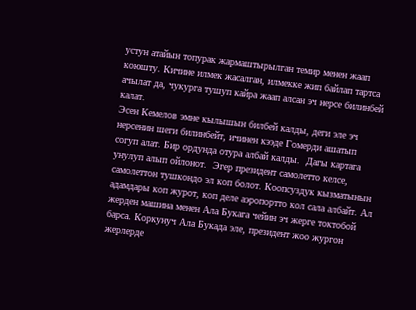устун атайын топурак жармаштырылган темир менен жаап коюшту. Кичине илмек жасалган, илмекке жип байлап тартса ачылат да, чукурга тушуп кайра жаап алсан эч нерсе билинбей калат.
Эсен Кемелов эмне кылышын билбей калды, деги эле эч нерсенин шеги билинбейт, ичинен кээде Гомерди ашатып согуп алат. Бир ордунда отура албай калды.  Дагы картага унулуп алып ойлонот.  Эгер президент самолетто келсе, самолеттон тушкондо эл коп болот. Коопсуздук кызматынын адамдары коп журот, коп деле аэропортто кол сала албайт. Ал жерден машина менен Ала Букага чейин эч жерге токтобой барса. Коркунуч Ала Букада эле, президент жоо жургон жерлерде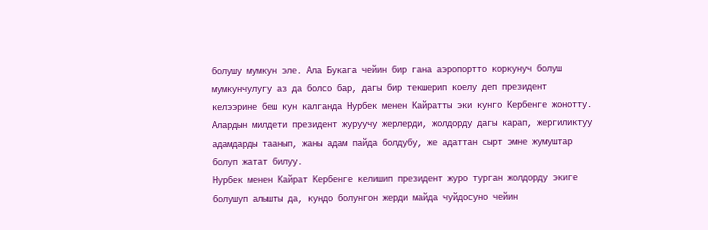болушу мумкун эле. Ала Букага чейин бир гана аэропортто коркунуч болуш мумкунчулугу аз да болсо бар, дагы бир текшерип коелу деп президент келээрине беш кун калганда Нурбек менен Кайратты эки кунго Кербенге жонотту. Алардын милдети президент журуучу жерлерди, жолдорду дагы карап, жергиликтуу адамдарды таанып, жаны адам пайда болдубу, же адаттан сырт эмне жумуштар болуп жатат билуу.
Нурбек менен Кайрат Кербенге келишип президент журо турган жолдорду экиге болушуп алышты да, кундо болунгон жерди майда чуйдосуно чейин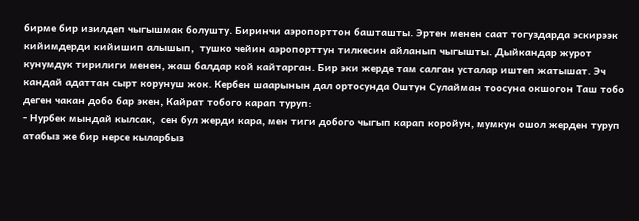бирме бир изилдеп чыгышмак болушту. Биринчи аэропорттон башташты. Эртен менен саат тогуздарда эскирээк кийимдерди кийишип алышып,  тушко чейин аэропорттун тилкесин айланып чыгышты. Дыйкандар журот кунумдук тирилиги менен, жаш балдар кой кайтарган. Бир эки жерде там салган усталар иштеп жатышат. Эч кандай адаттан сырт корунуш жок. Кербен шаарынын дал ортосунда Оштун Сулайман тоосуна окшогон Таш тобо деген чакан добо бар экен, Кайрат тобого карап туруп:
- Нурбек мындай кылсак,  сен бул жерди кара, мен тиги добого чыгып карап коройун, мумкун ошол жерден туруп атабыз же бир нерсе кыларбыз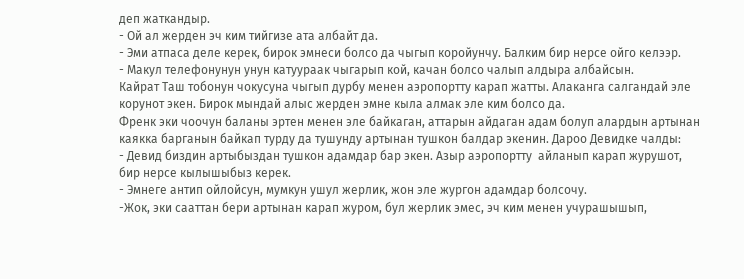деп жаткандыр.
- Ой ал жерден эч ким тийгизе ата албайт да.
- Эми атпаса деле керек, бирок эмнеси болсо да чыгып коройунчу. Балким бир нерсе ойго келээр.
- Макул телефонунун унун катуураак чыгарып кой, качан болсо чалып алдыра албайсын.
Кайрат Таш тобонун чокусуна чыгып дурбу менен аэропортту карап жатты. Алаканга салгандай эле корунот экен. Бирок мындай алыс жерден эмне кыла алмак эле ким болсо да.
Френк эки чоочун баланы эртен менен эле байкаган, аттарын айдаган адам болуп алардын артынан каякка барганын байкап турду да тушунду артынан тушкон балдар экенин. Дароо Девидке чалды:
- Девид биздин артыбыздан тушкон адамдар бар экен. Азыр аэропортту  айланып карап журушот, бир нерсе кылышыбыз керек.
- Эмнеге антип ойлойсун, мумкун ушул жерлик, жон эле жургон адамдар болсочу.
-Жок, эки сааттан бери артынан карап журом, бул жерлик эмес, эч ким менен учурашышып,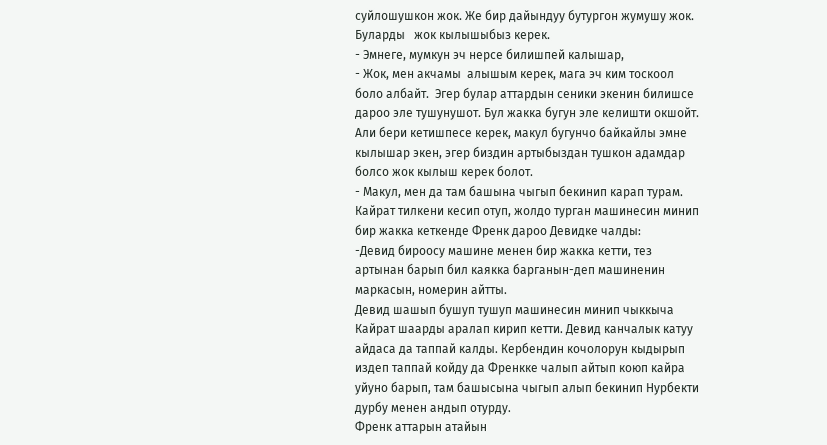суйлошушкон жок. Же бир дайындуу бутургон жумушу жок. Буларды   жок кылышыбыз керек.
- Эмнеге, мумкун эч нерсе билишпей калышар,
- Жок, мен акчамы  алышым керек, мага эч ким тоскоол боло албайт.  Эгер булар аттардын сеники экенин билишсе дароо эле тушунушот. Бул жакка бугун эле келишти окшойт. Али бери кетишпесе керек, макул бугунчо байкайлы эмне кылышар экен, эгер биздин артыбыздан тушкон адамдар болсо жок кылыш керек болот.
- Макул, мен да там башына чыгып бекинип карап турам.
Кайрат тилкени кесип отуп, жолдо турган машинесин минип бир жакка кеткенде Френк дароо Девидке чалды:
-Девид бироосу машине менен бир жакка кетти, тез артынан барып бил каякка барганын-деп машиненин маркасын, номерин айтты.
Девид шашып бушуп тушуп машинесин минип чыккыча Кайрат шаарды аралап кирип кетти. Девид канчалык катуу айдаса да таппай калды. Кербендин кочолорун кыдырып  издеп таппай койду да Френкке чалып айтып коюп кайра уйуно барып, там башысына чыгып алып бекинип Нурбекти дурбу менен андып отурду.
Френк аттарын атайын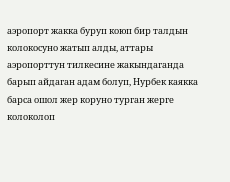аэропорт жакка буруп коюп бир талдын колокосуно жатып алды, аттары аэропорттун тилкесине жакындаганда барып айдаган адам болуп, Нурбек каякка барса ошол жер коруно турган жерге колоколоп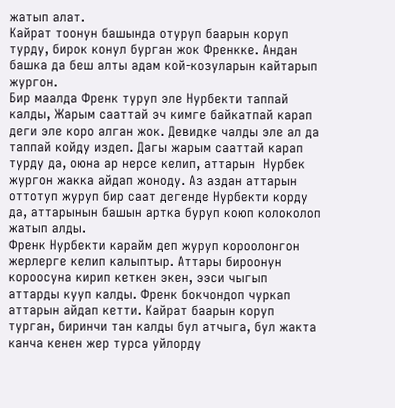жатып алат.
Кайрат тоонун башында отуруп баарын коруп турду, бирок конул бурган жок Френкке. Андан башка да беш алты адам кой-козуларын кайтарып жургон.
Бир маалда Френк туруп эле Нурбекти таппай калды, Жарым сааттай эч кимге байкатпай карап деги эле коро алган жок. Девидке чалды эле ал да таппай койду издеп. Дагы жарым сааттай карап турду да, оюна ар нерсе келип, аттарын  Нурбек жургон жакка айдап жоноду. Аз аздан аттарын оттотуп журуп бир саат дегенде Нурбекти корду да, аттарынын башын артка буруп коюп колоколоп жатып алды.
Френк Нурбекти карайм деп журуп короолонгон жерлерге келип калыптыр. Аттары бироонун короосуна кирип кеткен экен, ээси чыгып аттарды кууп калды. Френк бокчондоп чуркап аттарын айдап кетти. Кайрат баарын коруп турган, биринчи тан калды бул атчыга, бул жакта канча кенен жер турса уйлорду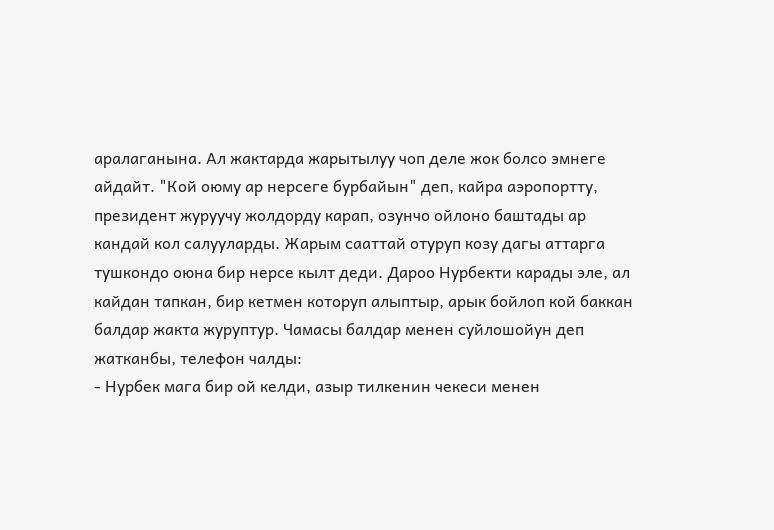аралаганына. Ал жактарда жарытылуу чоп деле жок болсо эмнеге айдайт. "Кой оюму ар нерсеге бурбайын" деп, кайра аэропортту, президент журуучу жолдорду карап, озунчо ойлоно баштады ар кандай кол салууларды. Жарым сааттай отуруп козу дагы аттарга тушкондо оюна бир нерсе кылт деди. Дароо Нурбекти карады эле, ал кайдан тапкан, бир кетмен которуп алыптыр, арык бойлоп кой баккан балдар жакта журуптур. Чамасы балдар менен суйлошойун деп жатканбы, телефон чалды:
- Нурбек мага бир ой келди, азыр тилкенин чекеси менен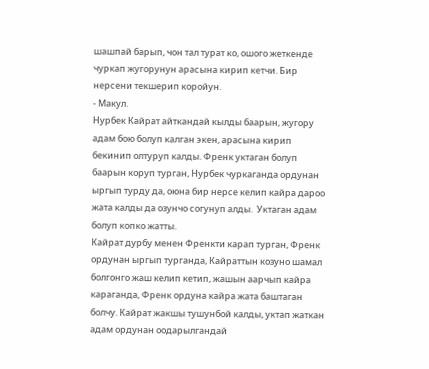шашпай барып, чон тал турат ко, ошого жеткенде чуркап жугорунун арасына кирип кетчи. Бир нерсени текшерип коройун.
- Макул.
Нурбек Кайрат айткандай кылды баарын, жугору адам бою болуп калган экен, арасына кирип бекинип олтуруп калды. Френк уктаган болуп баарын коруп турган, Нурбек чуркаганда ордунан ыргып турду да, оюна бир нерсе келип кайра дароо жата калды да озунчо согунуп алды.  Уктаган адам болуп копко жатты.
Кайрат дурбу менен Френкти карап турган, Френк ордунан ыргып турганда, Кайраттын козуно шамал болгонго жаш келип кетип, жашын аарчып кайра караганда, Френк ордуна кайра жата баштаган болчу. Кайрат жакшы тушунбой калды, уктап жаткан адам ордунан оодарылгандай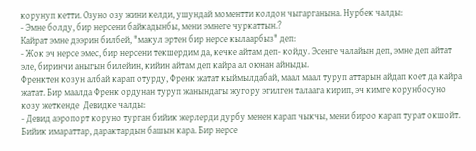корунуп кетти. Озуно озу жини келди, ушундай моментти колдон чыгарганына. Нурбек чалды:
- Эмне болду, бир нерсени байкадынбы, мени эмнеге чуркаттын.?
Кайрат эмне дээрин билбей, "макул эртен бир нерсе кылаарбыз" деп:
- Жок эч нерсе эмес, бир нерсени текшердим да, кечке айтам деп- койду. Эсенге чалайын деп, эмне деп айтат эле, биринчи аныгын билейин, кийин айтам деп кайра ал оюнан айныды.
Френктен козун албай карап отурду, Френк жатат кыймылдабай, маал маал туруп аттарын айдап коет да кайра жатат. Бир маалда Френк ордунан туруп жанындагы жугору эгилген талаага кирип, эч кимге корунбосуно козу жеткенде  Девидке чалды:
- Девид аэропорт коруно турган бийик жерлерди дурбу менен карап чыкчы, мени бироо карап турат окшойт. Бийик имараттар, дарактардын башын кара. Бир нерсе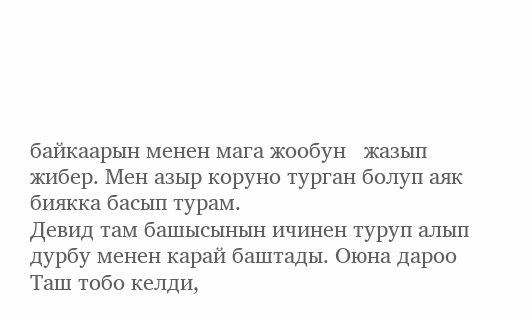байкаарын менен мага жообун   жазып жибер. Мен азыр коруно турган болуп аяк биякка басып турам.
Девид там башысынын ичинен туруп алып дурбу менен карай баштады. Оюна дароо Таш тобо келди,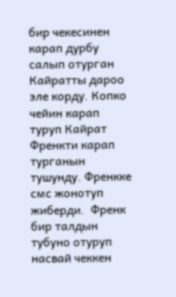бир чекесинен  карап дурбу салып отурган Кайратты дароо эле корду. Копко чейин карап туруп Кайрат Френкти карап турганын тушунду. Френкке смс жонотуп жиберди.  Френк  бир талдын тубуно отуруп насвай чеккен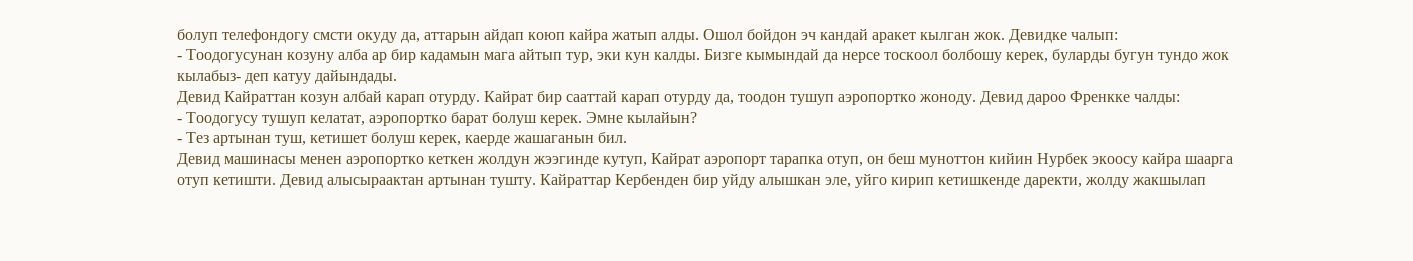болуп телефондогу смсти окуду да, аттарын айдап коюп кайра жатып алды. Ошол бойдон эч кандай аракет кылган жок. Девидке чалып:
- Тоодогусунан козуну алба ар бир кадамын мага айтып тур, эки кун калды. Бизге кымындай да нерсе тоскоол болбошу керек, буларды бугун тундо жок кылабыз- деп катуу дайындады.
Девид Кайраттан козун албай карап отурду. Кайрат бир сааттай карап отурду да, тоодон тушуп аэропортко жоноду. Девид дароо Френкке чалды:
- Тоодогусу тушуп келатат, аэропортко барат болуш керек. Эмне кылайын?
- Тез артынан туш, кетишет болуш керек, каерде жашаганын бил.
Девид машинасы менен аэропортко кеткен жолдун жээгинде кутуп, Кайрат аэропорт тарапка отуп, он беш муноттон кийин Нурбек экоосу кайра шаарга отуп кетишти. Девид алысыраактан артынан тушту. Кайраттар Кербенден бир уйду алышкан эле, уйго кирип кетишкенде даректи, жолду жакшылап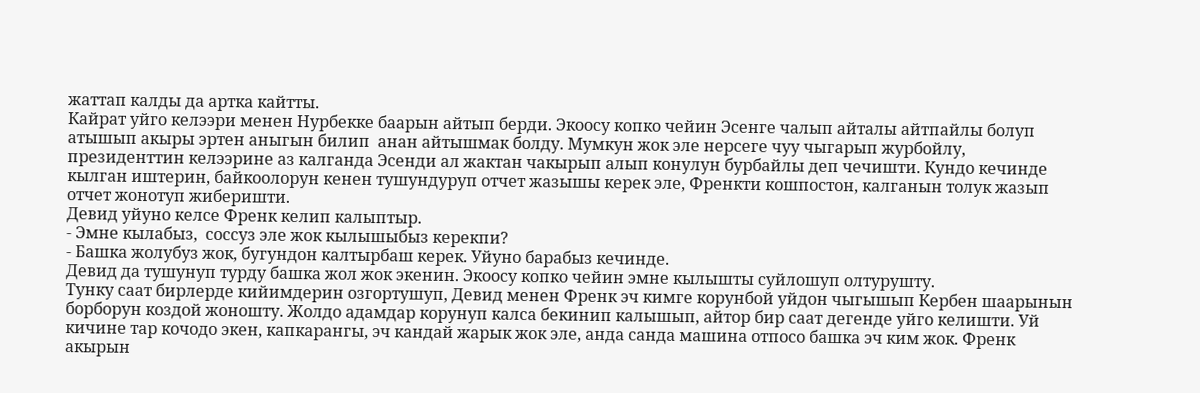жаттап калды да артка кайтты.
Кайрат уйго келээри менен Нурбекке баарын айтып берди. Экоосу копко чейин Эсенге чалып айталы айтпайлы болуп атышып акыры эртен аныгын билип  анан айтышмак болду. Мумкун жок эле нерсеге чуу чыгарып журбойлу, президенттин келээрине аз калганда Эсенди ал жактан чакырып алып конулун бурбайлы деп чечишти. Кундо кечинде кылган иштерин, байкоолорун кенен тушундуруп отчет жазышы керек эле, Френкти кошпостон, калганын толук жазып отчет жонотуп жиберишти.
Девид уйуно келсе Френк келип калыптыр.
- Эмне кылабыз,  соссуз эле жок кылышыбыз керекпи?
- Башка жолубуз жок, бугундон калтырбаш керек. Уйуно барабыз кечинде.
Девид да тушунуп турду башка жол жок экенин. Экоосу копко чейин эмне кылышты суйлошуп олтурушту.
Тунку саат бирлерде кийимдерин озгортушуп, Девид менен Френк эч кимге корунбой уйдон чыгышып Кербен шаарынын борборун коздой жоношту. Жолдо адамдар корунуп калса бекинип калышып, айтор бир саат дегенде уйго келишти. Уй кичине тар кочодо экен, капкарангы, эч кандай жарык жок эле, анда санда машина отпосо башка эч ким жок. Френк акырын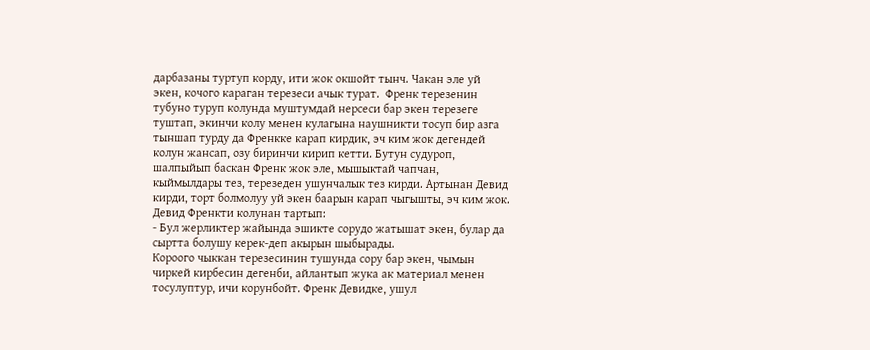дарбазаны туртуп корду, ити жок окшойт тынч. Чакан эле уй экен, кочого караган терезеси ачык турат.  Френк терезенин тубуно туруп колунда муштумдай нерсеси бар экен терезеге туштап, экинчи колу менен кулагына наушникти тосуп бир азга тыншап турду да Френкке карап кирдик, эч ким жок дегендей колун жансап, озу биринчи кирип кетти. Бутун судуроп, шалпыйып баскан Френк жок эле, мышыктай чапчан, кыймылдары тез, терезеден ушунчалык тез кирди. Артынан Девид кирди, торт болмолуу уй экен баарын карап чыгышты, эч ким жок. Девид Френкти колунан тартып:
- Бул жерликтер жайында эшикте сорудо жатышат экен, булар да сыртта болушу керек-деп акырын шыбырады.
Короого чыккан терезесинин тушунда сору бар экен, чымын чиркей кирбесин дегенби, айлантып жука ак материал менен тосулуптур, ичи корунбойт. Френк Девидке, ушул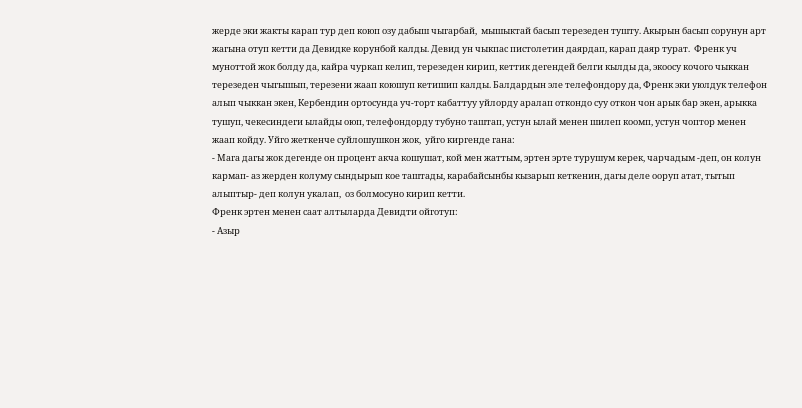жерде эки жакты карап тур деп коюп озу дабыш чыгарбай,  мышыктай басып терезеден тушту. Акырын басып сорунун арт жагына отуп кетти да Девидке корунбой калды. Девид ун чыкпас пистолетин даярдап, карап даяр турат.  Френк уч муноттой жок болду да, кайра чуркап келип, терезеден кирип, кеттик дегендей белги кылды да, экоосу кочого чыккан терезеден чыгышып, терезени жаап коюшуп кетишип калды. Балдардын эле телефондору да, Френк эки уюлдук телефон алып чыккан экен, Кербендин ортосунда уч-торт кабаттуу уйлорду аралап откондо суу откон чон арык бар экен, арыкка тушуп, чекесиндеги ылайды оюп, телефондорду тубуно таштап, устун ылай менен шилеп коомп, устун чоптор менен жаап койду. Уйго жеткенче суйлошушкон жок,  уйго киргенде гана:
- Мага дагы жок дегенде он процент акча кошушат, кой мен жаттым, эртен эрте турушум керек, чарчадым -деп, он колун кармап- аз жерден колуму сындырып кое таштады, карабайсынбы кызарып кеткенин, дагы деле ооруп атат, тытып алыптыр- деп колун укалап,  оз болмосуно кирип кетти.
Френк эртен менен саат алтыларда Девидти ойготуп:
- Азыр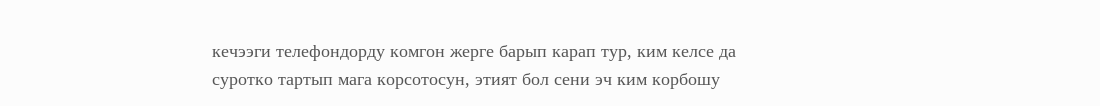кечээги телефондорду комгон жерге барып карап тур, ким келсе да суротко тартып мага корсотосун, этият бол сени эч ким корбошу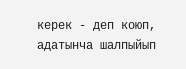керек - деп коюп, адатынча шалпыйып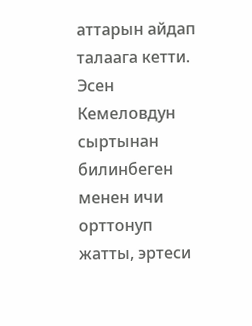аттарын айдап талаага кетти.
Эсен Кемеловдун сыртынан билинбеген менен ичи орттонуп жатты, эртеси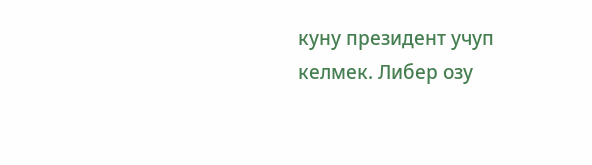куну президент учуп келмек. Либер озу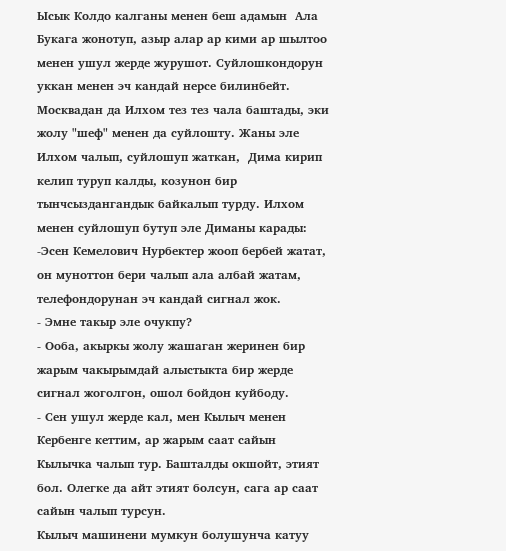Ысык Колдо калганы менен беш адамын  Ала Букага жонотуп, азыр алар ар кими ар шылтоо менен ушул жерде журушот. Суйлошкондорун уккан менен эч кандай нерсе билинбейт. Москвадан да Илхом тез тез чала баштады, эки жолу "шеф" менен да суйлошту. Жаны эле Илхом чалып, суйлошуп жаткан,  Дима кирип келип туруп калды, козунон бир тынчсыздангандык байкалып турду. Илхом менен суйлошуп бутуп эле Диманы карады:
-Эсен Кемелович Нурбектер жооп бербей жатат, он муноттон бери чалып ала албай жатам, телефондорунан эч кандай сигнал жок.
- Эмне такыр эле очукпу?
- Ооба, акыркы жолу жашаган жеринен бир жарым чакырымдай алыстыкта бир жерде сигнал жоголгон, ошол бойдон куйбоду.
- Сен ушул жерде кал, мен Кылыч менен Кербенге кеттим, ар жарым саат сайын Кылычка чалып тур. Башталды окшойт, этият бол. Олегке да айт этият болсун, сага ар саат сайын чалып турсун.
Кылыч машинени мумкун болушунча катуу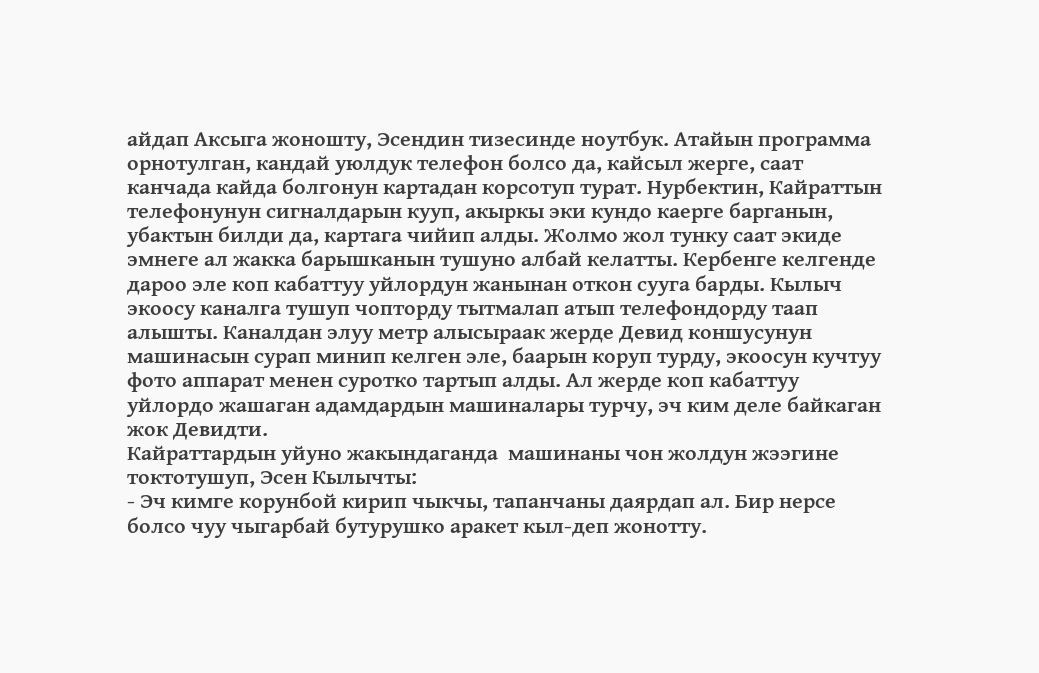айдап Аксыга жоношту, Эсендин тизесинде ноутбук. Атайын программа орнотулган, кандай уюлдук телефон болсо да, кайсыл жерге, саат канчада кайда болгонун картадан корсотуп турат. Нурбектин, Кайраттын телефонунун сигналдарын кууп, акыркы эки кундо каерге барганын, убактын билди да, картага чийип алды. Жолмо жол тунку саат экиде эмнеге ал жакка барышканын тушуно албай келатты. Кербенге келгенде дароо эле коп кабаттуу уйлордун жанынан откон сууга барды. Кылыч экоосу каналга тушуп чопторду тытмалап атып телефондорду таап алышты. Каналдан элуу метр алысыраак жерде Девид коншусунун машинасын сурап минип келген эле, баарын коруп турду, экоосун кучтуу фото аппарат менен суротко тартып алды. Ал жерде коп кабаттуу уйлордо жашаган адамдардын машиналары турчу, эч ким деле байкаган жок Девидти.
Кайраттардын уйуно жакындаганда  машинаны чон жолдун жээгине токтотушуп, Эсен Кылычты:
- Эч кимге корунбой кирип чыкчы, тапанчаны даярдап ал. Бир нерсе болсо чуу чыгарбай бутурушко аракет кыл-деп жонотту.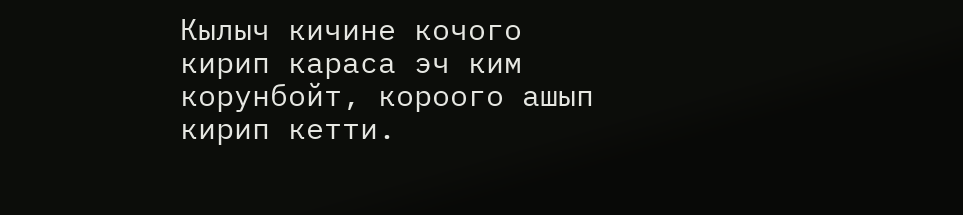Кылыч кичине кочого кирип караса эч ким корунбойт, короого ашып кирип кетти.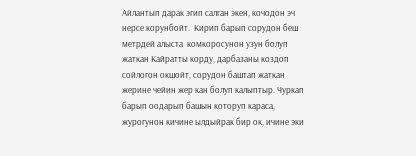Айлантып дарак эгип салган экен, кочодон эч нерсе корунбойт.  Кирип барып сорудон беш метрдей алыста  комкоросунон узун болуп жаткан Кайратты корду, дарбазаны коздоп сойлогон окшойт, сорудон баштап жаткан жерине чейин жер кан болуп калыптыр. Чуркап барып оодарып башын которуп караса,  журогунон кичине ылдыйрак бир ок, ичине эки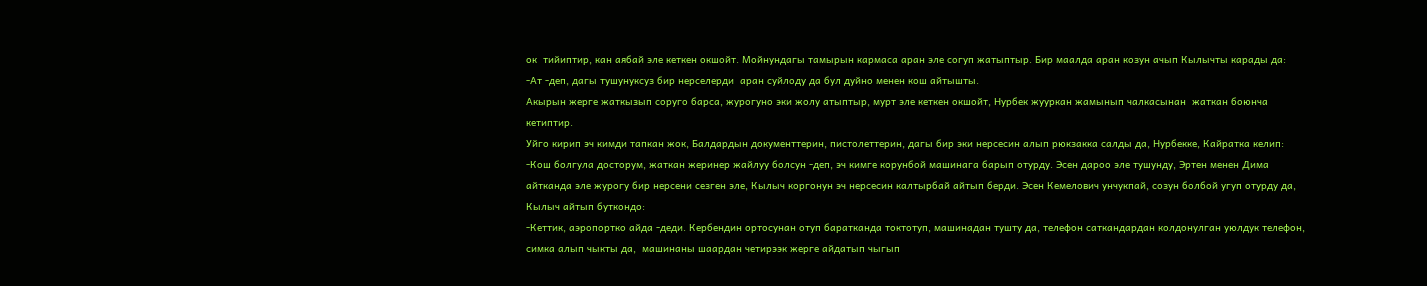ок  тийиптир, кан аябай эле кеткен окшойт. Мойнундагы тамырын кармаса аран эле согуп жатыптыр. Бир маалда аран козун ачып Кылычты карады да:
-Ат -деп, дагы тушунуксуз бир нерселерди  аран суйлоду да бул дуйно менен кош айтышты.
Акырын жерге жаткызып соруго барса, журогуно эки жолу атыптыр, мурт эле кеткен окшойт, Нурбек жууркан жамынып чалкасынан  жаткан боюнча кетиптир.
Уйго кирип эч кимди тапкан жок, Балдардын документтерин, пистолеттерин, дагы бир эки нерсесин алып рюкзакка салды да, Нурбекке, Кайратка келип:
-Кош болгула досторум, жаткан жеринер жайлуу болсун -деп, эч кимге корунбой машинага барып отурду. Эсен дароо эле тушунду, Эртен менен Дима айтканда эле журогу бир нерсени сезген эле, Кылыч коргонун эч нерсесин калтырбай айтып берди. Эсен Кемелович унчукпай, созун болбой угуп отурду да, Кылыч айтып буткондо:
-Кеттик, аэропортко айда -деди. Кербендин ортосунан отуп баратканда токтотуп, машинадан тушту да, телефон саткандардан колдонулган уюлдук телефон, симка алып чыкты да,  машинаны шаардан четирээк жерге айдатып чыгып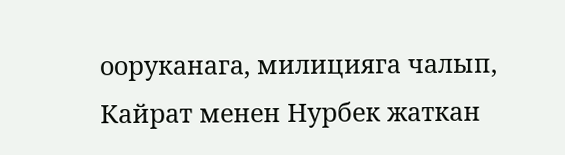ооруканага, милицияга чалып, Кайрат менен Нурбек жаткан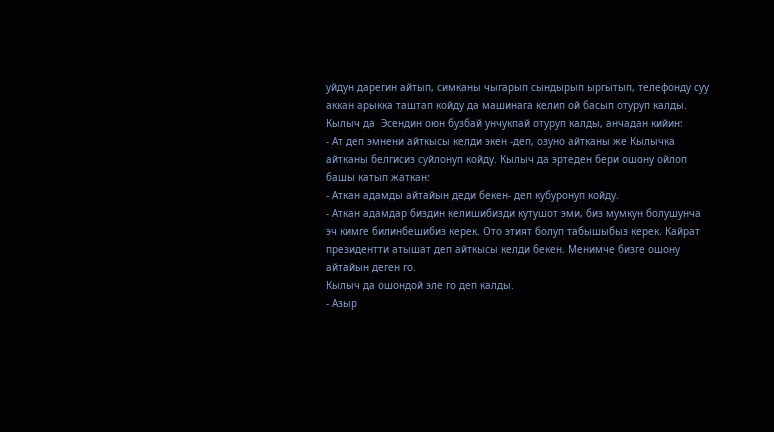уйдун дарегин айтып, симканы чыгарып сындырып ыргытып, телефонду суу аккан арыкка таштап койду да машинага келип ой басып отуруп калды. Кылыч да  Эсендин оюн бузбай унчукпай отуруп калды, анчадан кийин:
- Ат деп эмнени айткысы келди экен -деп, озуно айтканы же Кылычка айтканы белгисиз суйлонуп койду. Кылыч да эртеден бери ошону ойлоп башы катып жаткан:
- Аткан адамды айтайын деди бекен- деп кубуронуп койду.
- Аткан адамдар биздин келишибизди кутушот эми, биз мумкун болушунча эч кимге билинбешибиз керек. Ото этият болуп табышыбыз керек. Кайрат президентти атышат деп айткысы келди бекен. Менимче бизге ошону айтайын деген го.
Кылыч да ошондой эле го деп калды.
- Азыр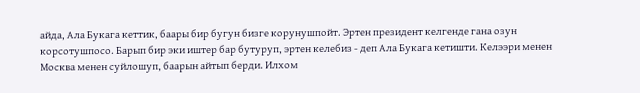айда, Ала Букага кеттик, баары бир бугун бизге корунушпойт. Эртен президент келгенде гана озун корсотушпосо. Барып бир эки иштер бар бутуруп, эртен келебиз - деп Ала Букага кетишти. Келээри менен Москва менен суйлошуп, баарын айтып берди. Илхом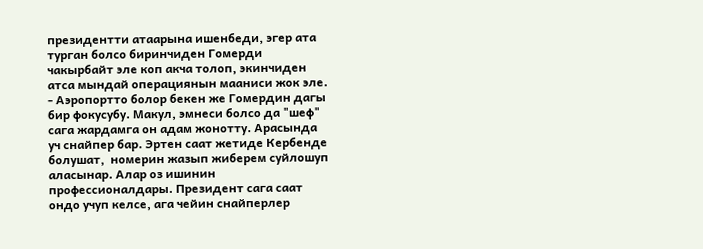президентти атаарына ишенбеди, эгер ата турган болсо биринчиден Гомерди чакырбайт эле коп акча толоп, экинчиден атса мындай операциянын мааниси жок эле.
- Аэропортто болор бекен же Гомердин дагы бир фокусубу. Макул, эмнеси болсо да "шеф" сага жардамга он адам жонотту. Арасында уч снайпер бар. Эртен саат жетиде Кербенде болушат,  номерин жазып жиберем суйлошуп аласынар. Алар оз ишинин профессионалдары. Президент сага саат ондо учуп келсе, ага чейин снайперлер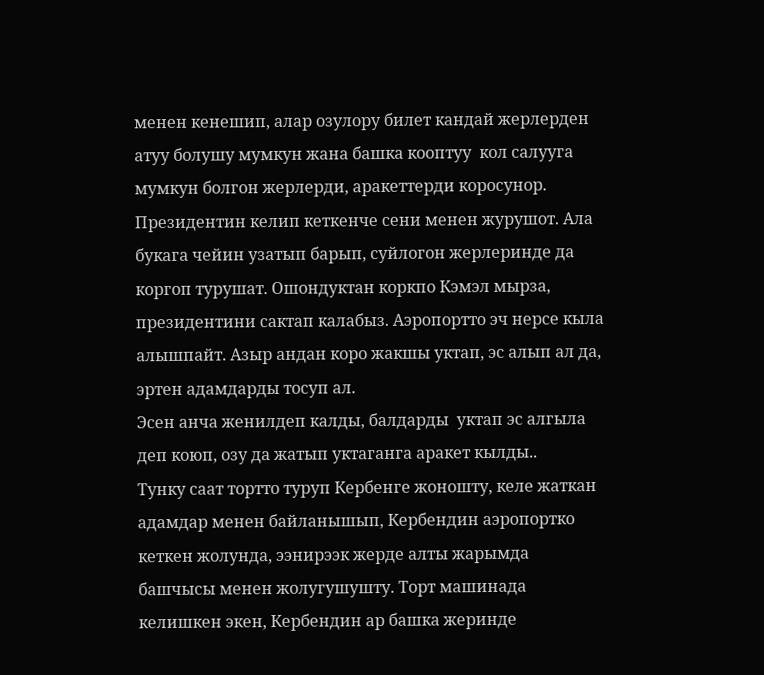менен кенешип, алар озулору билет кандай жерлерден атуу болушу мумкун жана башка кооптуу  кол салууга мумкун болгон жерлерди, аракеттерди коросунор. Президентин келип кеткенче сени менен журушот. Ала букага чейин узатып барып, суйлогон жерлеринде да коргоп турушат. Ошондуктан коркпо Кэмэл мырза, президентини сактап калабыз. Аэропортто эч нерсе кыла алышпайт. Азыр андан коро жакшы уктап, эс алып ал да, эртен адамдарды тосуп ал.
Эсен анча женилдеп калды, балдарды  уктап эс алгыла деп коюп, озу да жатып уктаганга аракет кылды..
Тунку саат тортто туруп Кербенге жоношту, келе жаткан адамдар менен байланышып, Кербендин аэропортко кеткен жолунда, ээнирээк жерде алты жарымда  башчысы менен жолугушушту. Торт машинада келишкен экен, Кербендин ар башка жеринде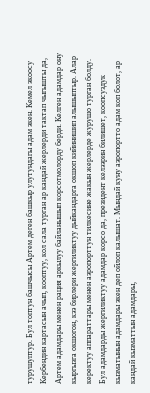турушуптур. Бул топтун башчысы Артем деген башкыр улутундагы адам экен. Кемел экоосу Кербендин картасын ачып, кооптуу, кол сала турган ар кандай жерлерди тактап чыгышты да, Артем адамдары менен рация аркылуу байланышып корсотмолорду берди. Келген адамдар ону кыргызга окшогон, кээ бирлери жергиликтуу дыйкандарга окшоп кийинишип алышыптыр. Алар керектуу аппараттары менен аэропорттун тилкесине жакын жерлерде журушо турган болду. Бул адамдарды жергиликтуу адамдар корсо да, президент келээрин билишет, коопсуздук кызматынын адамдары экен деп ойлоп калышат. Мындай куну аэропортто адам коп болот, ар кандай кызматтын адамдары,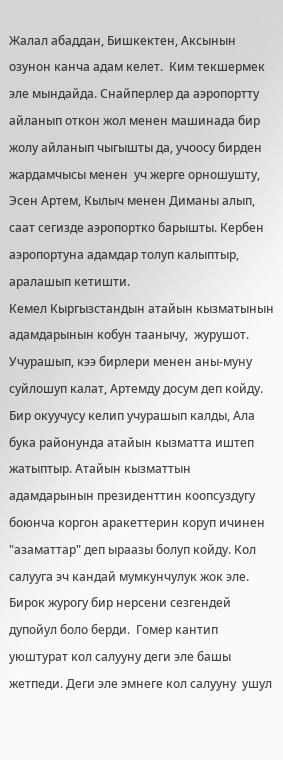Жалал абаддан, Бишкектен, Аксынын озунон канча адам келет.  Ким текшермек эле мындайда. Снайперлер да аэропортту айланып откон жол менен машинада бир жолу айланып чыгышты да, учоосу бирден жардамчысы менен  уч жерге орношушту, Эсен Артем, Кылыч менен Диманы алып, саат сегизде аэропортко барышты. Кербен аэропортуна адамдар толуп калыптыр, аралашып кетишти.
Кемел Кыргызстандын атайын кызматынын адамдарынын кобун таанычу,  журушот. Учурашып, кээ бирлери менен аны-муну суйлошуп калат, Артемду досум деп койду. Бир окуучусу келип учурашып калды, Ала бука районунда атайын кызматта иштеп жатыптыр. Атайын кызматтын адамдарынын президенттин коопсуздугу  боюнча коргон аракеттерин коруп ичинен "азаматтар" деп ыраазы болуп койду. Кол салууга эч кандай мумкунчулук жок эле.
Бирок журогу бир нерсени сезгендей дупойул боло берди.  Гомер кантип уюштурат кол салууну деги эле башы жетпеди. Деги эле эмнеге кол салууну  ушул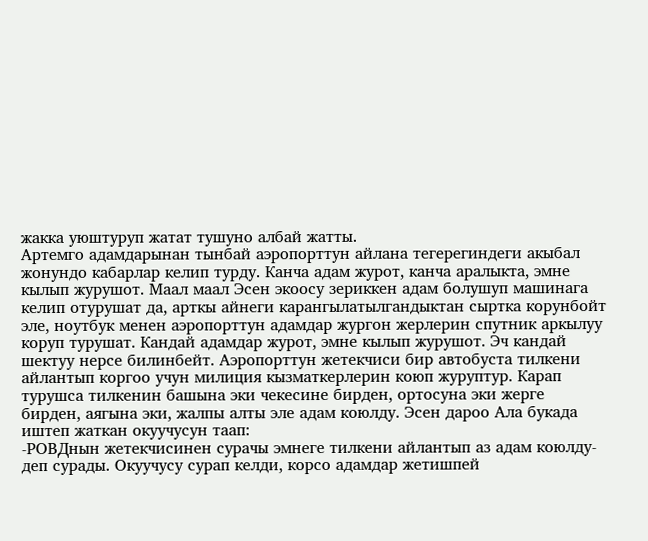жакка уюштуруп жатат тушуно албай жатты.
Артемго адамдарынан тынбай аэропорттун айлана тегерегиндеги акыбал жонундо кабарлар келип турду. Канча адам журот, канча аралыкта, эмне кылып журушот. Маал маал Эсен экоосу зериккен адам болушуп машинага келип отурушат да, арткы айнеги карангылатылгандыктан сыртка корунбойт эле, ноутбук менен аэропорттун адамдар жургон жерлерин спутник аркылуу коруп турушат. Кандай адамдар журот, эмне кылып журушот. Эч кандай шектуу нерсе билинбейт. Аэропорттун жетекчиси бир автобуста тилкени айлантып коргоо учун милиция кызматкерлерин коюп журуптур. Карап турушса тилкенин башына эки чекесине бирден, ортосуна эки жерге бирден, аягына эки, жалпы алты эле адам коюлду. Эсен дароо Ала букада иштеп жаткан окуучусун таап:
-РОВДнын жетекчисинен сурачы эмнеге тилкени айлантып аз адам коюлду- деп сурады. Окуучусу сурап келди, корсо адамдар жетишпей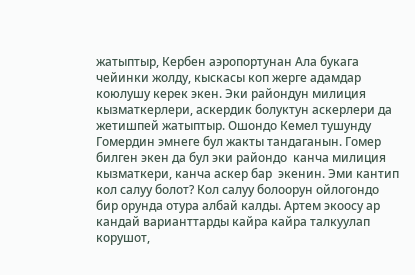жатыптыр, Кербен аэропортунан Ала букага чейинки жолду, кыскасы коп жерге адамдар коюлушу керек экен. Эки райондун милиция кызматкерлери, аскердик болуктун аскерлери да жетишпей жатыптыр. Ошондо Кемел тушунду Гомердин эмнеге бул жакты тандаганын. Гомер билген экен да бул эки райондо  канча милиция кызматкери, канча аскер бар  экенин. Эми кантип кол салуу болот? Кол салуу болоорун ойлогондо бир орунда отура албай калды. Артем экоосу ар кандай варианттарды кайра кайра талкуулап корушот,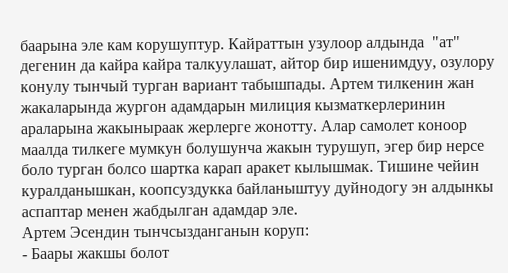баарына эле кам корушуптур. Кайраттын узулоор алдында  "ат" дегенин да кайра кайра талкуулашат, айтор бир ишенимдуу, озулору конулу тынчый турган вариант табышпады. Артем тилкенин жан жакаларында жургон адамдарын милиция кызматкерлеринин араларына жакыныраак жерлерге жонотту. Алар самолет коноор маалда тилкеге мумкун болушунча жакын турушуп, эгер бир нерсе боло турган болсо шартка карап аракет кылышмак. Тишине чейин куралданышкан, коопсуздукка байланыштуу дуйнодогу эн алдынкы аспаптар менен жабдылган адамдар эле.
Артем Эсендин тынчсызданганын коруп:
- Баары жакшы болот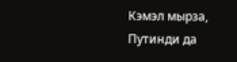Кэмэл мырза, Путинди да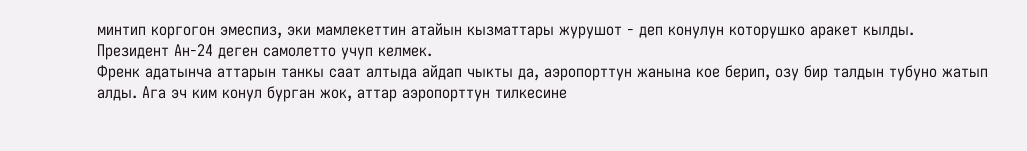минтип коргогон эмеспиз, эки мамлекеттин атайын кызматтары журушот - деп конулун которушко аракет кылды.
Президент Ан-24 деген самолетто учуп келмек.
Френк адатынча аттарын танкы саат алтыда айдап чыкты да, аэропорттун жанына кое берип, озу бир талдын тубуно жатып алды. Ага эч ким конул бурган жок, аттар аэропорттун тилкесине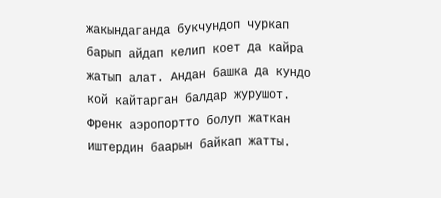жакындаганда букчундоп чуркап барып айдап келип коет да кайра жатып алат. Андан башка да кундо  кой кайтарган балдар журушот.
Френк аэропортто болуп жаткан иштердин баарын байкап жатты.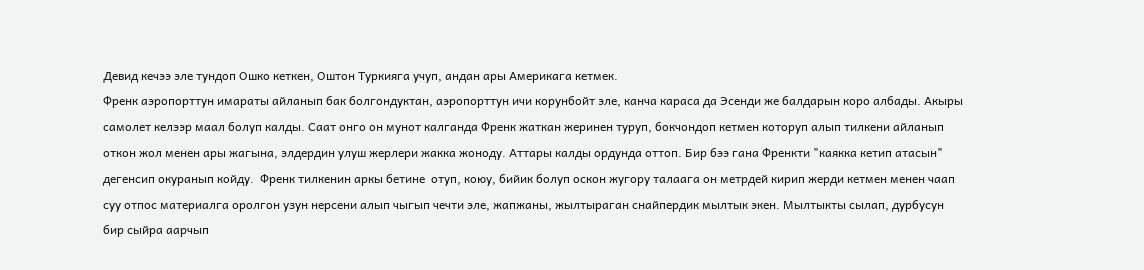Девид кечээ эле тундоп Ошко кеткен, Оштон Туркияга учуп, андан ары Америкага кетмек.
Френк аэропорттун имараты айланып бак болгондуктан, аэропорттун ичи корунбойт эле, канча караса да Эсенди же балдарын коро албады. Акыры самолет келээр маал болуп калды. Саат онго он мунот калганда Френк жаткан жеринен туруп, бокчондоп кетмен которуп алып тилкени айланып откон жол менен ары жагына, элдердин улуш жерлери жакка жоноду. Аттары калды ордунда оттоп. Бир бээ гана Френкти "каякка кетип атасын" дегенсип окуранып койду.  Френк тилкенин аркы бетине  отуп, коюу, бийик болуп оскон жугору талаага он метрдей кирип жерди кетмен менен чаап суу отпос материалга оролгон узун нерсени алып чыгып чечти эле, жапжаны, жылтыраган снайпердик мылтык экен. Мылтыкты сылап, дурбусун бир сыйра аарчып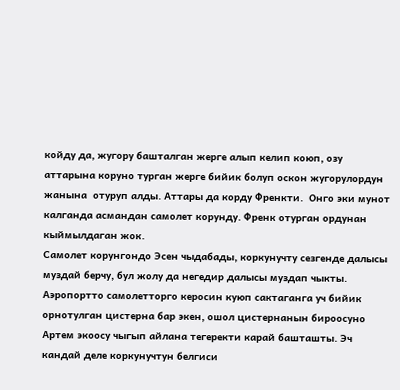койду да, жугору башталган жерге алып келип коюп, озу аттарына коруно турган жерге бийик болуп оскон жугорулордун жанына  отуруп алды. Аттары да корду Френкти.  Онго эки мунот калганда асмандан самолет корунду. Френк отурган ордунан кыймылдаган жок.
Самолет корунгондо Эсен чыдабады, коркунучту сезгенде далысы муздай берчу, бул жолу да негедир далысы муздап чыкты. Аэропортто самолетторго керосин куюп сактаганга уч бийик орнотулган цистерна бар экен, ошол цистернанын бироосуно Артем экоосу чыгып айлана тегеректи карай башташты. Эч кандай деле коркунучтун белгиси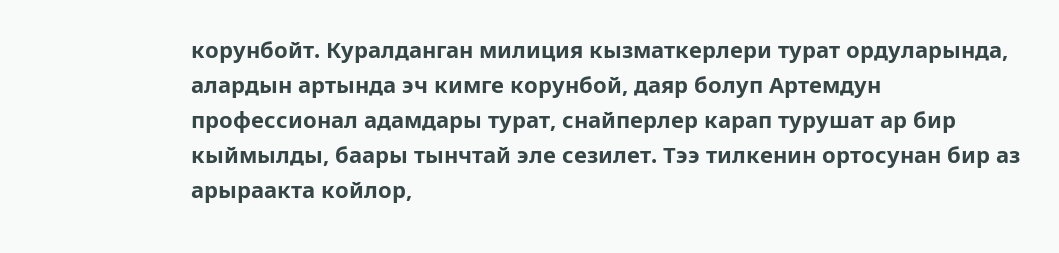корунбойт. Куралданган милиция кызматкерлери турат ордуларында, алардын артында эч кимге корунбой, даяр болуп Артемдун профессионал адамдары турат, снайперлер карап турушат ар бир кыймылды, баары тынчтай эле сезилет. Тээ тилкенин ортосунан бир аз арыраакта койлор,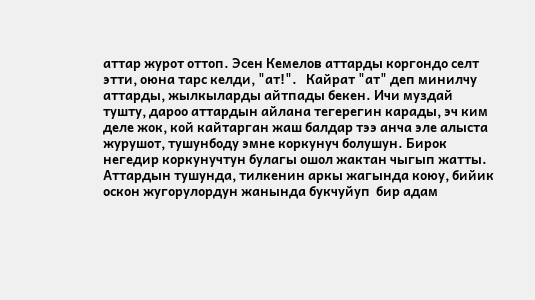аттар журот оттоп. Эсен Кемелов аттарды коргондо селт этти, оюна тарс келди, "ат!".   Кайрат "ат" деп минилчу аттарды, жылкыларды айтпады бекен. Ичи муздай тушту, дароо аттардын айлана тегерегин карады, эч ким деле жок, кой кайтарган жаш балдар тээ анча эле алыста журушот, тушунбоду эмне коркунуч болушун. Бирок негедир коркунучтун булагы ошол жактан чыгып жатты. Аттардын тушунда, тилкенин аркы жагында коюу, бийик оскон жугорулордун жанында букчуйуп  бир адам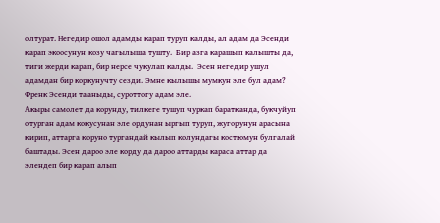олтурат. Негедир ошол адамды карап туруп калды, ал адам да Эсенди карап экоосунун козу чагылыша тушту.  Бир азга карашып калышты да, тиги жерди карап, бир нерсе чукулап калды.  Эсен негедир ушул адамдан бир коркунучту сезди. Эмне кылышы мумкун эле бул адам?
Френк Эсенди тааныды, суроттогу адам эле.
Акыры самолет да корунду, тилкеге тушуп чуркап баратканда, букчуйуп отурган адам кокусунан эле ордунан ыргып туруп, жугорунун арасына кирип, аттарга коруно тургандай кылып колундагы костюмун булгалай баштады. Эсен дароо эле корду да дароо аттарды караса аттар да элендеп бир карап алып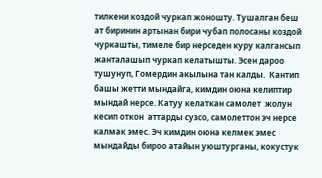тилкени коздой чуркап жоношту. Тушалган беш ат биринин артынан бири чубап полосаны коздой чуркашты, тимеле бир нерседен куру калгансып жанталашып чуркап келатышты. Эсен дароо тушунуп, Гомердин акылына тан калды.  Кантип башы жетти мындайга, кимдин оюна келиптир мындай нерсе. Катуу келаткан самолет  жолун кесип откон  аттарды сузсо, самолеттон эч нерсе калмак эмес. Эч кимдин оюна келмек эмес мындайды бироо атайын уюштурганы, кокустук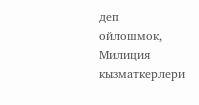деп ойлошмок, Милиция кызматкерлери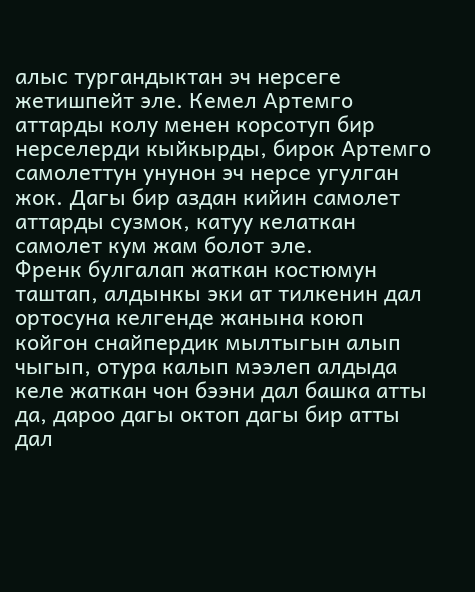алыс тургандыктан эч нерсеге жетишпейт эле. Кемел Артемго аттарды колу менен корсотуп бир нерселерди кыйкырды, бирок Артемго самолеттун унунон эч нерсе угулган жок. Дагы бир аздан кийин самолет аттарды сузмок, катуу келаткан самолет кум жам болот эле.
Френк булгалап жаткан костюмун таштап, алдынкы эки ат тилкенин дал ортосуна келгенде жанына коюп койгон снайпердик мылтыгын алып чыгып, отура калып мээлеп алдыда келе жаткан чон бээни дал башка атты да, дароо дагы октоп дагы бир атты дал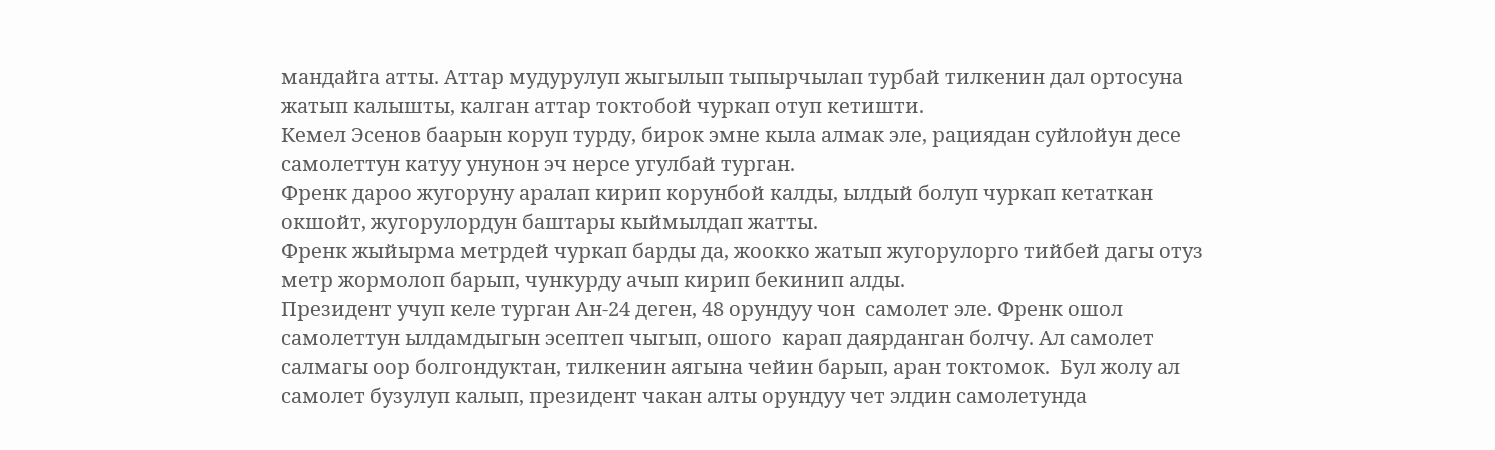мандайга атты. Аттар мудурулуп жыгылып тыпырчылап турбай тилкенин дал ортосуна жатып калышты, калган аттар токтобой чуркап отуп кетишти.
Кемел Эсенов баарын коруп турду, бирок эмне кыла алмак эле, рациядан суйлойун десе самолеттун катуу унунон эч нерсе угулбай турган.
Френк дароо жугоруну аралап кирип корунбой калды, ылдый болуп чуркап кетаткан окшойт, жугорулордун баштары кыймылдап жатты.
Френк жыйырма метрдей чуркап барды да, жоокко жатып жугорулорго тийбей дагы отуз метр жормолоп барып, чункурду ачып кирип бекинип алды.
Президент учуп келе турган Ан-24 деген, 48 орундуу чон  самолет эле. Френк ошол самолеттун ылдамдыгын эсептеп чыгып, ошого  карап даярданган болчу. Ал самолет салмагы оор болгондуктан, тилкенин аягына чейин барып, аран токтомок.  Бул жолу ал самолет бузулуп калып, президент чакан алты орундуу чет элдин самолетунда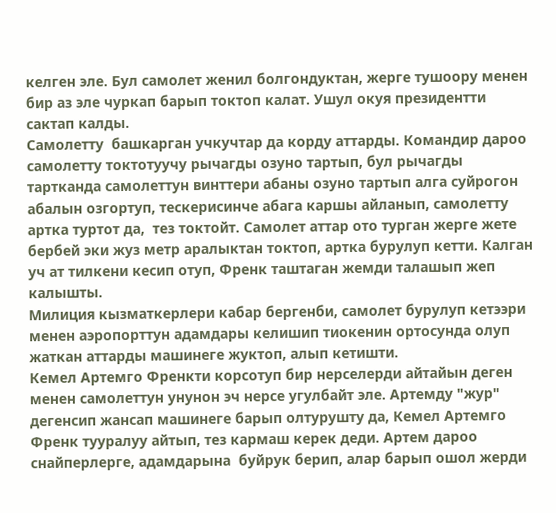келген эле. Бул самолет женил болгондуктан, жерге тушоору менен бир аз эле чуркап барып токтоп калат. Ушул окуя президентти сактап калды.
Самолетту  башкарган учкучтар да корду аттарды. Командир дароо самолетту токтотуучу рычагды озуно тартып, бул рычагды тартканда самолеттун винттери абаны озуно тартып алга суйрогон абалын озгортуп, тескерисинче абага каршы айланып, самолетту артка туртот да,  тез токтойт. Самолет аттар ото турган жерге жете бербей эки жуз метр аралыктан токтоп, артка бурулуп кетти. Калган уч ат тилкени кесип отуп, Френк таштаган жемди талашып жеп калышты.
Милиция кызматкерлери кабар бергенби, самолет бурулуп кетээри менен аэропорттун адамдары келишип тиокенин ортосунда олуп жаткан аттарды машинеге жуктоп, алып кетишти.
Кемел Артемго Френкти корсотуп бир нерселерди айтайын деген менен самолеттун унунон эч нерсе угулбайт эле. Артемду "жур" дегенсип жансап машинеге барып олтурушту да, Кемел Артемго Френк тууралуу айтып, тез кармаш керек деди. Артем дароо снайперлерге, адамдарына  буйрук берип, алар барып ошол жерди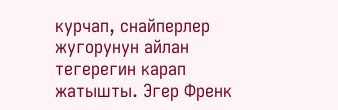курчап, снайперлер жугорунун айлан тегерегин карап жатышты. Эгер Френк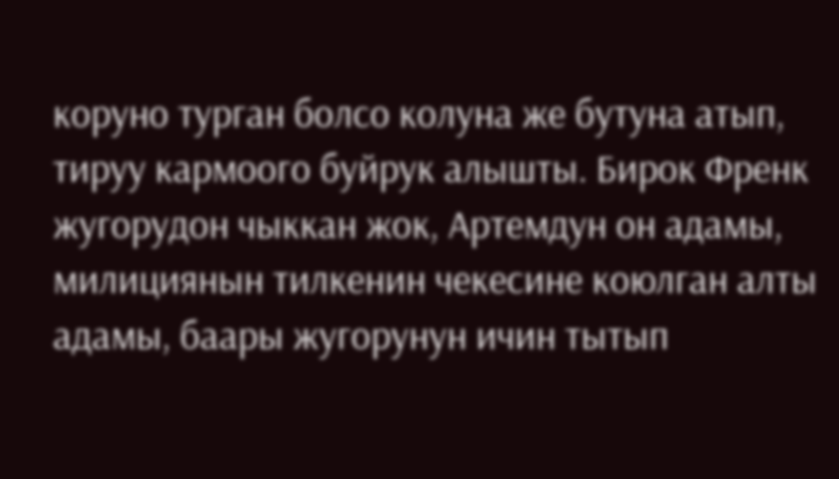коруно турган болсо колуна же бутуна атып, тируу кармоого буйрук алышты. Бирок Френк жугорудон чыккан жок, Артемдун он адамы, милициянын тилкенин чекесине коюлган алты адамы, баары жугорунун ичин тытып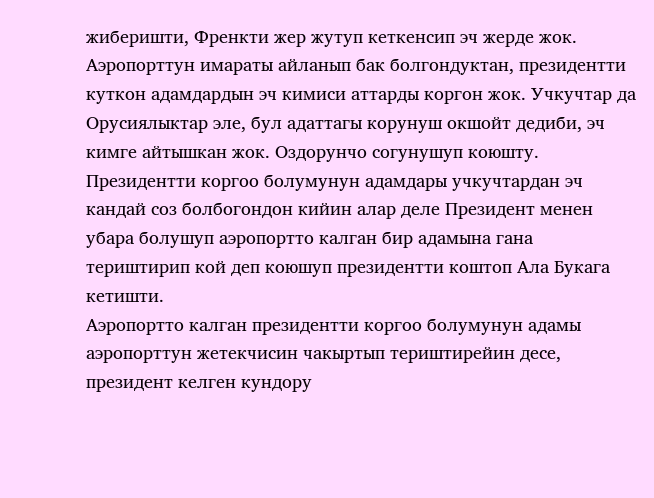жиберишти, Френкти жер жутуп кеткенсип эч жерде жок.
Аэропорттун имараты айланып бак болгондуктан, президентти куткон адамдардын эч кимиси аттарды коргон жок. Учкучтар да Орусиялыктар эле, бул адаттагы корунуш окшойт дедиби, эч кимге айтышкан жок. Оздорунчо согунушуп коюшту.  Президентти коргоо болумунун адамдары учкучтардан эч кандай соз болбогондон кийин алар деле Президент менен убара болушуп аэропортто калган бир адамына гана териштирип кой деп коюшуп президентти коштоп Ала Букага кетишти.
Аэропортто калган президентти коргоо болумунун адамы аэропорттун жетекчисин чакыртып териштирейин десе, президент келген кундору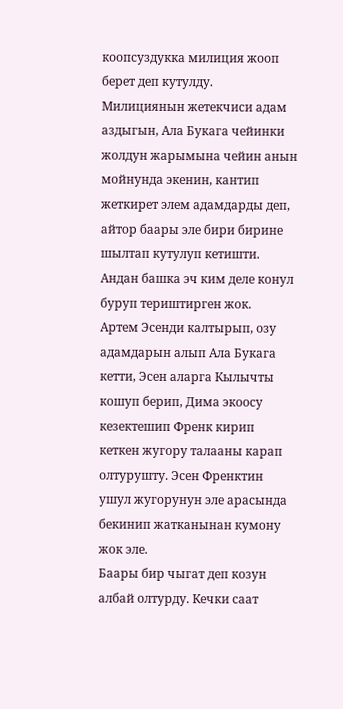коопсуздукка милиция жооп берет деп кутулду. Милициянын жетекчиси адам аздыгын, Ала Букага чейинки жолдун жарымына чейин анын мойнунда экенин, кантип жеткирет элем адамдарды деп, айтор баары эле бири бирине шылтап кутулуп кетишти. Андан башка эч ким деле конул буруп териштирген жок.
Артем Эсенди калтырып, озу адамдарын алып Ала Букага кетти, Эсен аларга Кылычты кошуп берип, Дима экоосу кезектешип Френк кирип кеткен жугору талааны карап олтурушту. Эсен Френктин ушул жугорунун эле арасында бекинип жатканынан кумону жок эле.
Баары бир чыгат деп козун албай олтурду. Кечки саат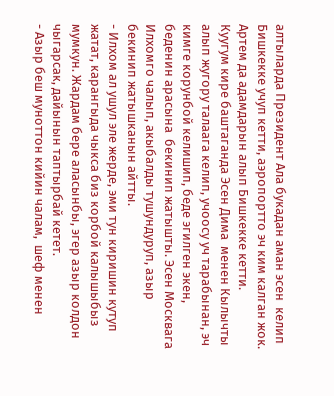алтыларда Президент Ала букадан аман эсен  келип Бишкекке учуп кетти, аэропортто эч ким калган жок. Артем да адамдарын алып Бишкекке кетти.
Куугум кире баштаганда Эсен Дима  менен Кылычты алып жугору талаага келип, учоосу уч тарабынан, эч кимге корунбой келишип, беде эгилген экен, беденин арасына  бекинип жатышты. Эсен Москвага Илхомго чалып, акыбалды тушундуруп, азыр бекинип жатышканын айтты.
- Илхом ал ушул эле жерде, эми тун киришин кутуп жатат, карангыда чыкса биз корбой калышыбыз мумкун. Жардам бере аласынбы, эгер азыр колдон чыгарсак, дайынын таптырбай кетет.
- Азыр беш муноттон кийин чалам,  шеф менен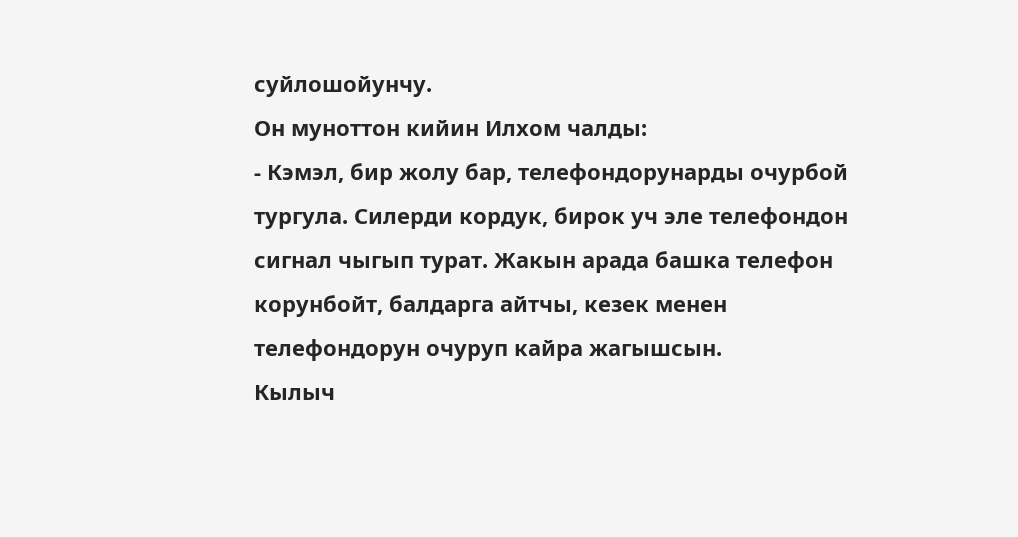суйлошойунчу.
Он муноттон кийин Илхом чалды:
- Кэмэл, бир жолу бар, телефондорунарды очурбой тургула. Силерди кордук, бирок уч эле телефондон сигнал чыгып турат. Жакын арада башка телефон корунбойт, балдарга айтчы, кезек менен телефондорун очуруп кайра жагышсын.
Кылыч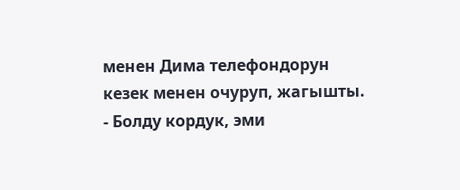менен Дима телефондорун кезек менен очуруп, жагышты.
- Болду кордук, эми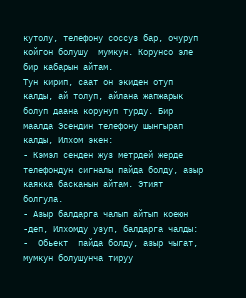кутолу, телефону соссуз бар, очуруп койгон болушу  мумкун. Корунсо эле бир кабарын айтам.
Тун кирип, саат он экиден отуп калды, ай толуп, айлана жапжарык болуп даана корунуп турду. Бир маалда Эсендин телефону шынгырап калды, Илхом экен:
- Кэмэл сенден жуз метрдей жерде телефондун сигналы пайда болду, азыр каякка басканын айтам. Этият болгула.
- Азыр балдарга чалып айтып коеюн -деп, Илхомду узуп, балдарга чалды:
-  Обьект  пайда болду, азыр чыгат, мумкун болушунча тируу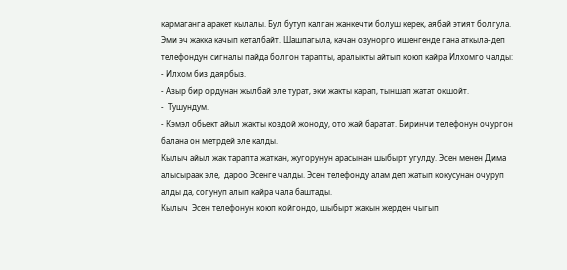кармаганга аракет кылалы. Бул бутуп калган жанкечти болуш керек, аябай этият болгула. Эми эч жакка качып кеталбайт. Шашпагыла, качан озунорго ишенгенде гана аткыла-деп телефондун сигналы пайда болгон тарапты, аралыкты айтып коюп кайра Илхомго чалды:
- Илхом биз даярбыз.
- Азыр бир ордунан жылбай эле турат, эки жакты карап, тыншап жатат окшойт.
-  Тушундум.
- Кэмэл обьект айыл жакты коздой жоноду, ото жай баратат. Биринчи телефонун очургон балана он метрдей эле калды.
Кылыч айыл жак тарапта жаткан, жугорунун арасынан шыбырт угулду. Эсен менен Дима алысыраак эле,  дароо Эсенге чалды. Эсен телефонду алам деп жатып кокусунан очуруп алды да, согунуп алып кайра чала баштады.
Кылыч  Эсен телефонун коюп койгондо, шыбырт жакын жерден чыгып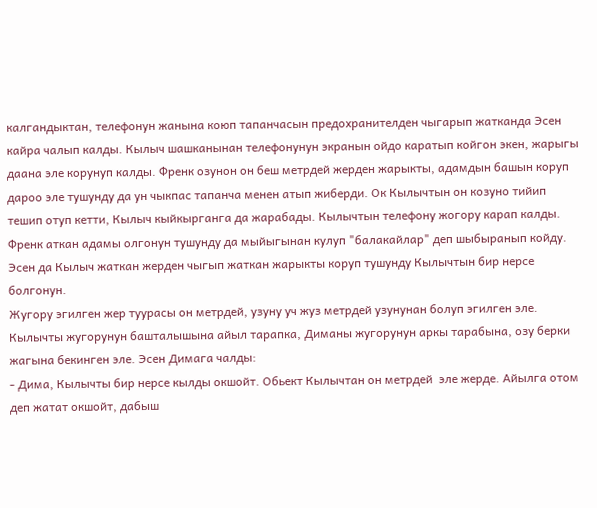калгандыктан, телефонун жанына коюп тапанчасын предохранителден чыгарып жатканда Эсен кайра чалып калды. Кылыч шашканынан телефонунун экранын ойдо каратып койгон экен, жарыгы даана эле корунуп калды. Френк озунон он беш метрдей жерден жарыкты, адамдын башын коруп дароо эле тушунду да ун чыкпас тапанча менен атып жиберди. Ок Кылычтын он козуно тийип тешип отуп кетти, Кылыч кыйкырганга да жарабады. Кылычтын телефону жогору карап калды. Френк аткан адамы олгонун тушунду да мыйыгынан кулуп "балакайлар" деп шыбыранып койду. Эсен да Кылыч жаткан жерден чыгып жаткан жарыкты коруп тушунду Кылычтын бир нерсе болгонун.
Жугору эгилген жер туурасы он метрдей, узуну уч жуз метрдей узунунан болуп эгилген эле. Кылычты жугорунун башталышына айыл тарапка, Диманы жугорунун аркы тарабына, озу берки жагына бекинген эле. Эсен Димага чалды:
- Дима, Кылычты бир нерсе кылды окшойт. Обьект Кылычтан он метрдей  эле жерде. Айылга отом деп жатат окшойт, дабыш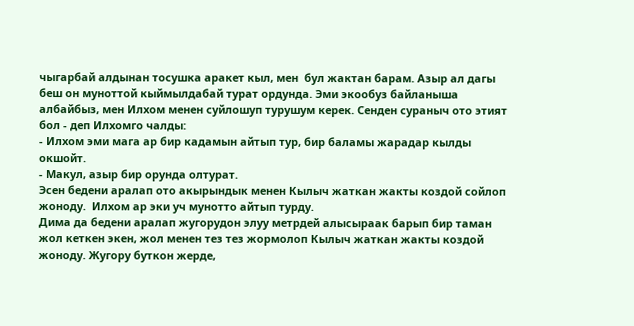чыгарбай алдынан тосушка аракет кыл, мен  бул жактан барам. Азыр ал дагы беш он муноттой кыймылдабай турат ордунда. Эми экообуз байланыша албайбыз, мен Илхом менен суйлошуп турушум керек. Сенден сураныч ото этият  бол - деп Илхомго чалды:
- Илхом эми мага ар бир кадамын айтып тур, бир баламы жарадар кылды окшойт.
- Макул, азыр бир орунда олтурат.
Эсен бедени аралап ото акырындык менен Кылыч жаткан жакты коздой сойлоп жоноду.  Илхом ар эки уч мунотто айтып турду.
Дима да бедени аралап жугорудон элуу метрдей алысыраак барып бир таман жол кеткен экен, жол менен тез тез жормолоп Кылыч жаткан жакты коздой жоноду. Жугору буткон жерде,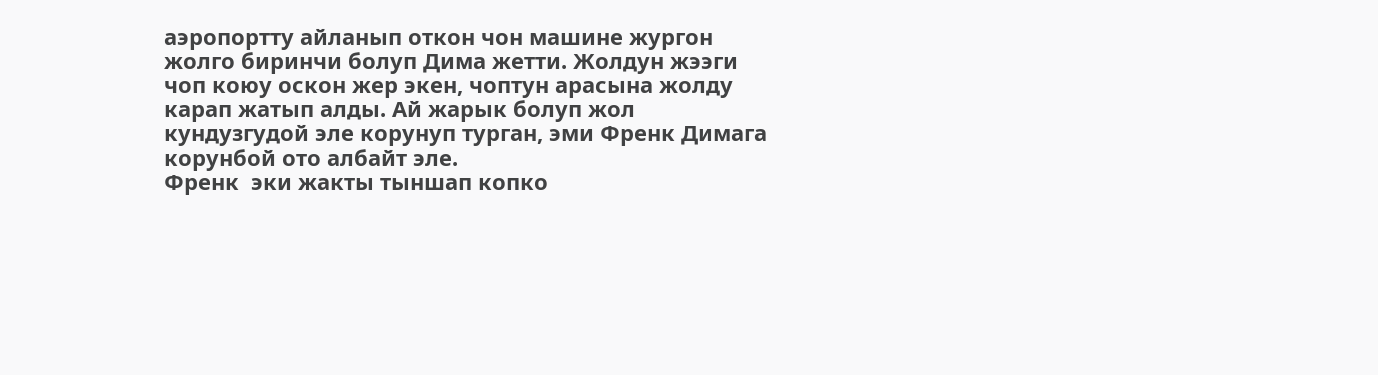аэропортту айланып откон чон машине жургон  жолго биринчи болуп Дима жетти. Жолдун жээги чоп коюу оскон жер экен, чоптун арасына жолду карап жатып алды. Ай жарык болуп жол кундузгудой эле корунуп турган, эми Френк Димага корунбой ото албайт эле.
Френк  эки жакты тыншап копко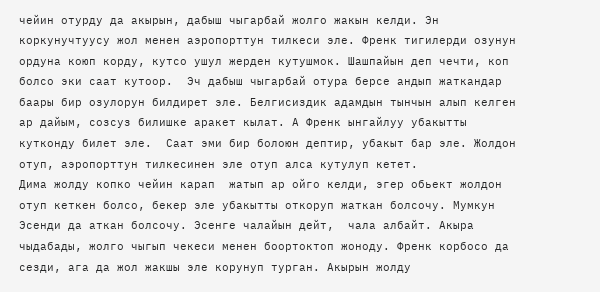чейин отурду да акырын, дабыш чыгарбай жолго жакын келди. Эн коркунучтуусу жол менен аэропорттун тилкеси эле. Френк тигилерди озунун ордуна коюп корду, кутсо ушул жерден кутушмок. Шашпайын деп чечти, коп болсо эки саат кутоор.  Эч дабыш чыгарбай отура берсе андып жаткандар баары бир озулорун билдирет эле. Белгисиздик адамдын тынчын алып келген ар дайым, созсуз билишке аракет кылат. А Френк ынгайлуу убакытты кутконду билет эле.  Саат эми бир болоюн дептир, убакыт бар эле. Жолдон отуп, аэропорттун тилкесинен эле отуп алса кутулуп кетет.
Дима жолду копко чейин карап  жатып ар ойго келди, эгер обьект жолдон отуп кеткен болсо, бекер эле убакытты откоруп жаткан болсочу. Мумкун Эсенди да аткан болсочу. Эсенге чалайын дейт,  чала албайт. Акыра чыдабады, жолго чыгып чекеси менен боортоктоп жоноду. Френк корбосо да сезди, ага да жол жакшы эле корунуп турган. Акырын жолду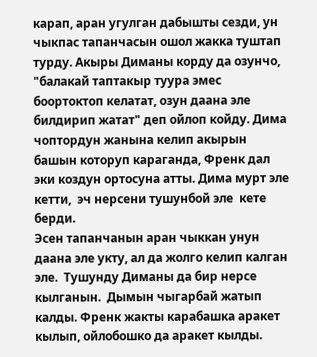карап, аран угулган дабышты сезди, ун чыкпас тапанчасын ошол жакка туштап турду. Акыры Диманы корду да озунчо, "балакай таптакыр туура эмес боортоктоп келатат, озун даана эле билдирип жатат" деп ойлоп койду. Дима чоптордун жанына келип акырын башын которуп караганда, Френк дал эки коздун ортосуна атты. Дима мурт эле кетти,  эч нерсени тушунбой эле  кете берди.
Эсен тапанчанын аран чыккан унун даана эле укту, ал да жолго келип калган эле.  Тушунду Диманы да бир нерсе кылганын.  Дымын чыгарбай жатып калды. Френк жакты карабашка аракет кылып, ойлобошко да аракет кылды.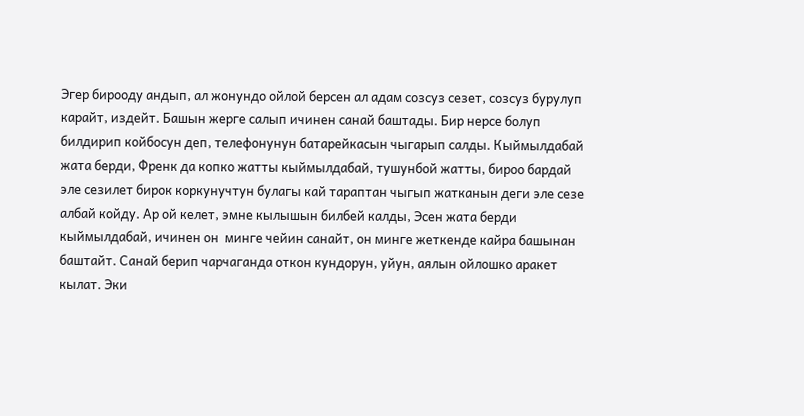Эгер бирооду андып, ал жонундо ойлой берсен ал адам созсуз сезет, созсуз бурулуп карайт, издейт. Башын жерге салып ичинен санай баштады. Бир нерсе болуп билдирип койбосун деп, телефонунун батарейкасын чыгарып салды. Кыймылдабай жата берди, Френк да копко жатты кыймылдабай, тушунбой жатты, бироо бардай эле сезилет бирок коркунучтун булагы кай тараптан чыгып жатканын деги эле сезе албай койду. Ар ой келет, эмне кылышын билбей калды, Эсен жата берди кыймылдабай, ичинен он  минге чейин санайт, он минге жеткенде кайра башынан баштайт. Санай берип чарчаганда откон кундорун, уйун, аялын ойлошко аракет кылат. Эки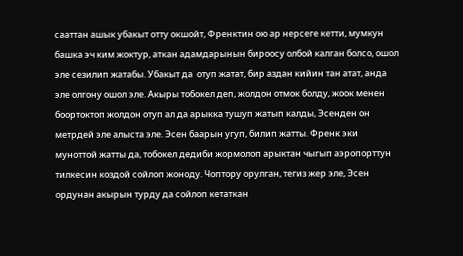сааттан ашык убакыт отту окшойт, Френктин ою ар нерсеге кетти, мумкун башка эч ким жоктур, аткан адамдарынын бироосу олбой калган болсо, ошол эле сезилип жатабы. Убакыт да  отуп жатат, бир аздан кийин тан атат, анда эле олгону ошол эле. Акыры тобокел деп, жолдон отмок болду, жоок менен боортоктоп жолдон отуп ал да арыкка тушуп жатып калды, Эсенден он метрдей эле алыста эле. Эсен баарын угуп, билип жатты. Френк эки муноттой жатты да, тобокел дедиби жормолоп арыктан чыгып аэропорттун тилкесин коздой сойлоп жоноду. Чоптору орулган, тегиз жер эле, Эсен ордунан акырын турду да сойлоп кетаткан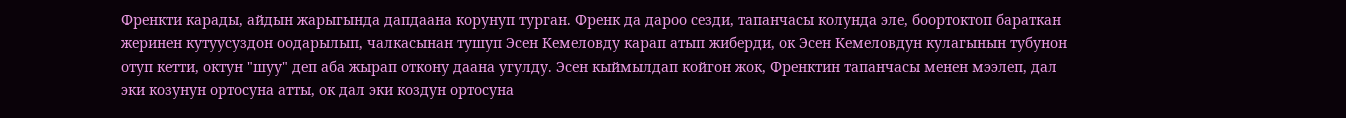Френкти карады, айдын жарыгында дапдаана корунуп турган. Френк да дароо сезди, тапанчасы колунда эле, боортоктоп бараткан жеринен кутуусуздон оодарылып, чалкасынан тушуп Эсен Кемеловду карап атып жиберди, ок Эсен Кемеловдун кулагынын тубунон отуп кетти, октун "шуу" деп аба жырап откону даана угулду. Эсен кыймылдап койгон жок, Френктин тапанчасы менен мээлеп, дал эки козунун ортосуна атты, ок дал эки коздун ортосуна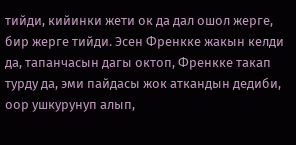тийди, кийинки жети ок да дал ошол жерге, бир жерге тийди. Эсен Френкке жакын келди да, тапанчасын дагы октоп, Френкке такап турду да, эми пайдасы жок аткандын дедиби, оор ушкурунуп алып,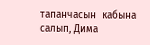тапанчасын  кабына салып, Дима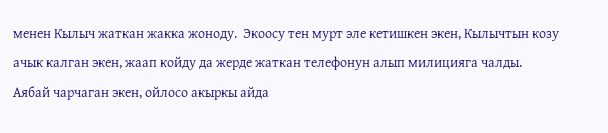менен Кылыч жаткан жакка жоноду.  Экоосу тен мурт эле кетишкен экен, Кылычтын козу ачык калган экен, жаап койду да жерде жаткан телефонун алып милицияга чалды.
Аябай чарчаган экен, ойлосо акыркы айда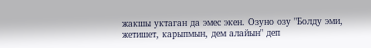жакшы уктаган да эмес экен. Озуно озу "Болду эми, жетишет, карыпмын, дем алайын" деп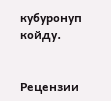кубуронуп койду.


Рецензии